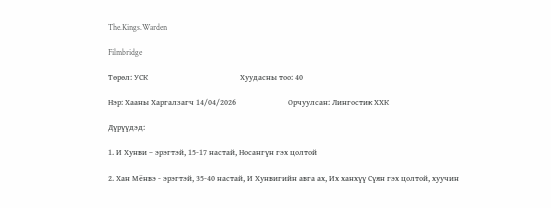The.Kings.Warden

Filmbridge

Төрөл: УСК                                              Хуудасны тоо: 40

Нэр: Хааны Харгалзагч 14/04/2026                          Орчуулсан: Лингостик ХХК

Дүрүүдэд:

1. И Хунви – эрэгтэй, 15-17 настай, Носангүн гэх цолтой

2. Хан Мёнвэ - эрэгтэй, 35-40 настай, И Хунвигийн авга ах, Их ханхүү Сүян гэх цолтой, хуучин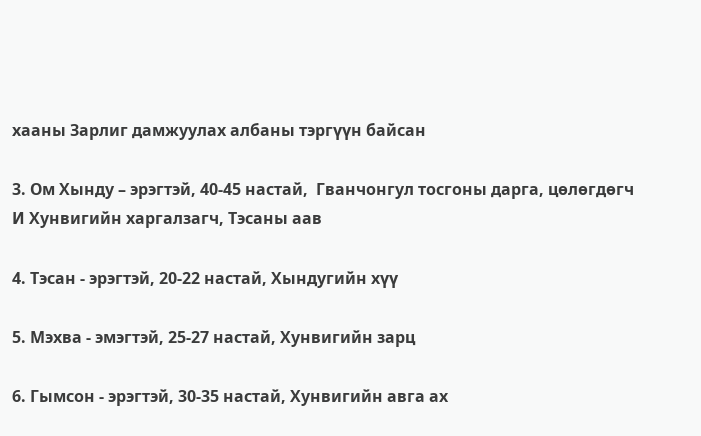хааны Зарлиг дамжуулах албаны тэргүүн байсан

3. Ом Хынду – эрэгтэй, 40-45 настай,  Гванчонгул тосгоны дарга, цөлөгдөгч И Хунвигийн харгалзагч, Тэсаны аав

4. Тэсан - эрэгтэй, 20-22 настай, Хындугийн хүү

5. Мэхва - эмэгтэй, 25-27 настай, Хунвигийн зарц

6. Гымсон - эрэгтэй, 30-35 настай, Хунвигийн авга ах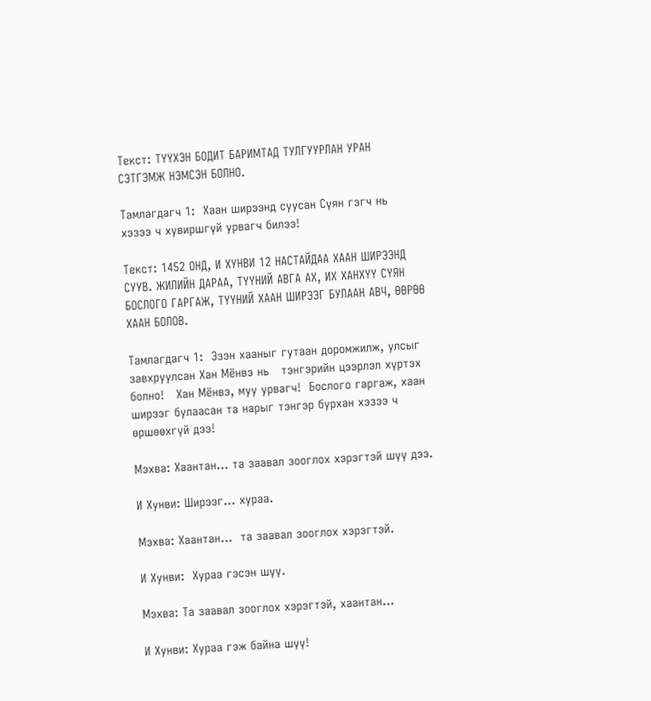Текст: ТҮҮХЭН БОДИТ БАРИМТАД ТУЛГУУРЛАН УРАН СЭТГЭМЖ НЭМСЭН БОЛНО.

Тамлагдагч 1:  Хаан ширээнд суусан Сүян гэгч нь хэзээ ч хувиршгүй урвагч билээ!

Текст: 1452 ОНД, И ХУНВИ 12 НАСТАЙДАА ХААН ШИРЭЭНД СУУВ. ЖИЛИЙН ДАРАА, ТҮҮНИЙ АВГА АХ, ИХ ХАНХҮҮ СҮЯН БОСЛОГО ГАРГАЖ, ТҮҮНИЙ ХААН ШИРЭЭГ БУЛААН АВЧ, ӨӨРӨӨ ХААН БОЛОВ.

Тамлагдагч 1:  Эзэн хааныг гутаан доромжилж, улсыг завхруулсан Хан Мёнвэ нь   тэнгэрийн цээрлэл хүртэх болно!   Хан Мёнвэ, муу урвагч!  Бослого гаргаж, хаан ширээг булаасан та нарыг тэнгэр бурхан хэзээ ч өршөөхгүй дээ!

Мэхва: Хаантан... та заавал зооглох хэрэгтэй шүү дээ.

И Хунви: Ширээг... хураа.

Мэхва: Хаантан...  та заавал зооглох хэрэгтэй.

И Хунви:  Хураа гэсэн шүү.

Мэхва: Та заавал зооглох хэрэгтэй, хаантан...

И Хунви: Хураа гэж байна шүү!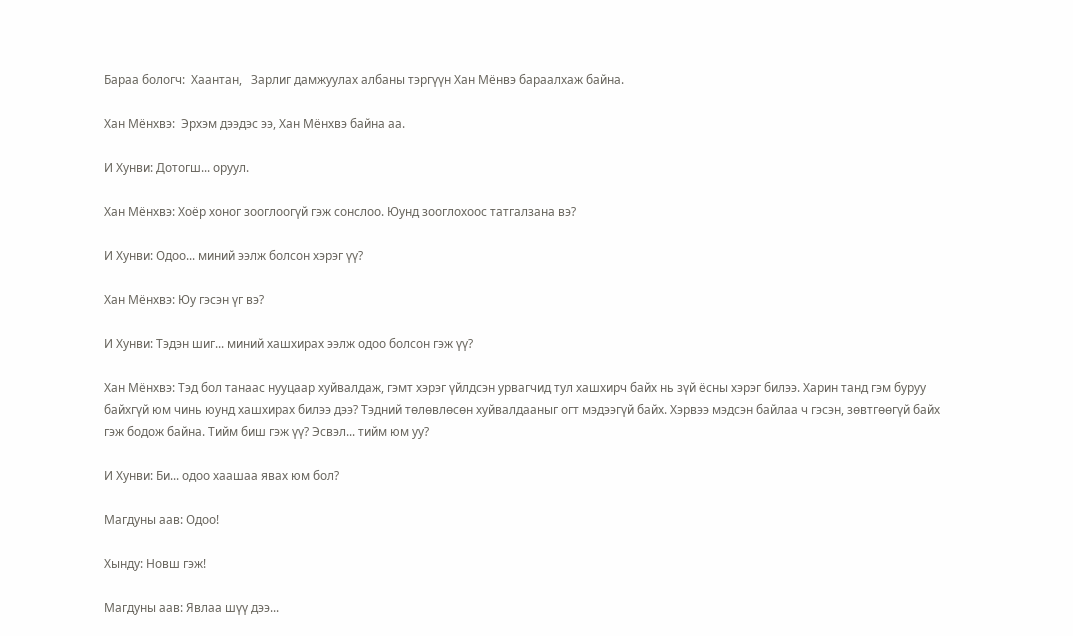Бараа бологч:  Хаантан,   Зарлиг дамжуулах албаны тэргүүн Хан Мёнвэ бараалхаж байна.

Хан Мёнхвэ:  Эрхэм дээдэс ээ, Хан Мёнхвэ байна аа.

И Хунви: Дотогш... оруул.

Хан Мёнхвэ: Хоёр хоног зооглоогүй гэж сонслоо. Юунд зооглохоос татгалзана вэ?

И Хунви: Одоо... миний ээлж болсон хэрэг үү?

Хан Мёнхвэ: Юу гэсэн үг вэ?

И Хунви: Тэдэн шиг... миний хашхирах ээлж одоо болсон гэж үү?

Хан Мёнхвэ: Тэд бол танаас нууцаар хуйвалдаж, гэмт хэрэг үйлдсэн урвагчид тул хашхирч байх нь зүй ёсны хэрэг билээ. Харин танд гэм буруу байхгүй юм чинь юунд хашхирах билээ дээ? Тэдний төлөвлөсөн хуйвалдааныг огт мэдээгүй байх. Хэрвээ мэдсэн байлаа ч гэсэн, зөвтгөөгүй байх гэж бодож байна. Тийм биш гэж үү? Эсвэл... тийм юм уу?

И Хунви: Би... одоо хаашаа явах юм бол?

Магдуны аав: Одоо!

Хынду: Новш гэж!

Магдуны аав: Явлаа шүү дээ...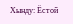Хынду: Ёстой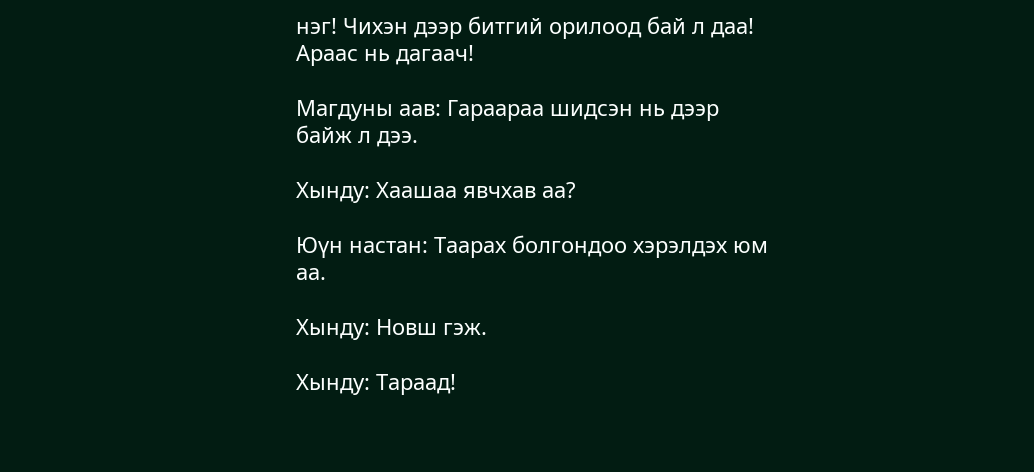нэг! Чихэн дээр битгий орилоод бай л даа! Араас нь дагаач!

Магдуны аав: Гараараа шидсэн нь дээр байж л дээ.

Хынду: Хаашаа явчхав аа?

Юүн настан: Таарах болгондоо хэрэлдэх юм аа.

Хынду: Новш гэж.

Хынду: Тараад!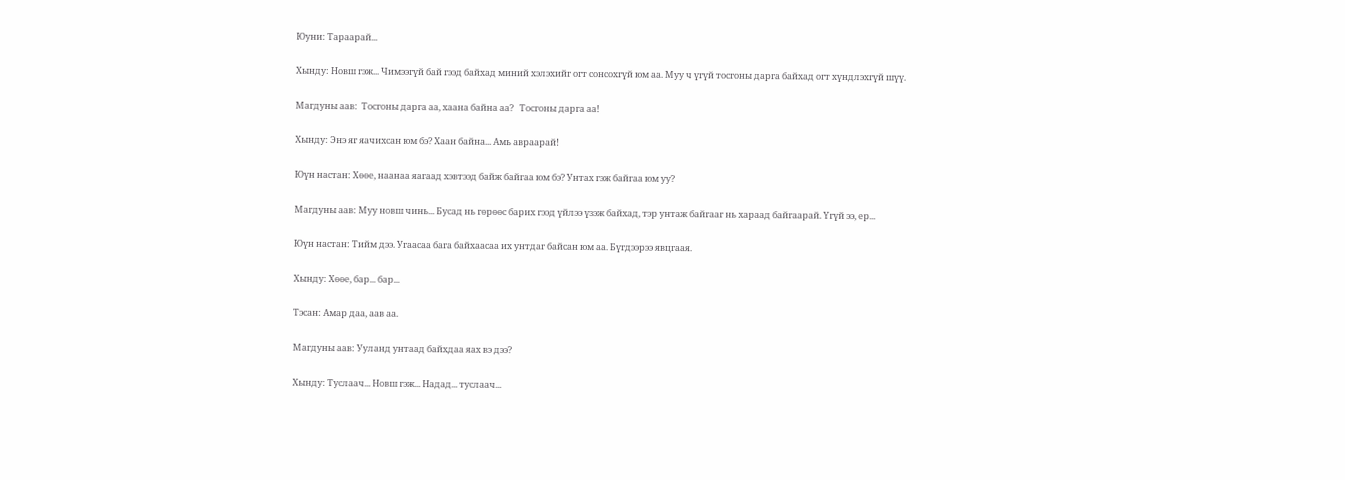Юуни: Тараарай...

Хынду: Новш гэж... Чимээгүй бай гээд байхад миний хэлэхийг огт сонсохгүй юм аа. Муу ч үгүй тосгоны дарга байхад огт хүндлэхгүй шүү.

Магдуны аав:  Тосгоны дарга аа, хаана байна аа?   Тосгоны дарга аа!

Хынду: Энэ яг яачихсан юм бэ? Хаан байна... Амь авраарай!

Юүн настан: Хөөе, наанаа яагаад хэвтээд байж байгаа юм бэ? Унтах гэж байгаа юм уу?

Магдуны аав: Муу новш чинь... Бусад нь гөрөөс барих гээд үйлээ үзэж байхад, тэр унтаж байгааг нь хараад байгаарай. Үгүй ээ, ер...

Юүн настан: Тийм дээ. Угаасаа бага байхаасаа их унтдаг байсан юм аа. Бүгдээрээ явцгаая.

Хынду: Хөөе, бар... бар...

Тэсан: Амар даа, аав аа.

Магдуны аав: Ууланд унтаад байхдаа яах вэ дээ?

Хынду: Туслаач... Новш гэж... Надад... туслаач...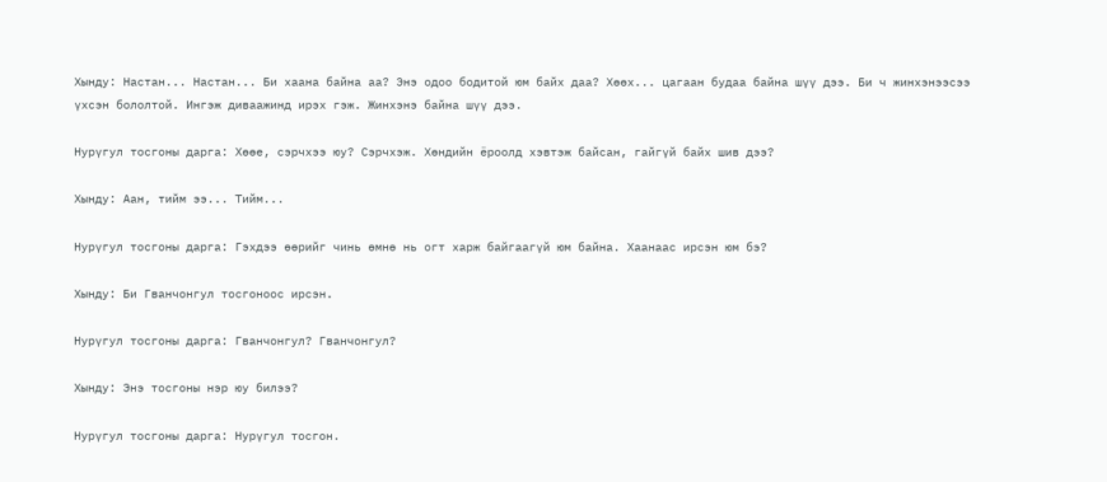Хынду: Настан... Настан... Би хаана байна аа? Энэ одоо бодитой юм байх даа? Хөөх... цагаан будаа байна шүү дээ. Би ч жинхэнээсээ үхсэн бололтой. Ингэж диваажинд ирэх гэж. Жинхэнэ байна шүү дээ.

Нурүгул тосгоны дарга: Хөөе, сэрчхээ юу? Сэрчхэж. Хөндийн ёроолд хэвтэж байсан, гайгүй байх шив дээ?

Хынду: Аан, тийм ээ... Тийм...

Нурүгул тосгоны дарга: Гэхдээ өөрийг чинь өмнө нь огт харж байгаагүй юм байна. Хаанаас ирсэн юм бэ?

Хынду: Би Гванчонгул тосгоноос ирсэн.

Нурүгул тосгоны дарга: Гванчонгул? Гванчонгул?

Хынду: Энэ тосгоны нэр юу билээ?

Нурүгул тосгоны дарга: Нурүгул тосгон.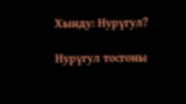Хынду: Нурүгул?

Нурүгул тосгоны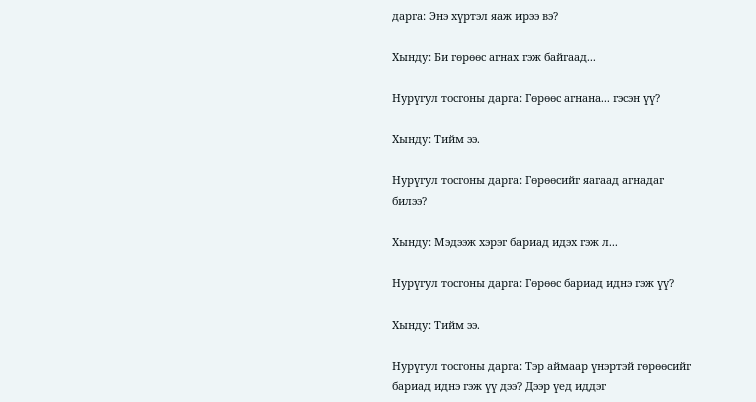дарга: Энэ хүртэл яаж ирээ вэ?

Хынду: Би гөрөөс агнах гэж байгаад...

Нурүгул тосгоны дарга: Гөрөөс агнана... гэсэн үү?

Хынду: Тийм ээ.

Нурүгул тосгоны дарга: Гөрөөсийг яагаад агнадаг билээ?

Хынду: Мэдээж хэрэг бариад идэх гэж л...

Нурүгул тосгоны дарга: Гөрөөс бариад иднэ гэж үү?

Хынду: Тийм ээ.

Нурүгул тосгоны дарга: Тэр аймаар үнэртэй гөрөөсийг бариад иднэ гэж үү дээ? Дээр үед иддэг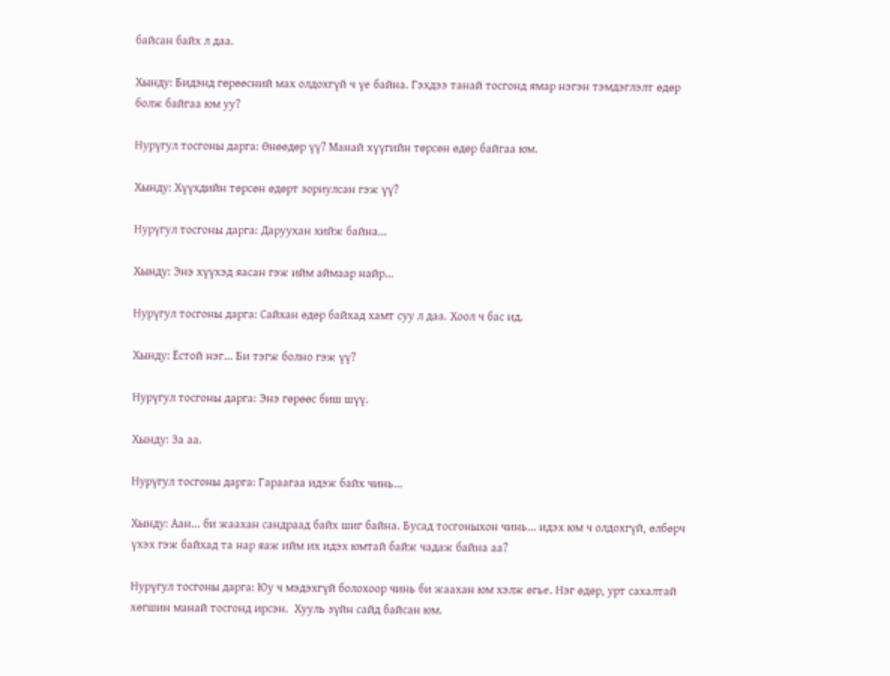байсан байх л даа.

Хынду: Бидэнд гөрөөсний мах олдохгүй ч үе байна. Гэхдээ танай тосгонд ямар нэгэн тэмдэглэлт өдөр болж байгаа юм уу?

Нурүгул тосгоны дарга: Өнөөдөр үү? Манай хүүгийн төрсөн өдөр байгаа юм.

Хынду: Хүүхдийн төрсөн өдөрт зориулсан гэж үү?

Нурүгул тосгоны дарга: Даруухан хийж байна...

Хынду: Энэ хүүхэд яасан гэж ийм аймаар найр...

Нурүгул тосгоны дарга: Сайхан өдөр байхад хамт суу л даа. Хоол ч бас ид.

Хынду: Ёстой нэг... Би тэгж болно гэж үү?

Нурүгул тосгоны дарга: Энэ гөрөөс биш шүү.

Хынду: За аа.

Нурүгул тосгоны дарга: Гараагаа идэж байх чинь...

Хынду: Аан... би жаахан сандраад байх шиг байна. Бусад тосгоныхон чинь... идэх юм ч олдохгүй, өлбөрч үхэх гэж байхад та нар яаж ийм их идэх юмтай байж чадаж байна аа?

Нурүгул тосгоны дарга: Юу ч мэдэхгүй болохоор чинь би жаахан юм хэлж өгье. Нэг өдөр, урт сахалтай хөгшин манай тосгонд ирсэн.  Хууль зүйн сайд байсан юм.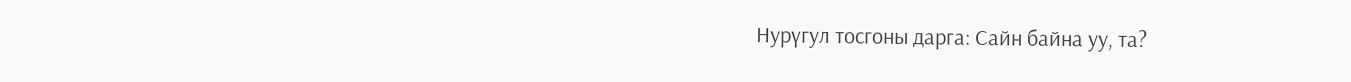Нурүгул тосгоны дарга: Сайн байна уу, та?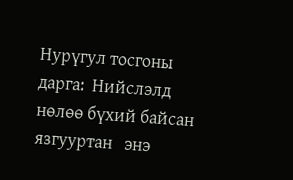Нурүгул тосгоны дарга:  Нийслэлд нөлөө бүхий байсан язгууртан   энэ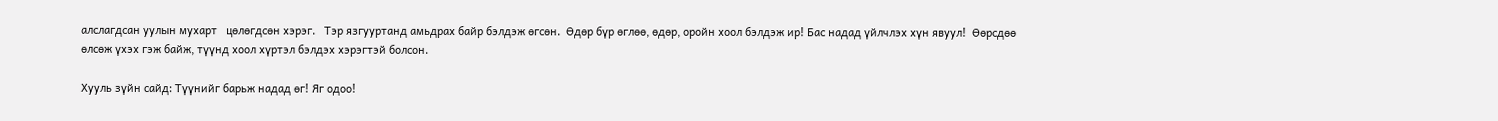алслагдсан уулын мухарт   цөлөгдсөн хэрэг.   Тэр язгууртанд амьдрах байр бэлдэж өгсөн.  Өдөр бүр өглөө, өдөр, оройн хоол бэлдэж ир! Бас надад үйлчлэх хүн явуул!  Өөрсдөө өлсөж үхэх гэж байж, түүнд хоол хүртэл бэлдэх хэрэгтэй болсон.

Хууль зүйн сайд: Түүнийг барьж надад өг! Яг одоо!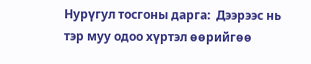Нурүгул тосгоны дарга:  Дээрээс нь тэр муу одоо хүртэл өөрийгөө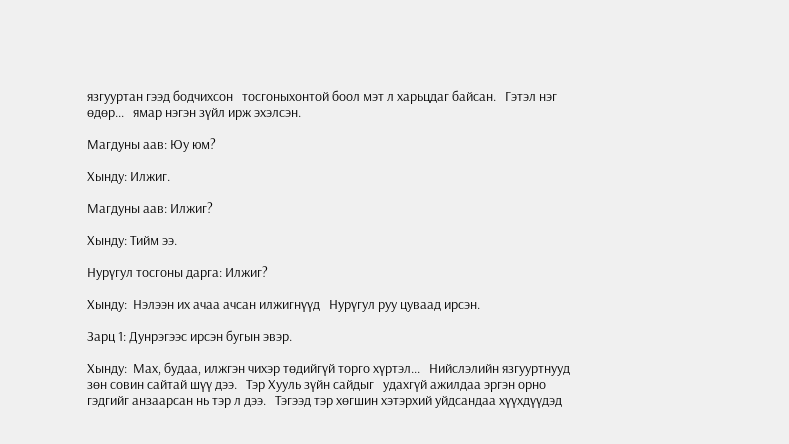язгууртан гээд бодчихсон   тосгоныхонтой боол мэт л харьцдаг байсан.   Гэтэл нэг өдөр...   ямар нэгэн зүйл ирж эхэлсэн.

Магдуны аав: Юу юм?

Хынду: Илжиг.

Магдуны аав: Илжиг?

Хынду: Тийм ээ.

Нурүгул тосгоны дарга: Илжиг?

Хынду:  Нэлээн их ачаа ачсан илжигнүүд   Нурүгул руу цуваад ирсэн.

Зарц 1: Дунрэгээс ирсэн бугын эвэр.

Хынду:  Мах, будаа, илжгэн чихэр төдийгүй торго хүртэл...   Нийслэлийн язгууртнууд зөн совин сайтай шүү дээ.   Тэр Хууль зүйн сайдыг   удахгүй ажилдаа эргэн орно гэдгийг анзаарсан нь тэр л дээ.   Тэгээд тэр хөгшин хэтэрхий уйдсандаа хүүхдүүдэд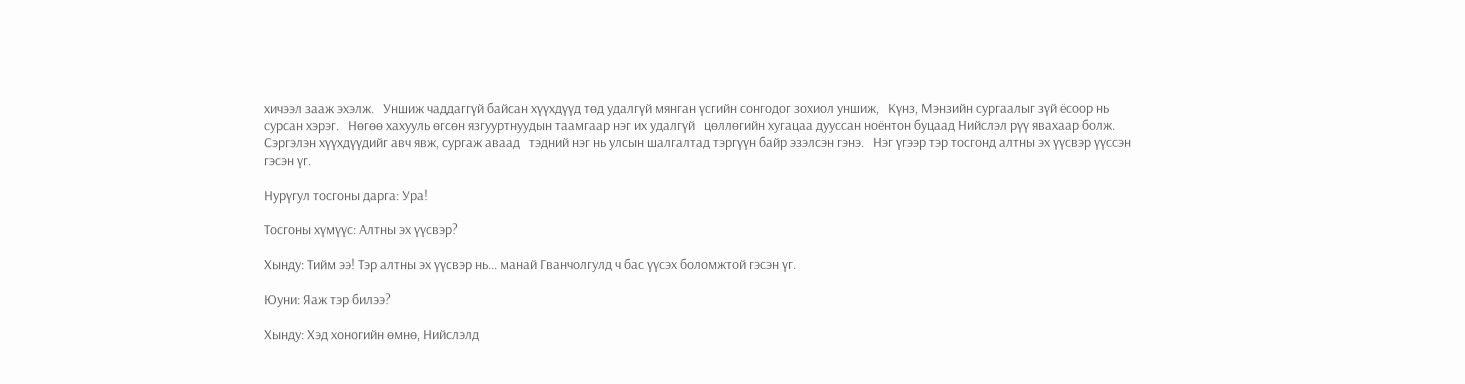хичээл зааж эхэлж.   Уншиж чаддаггүй байсан хүүхдүүд төд удалгүй мянган үсгийн сонгодог зохиол уншиж,   Күнз, Мэнзийн сургаалыг зүй ёсоор нь сурсан хэрэг.   Нөгөө хахууль өгсөн язгууртнуудын таамгаар нэг их удалгүй   цөллөгийн хугацаа дууссан ноёнтон буцаад Нийслэл рүү явахаар болж.   Сэргэлэн хүүхдүүдийг авч явж, сургаж аваад   тэдний нэг нь улсын шалгалтад тэргүүн байр эзэлсэн гэнэ.   Нэг үгээр тэр тосгонд алтны эх үүсвэр үүссэн гэсэн үг.

Нурүгул тосгоны дарга: Ура!

Тосгоны хүмүүс: Алтны эх үүсвэр?

Хынду: Тийм ээ! Тэр алтны эх үүсвэр нь... манай Гванчолгулд ч бас үүсэх боломжтой гэсэн үг.

Юуни: Яаж тэр билээ?

Хынду: Хэд хоногийн өмнө, Нийслэлд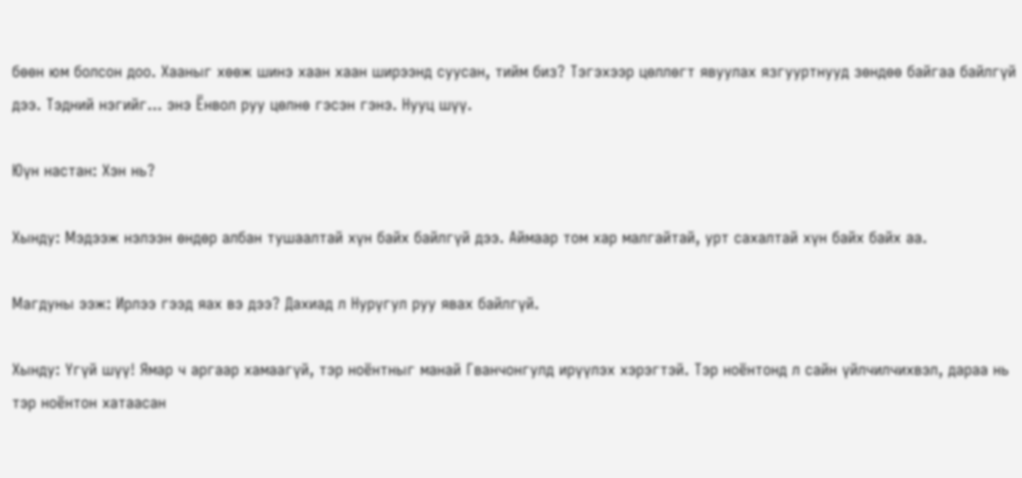бөөн юм болсон доо. Хааныг хөөж шинэ хаан хаан ширээнд суусан, тийм биз? Тэгэхээр цөллөгт явуулах язгууртнууд зөндөө байгаа байлгүй дээ. Тэдний нэгийг... энэ Ёнвол руу цөлнө гэсэн гэнэ. Нууц шүү.

Юүн настан: Хэн нь?

Хынду: Мэдээж нэлээн өндөр албан тушаалтай хүн байх байлгүй дээ. Аймаар том хар малгайтай, урт сахалтай хүн байх байх аа.

Магдуны ээж: Ирлээ гээд яах вэ дээ? Дахиад л Нурүгул руу явах байлгүй.

Хынду: Үгүй шүү! Ямар ч аргаар хамаагүй, тэр ноёнтныг манай Гванчонгулд ирүүлэх хэрэгтэй. Тэр ноёнтонд л сайн үйлчилчихвэл, дараа нь тэр ноёнтон хатаасан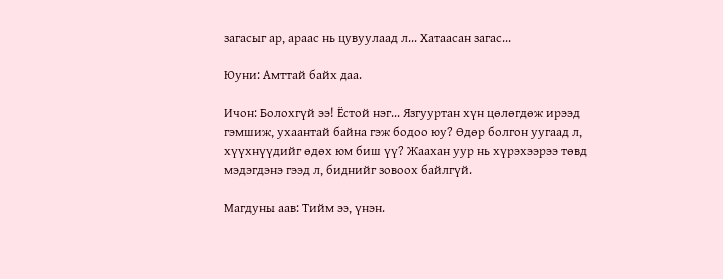загасыг ар, араас нь цувуулаад л... Хатаасан загас...

Юуни: Амттай байх даа.

Ичон: Болохгүй ээ! Ёстой нэг... Язгууртан хүн цөлөгдөж ирээд гэмшиж, ухаантай байна гэж бодоо юу? Өдөр болгон уугаад л, хүүхнүүдийг өдөх юм биш үү? Жаахан уур нь хүрэхээрээ төвд мэдэгдэнэ гээд л, биднийг зовоох байлгүй.

Магдуны аав: Тийм ээ, үнэн.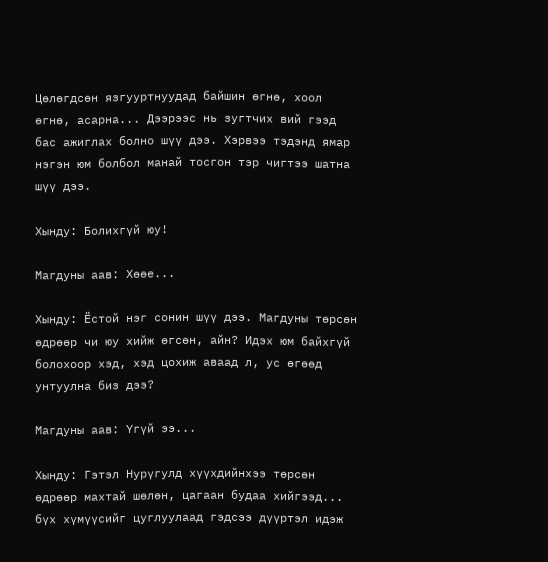Цөлөгдсөн язгууртнуудад байшин өгнө, хоол өгнө, асарна... Дээрээс нь зугтчих вий гээд бас ажиглах болно шүү дээ. Хэрвээ тэдэнд ямар нэгэн юм болбол манай тосгон тэр чигтээ шатна шүү дээ.

Хынду: Болихгүй юу!

Магдуны аав: Хөөе...

Хынду: Ёстой нэг сонин шүү дээ. Магдуны төрсөн өдрөөр чи юу хийж өгсөн, айн? Идэх юм байхгүй болохоор хэд, хэд цохиж аваад л, ус өгөөд унтуулна биз дээ?

Магдуны аав: Үгүй ээ...

Хынду: Гэтэл Нурүгулд хүүхдийнхээ төрсөн өдрөөр махтай шөлөн, цагаан будаа хийгээд... бүх хүмүүсийг цуглуулаад гэдсээ дүүртэл идэж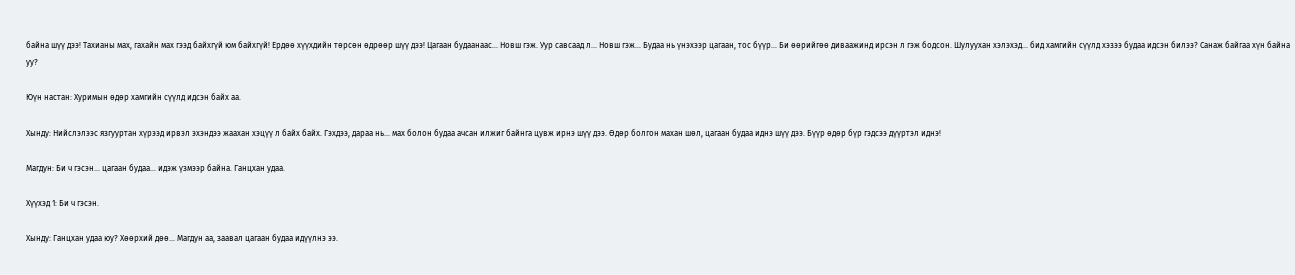байна шүү дээ! Тахианы мах, гахайн мах гээд байхгүй юм байхгүй! Ердөө хүүхдийн төрсөн өдрөөр шүү дээ! Цагаан будаанаас... Новш гэж. Уур савсаад л... Новш гэж... Будаа нь үнэхээр цагаан, тос бүүр... Би өөрийгөө диваажинд ирсэн л гэж бодсон. Шулуухан хэлэхэд... бид хамгийн сүүлд хэзээ будаа идсэн билээ? Санаж байгаа хүн байна уу?

Юүн настан: Хуримын өдөр хамгийн сүүлд идсэн байх аа.

Хынду: Нийслэлээс язгууртан хүрээд ирвэл эхэндээ жаахан хэцүү л байх байх. Гэхдээ, дараа нь... мах болон будаа ачсан илжиг байнга цувж ирнэ шүү дээ. Өдөр болгон махан шөл, цагаан будаа иднэ шүү дээ. Бүүр өдөр бүр гэдсээ дүүртэл иднэ!

Магдун: Би ч гэсэн... цагаан будаа... идэж үзмээр байна. Ганцхан удаа.

Хүүхэд 1: Би ч гэсэн.

Хынду: Ганцхан удаа юу? Хөөрхий дөө... Магдун аа, заавал цагаан будаа идүүлнэ ээ.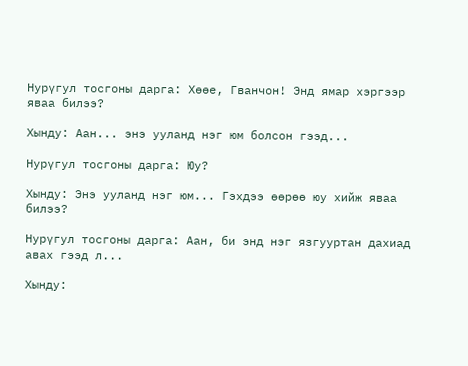Нурүгул тосгоны дарга: Хөөе, Гванчон! Энд ямар хэргээр яваа билээ?

Хынду: Аан... энэ ууланд нэг юм болсон гээд...

Нурүгул тосгоны дарга: Юу?

Хынду: Энэ ууланд нэг юм... Гэхдээ өөрөө юу хийж яваа билээ?

Нурүгул тосгоны дарга: Аан, би энд нэг язгууртан дахиад авах гээд л...

Хынду: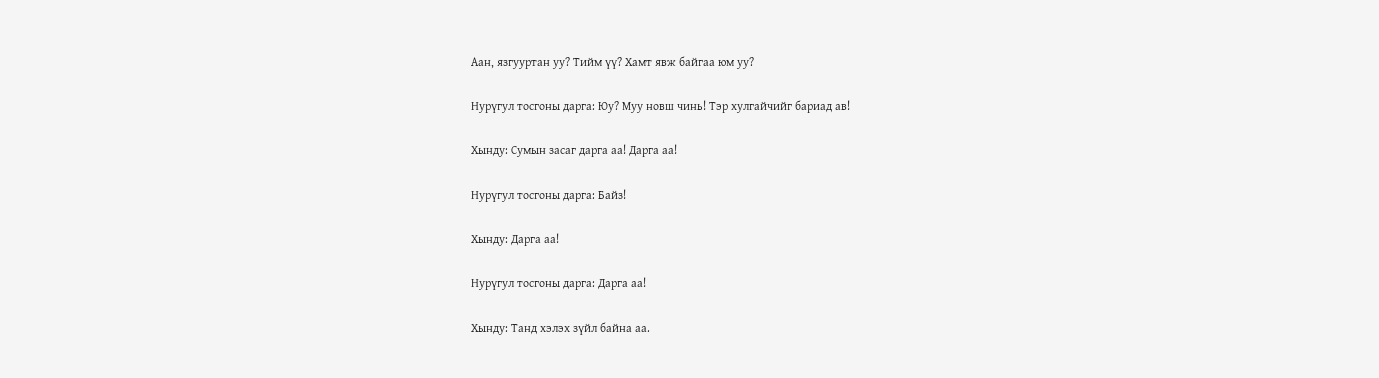Аан, язгууртан уу? Тийм үү? Хамт явж байгаа юм уу?

Нурүгул тосгоны дарга: Юу? Муу новш чинь! Тэр хулгайчийг бариад ав!

Хынду: Сумын засаг дарга аа! Дарга аа!

Нурүгул тосгоны дарга: Байз!

Хынду: Дарга аа!

Нурүгул тосгоны дарга: Дарга аа!

Хынду: Танд хэлэх зүйл байна аа.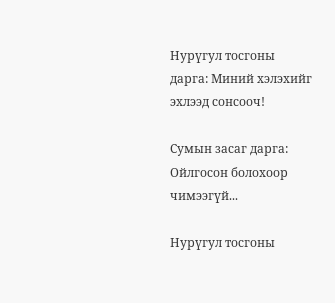Нурүгул тосгоны дарга: Миний хэлэхийг эхлээд сонсооч!

Сумын засаг дарга: Ойлгосон болохоор чимээгүй...

Нурүгул тосгоны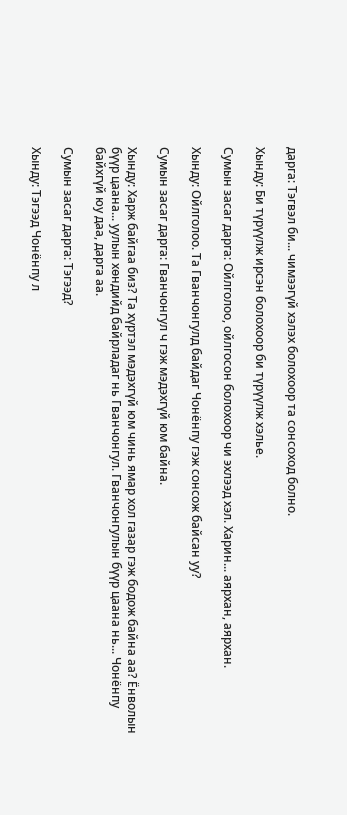дарга: Тэгвэл би... чимээгүй хэлэх болохоор та сонсоход болно.

Хынду: Би түрүүлж ирсэн болохоор би түрүүлж хэлье.

Сумын засаг дарга: Ойлголоо, ойлгосон болохоор чи эхлээд хэл. Харин... аярхан, аярхан.

Хынду: Ойлголоо. Та Гванчонгулд байдаг Чонёнпу гэж сонсож байсан уу?

Сумын засаг дарга: Гванчонгул ч гэж мэдэхгүй юм байна.

Хынду: Харж байгаа биз? Та хүртэл мэдэхгүй юм чинь ямар хол газар гэж бодож байна аа? Ёнволын бүүр цаана... уулын хөндийд байрладаг нь Гванчонгул. Гванчонгулын бүүр цаана нь... Чонёнпу байхгүй юу даа, дарга аа.

Сумын засаг дарга: Тэгээд?

Хынду: Тэгээд Чонёнпу л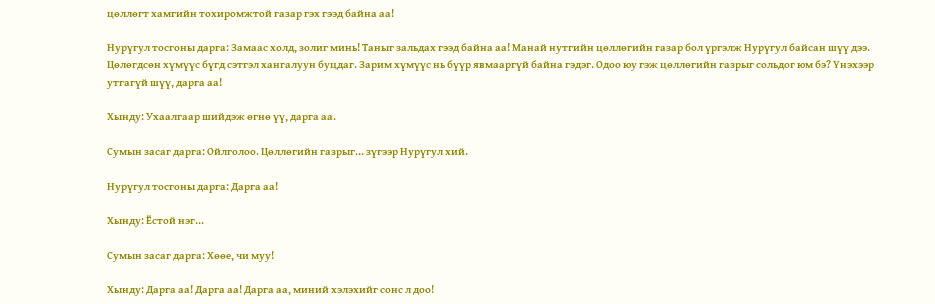цөллөгт хамгийн тохиромжтой газар гэх гээд байна аа!

Нурүгул тосгоны дарга: Замаас холд, золиг минь! Таныг зальдах гээд байна аа! Манай нутгийн цөллөгийн газар бол үргэлж Нурүгул байсан шүү дээ. Цөлөгдсөн хүмүүс бүгд сэтгэл хангалуун буцдаг. Зарим хүмүүс нь бүүр явмааргүй байна гэдэг. Одоо юу гэж цөллөгийн газрыг сольдог юм бэ? Үнэхээр утгагүй шүү, дарга аа!

Хынду: Ухаалгаар шийдэж өгнө үү, дарга аа.

Сумын засаг дарга: Ойлголоо. Цөллөгийн газрыг... зүгээр Нурүгул хий.

Нурүгул тосгоны дарга: Дарга аа!

Хынду: Ёстой нэг...

Сумын засаг дарга: Хөөе, чи муу!

Хынду: Дарга аа! Дарга аа! Дарга аа, миний хэлэхийг сонс л доо!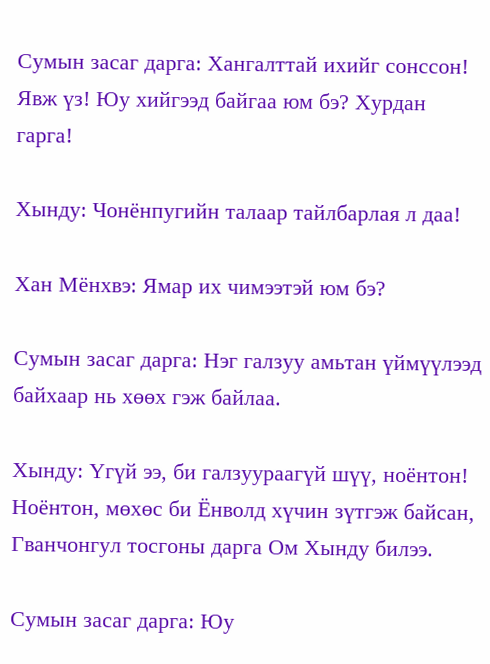Сумын засаг дарга: Хангалттай ихийг сонссон! Явж үз! Юу хийгээд байгаа юм бэ? Хурдан гарга!

Хынду: Чонёнпугийн талаар тайлбарлая л даа!

Хан Мёнхвэ: Ямар их чимээтэй юм бэ?

Сумын засаг дарга: Нэг галзуу амьтан үймүүлээд байхаар нь хөөх гэж байлаа.

Хынду: Үгүй ээ, би галзуураагүй шүү, ноёнтон! Ноёнтон, мөхөс би Ёнволд хүчин зүтгэж байсан, Гванчонгул тосгоны дарга Ом Хынду билээ.

Сумын засаг дарга: Юу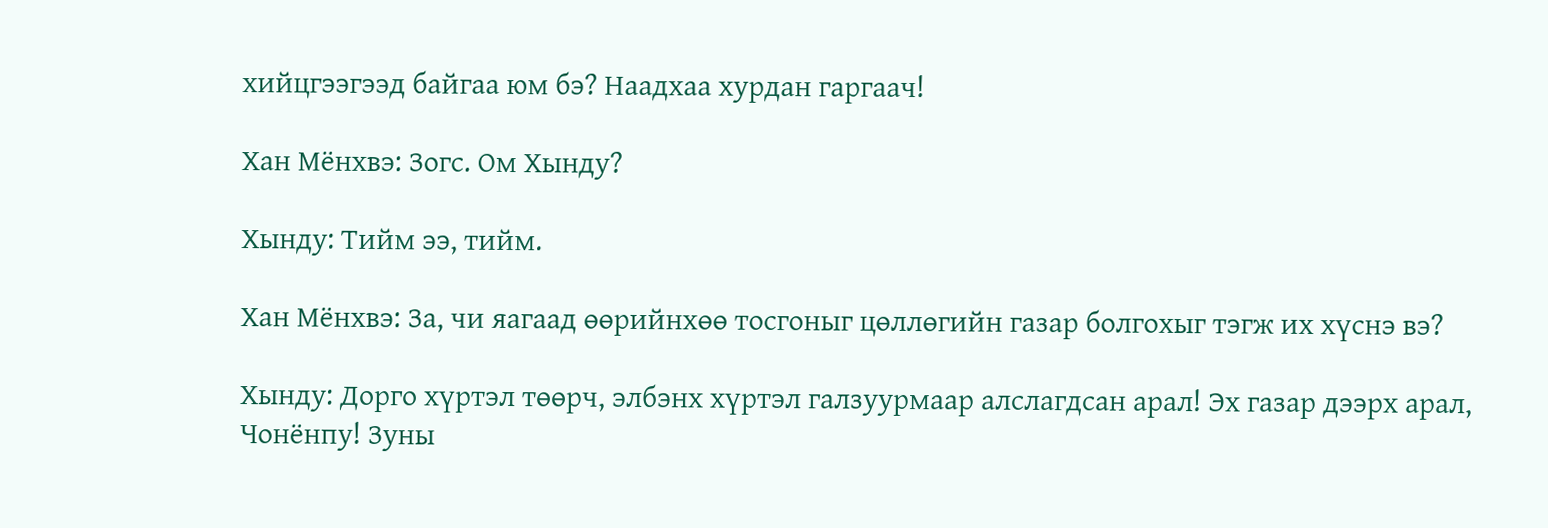хийцгээгээд байгаа юм бэ? Наадхаа хурдан гаргаач!

Хан Мёнхвэ: Зогс. Ом Хынду?

Хынду: Тийм ээ, тийм.

Хан Мёнхвэ: За, чи яагаад өөрийнхөө тосгоныг цөллөгийн газар болгохыг тэгж их хүснэ вэ?

Хынду: Дорго хүртэл төөрч, элбэнх хүртэл галзуурмаар алслагдсан арал! Эх газар дээрх арал, Чонёнпу! Зуны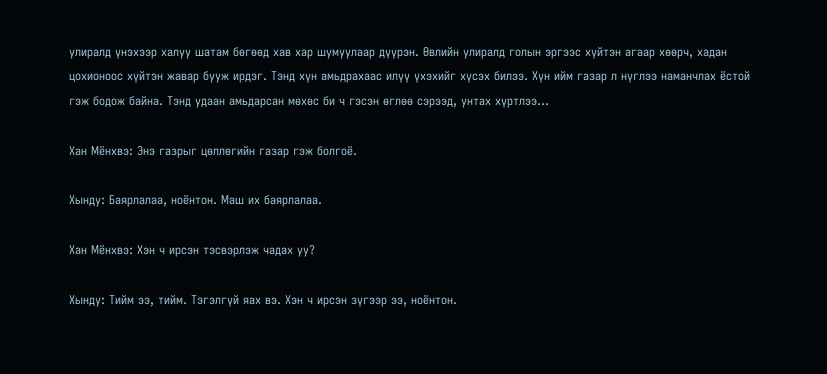улиралд үнэхээр халуу шатам бөгөөд хав хар шумуулаар дүүрэн. Өвлийн улиралд голын эргээс хүйтэн агаар хөөрч, хадан цохионоос хүйтэн жавар бууж ирдэг. Тэнд хүн амьдрахаас илүү үхэхийг хүсэх билээ. Хүн ийм газар л нүглээ наманчлах ёстой гэж бодож байна. Тэнд удаан амьдарсан мөхөс би ч гэсэн өглөө сэрээд, унтах хүртлээ...

Хан Мёнхвэ: Энэ газрыг цөллөгийн газар гэж болгоё.

Хынду: Баярлалаа, ноёнтон. Маш их баярлалаа.

Хан Мёнхвэ: Хэн ч ирсэн тэсвэрлэж чадах уу?

Хынду: Тийм ээ, тийм. Тэгэлгүй яах вэ. Хэн ч ирсэн зүгээр ээ, ноёнтон.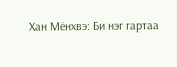Хан Мёнхвэ: Би нэг гартаа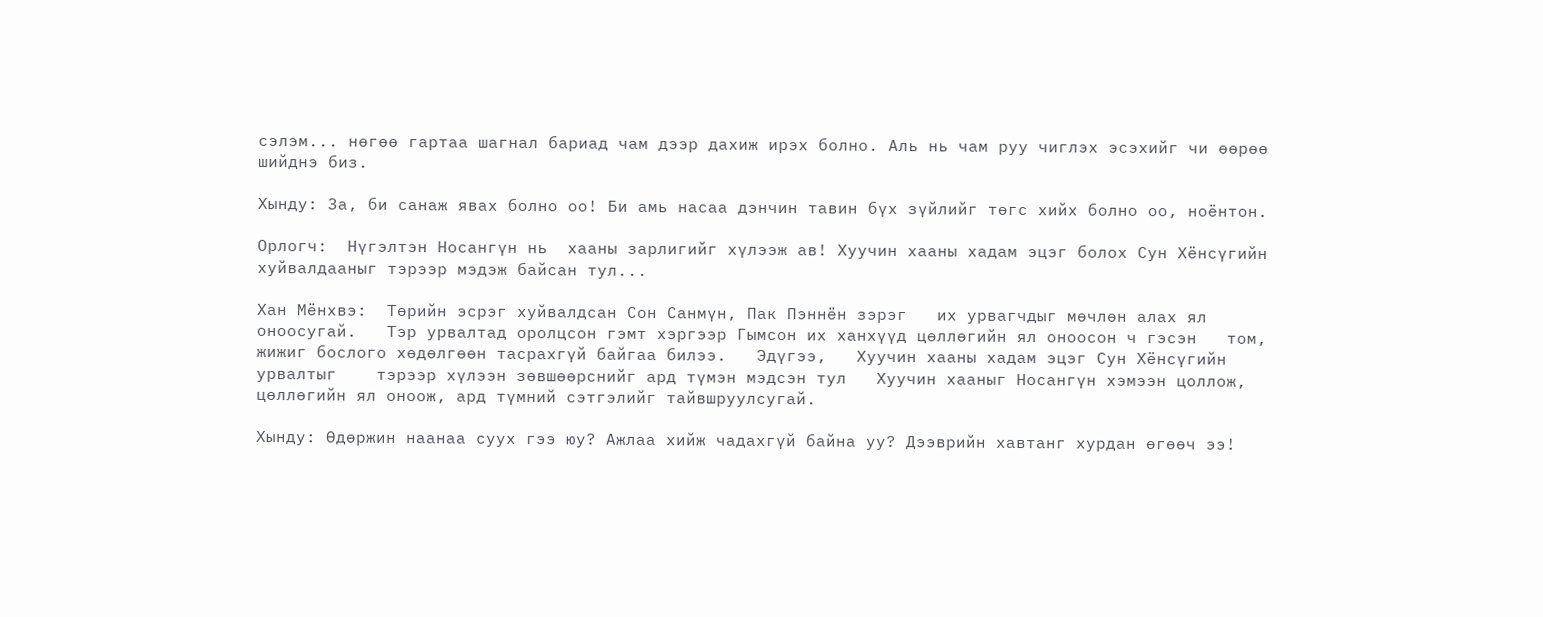сэлэм... нөгөө гартаа шагнал бариад чам дээр дахиж ирэх болно. Аль нь чам руу чиглэх эсэхийг чи өөрөө шийднэ биз.

Хынду: За, би санаж явах болно оо! Би амь насаа дэнчин тавин бүх зүйлийг төгс хийх болно оо, ноёнтон.

Орлогч:  Нүгэлтэн Носангүн нь  хааны зарлигийг хүлээж ав! Хуучин хааны хадам эцэг болох Сун Хёнсүгийн хуйвалдааныг тэрээр мэдэж байсан тул...

Хан Мёнхвэ:  Төрийн эсрэг хуйвалдсан Сон Санмүн, Пак Пэннён зэрэг   их урвагчдыг мөчлөн алах ял оноосугай.   Тэр урвалтад оролцсон гэмт хэргээр Гымсон их ханхүүд цөллөгийн ял оноосон ч гэсэн   том, жижиг бослого хөдөлгөөн тасрахгүй байгаа билээ.   Эдүгээ,   Хуучин хааны хадам эцэг Сун Хёнсүгийн урвалтыг    тэрээр хүлээн зөвшөөрснийг ард түмэн мэдсэн тул   Хуучин хааныг Носангүн хэмээн цоллож,    цөллөгийн ял оноож, ард түмний сэтгэлийг тайвшруулсугай.

Хынду: Өдөржин наанаа суух гээ юу? Ажлаа хийж чадахгүй байна уу? Дээврийн хавтанг хурдан өгөөч ээ!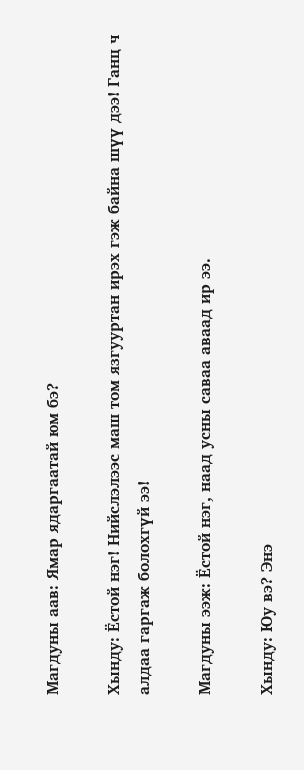Магдуны аав: Ямар ядаргаатай юм бэ?

Хынду: Ёстой нэг! Нийслэлээс маш том язгууртан ирэх гэж байна шүү дээ! Ганц ч алдаа гаргаж болохгүй ээ!

Магдуны ээж: Ёстой нэг, наад усны саваа аваад ир ээ.

Хынду: Юу вэ? Энэ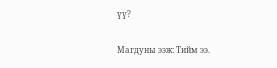үү?

Магдуны ээж: Тийм ээ.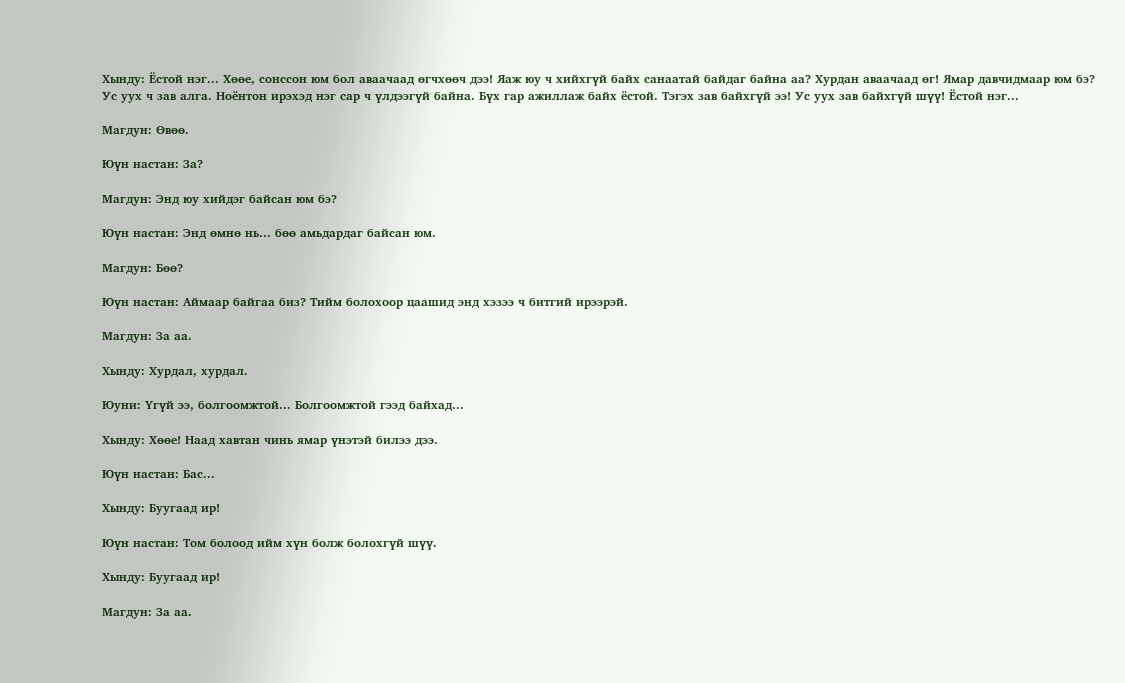Хынду: Ёстой нэг... Хөөе, сонссон юм бол аваачаад өгчхөөч дээ! Яаж юу ч хийхгүй байх санаатай байдаг байна аа? Хурдан аваачаад өг! Ямар давчидмаар юм бэ? Ус уух ч зав алга. Ноёнтон ирэхэд нэг сар ч үлдээгүй байна. Бүх гар ажиллаж байх ёстой. Тэгэх зав байхгүй ээ! Ус уух зав байхгүй шүү! Ёстой нэг...

Магдун: Өвөө.

Юүн настан: За?

Магдун: Энд юу хийдэг байсан юм бэ?

Юүн настан: Энд өмнө нь... бөө амьдардаг байсан юм.

Магдун: Бөө?

Юүн настан: Аймаар байгаа биз? Тийм болохоор цаашид энд хэзээ ч битгий ирээрэй.

Магдун: За аа.

Хынду: Хурдал, хурдал.

Юуни: Үгүй ээ, болгоомжтой... Болгоомжтой гээд байхад...

Хынду: Хөөе! Наад хавтан чинь ямар үнэтэй билээ дээ.

Юүн настан: Бас...

Хынду: Буугаад ир!

Юүн настан: Том болоод ийм хүн болж болохгүй шүү.

Хынду: Буугаад ир!

Магдун: За аа.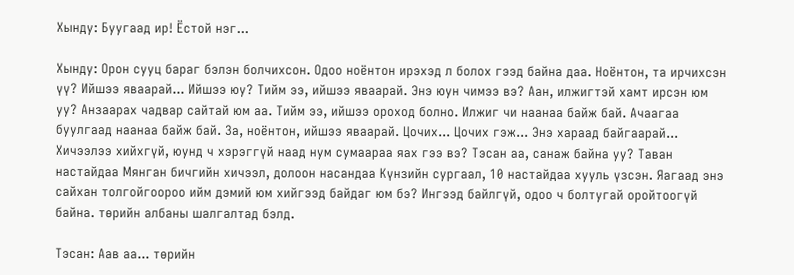Хынду: Буугаад ир! Ёстой нэг...

Хынду: Орон сууц бараг бэлэн болчихсон. Одоо ноёнтон ирэхэд л болох гээд байна даа. Ноёнтон, та ирчихсэн үү? Ийшээ яваарай... Ийшээ юу? Тийм ээ, ийшээ яваарай. Энэ юун чимээ вэ? Аан, илжигтэй хамт ирсэн юм уу? Анзаарах чадвар сайтай юм аа. Тийм ээ, ийшээ ороход болно. Илжиг чи наанаа байж бай. Ачаагаа буулгаад наанаа байж бай. За, ноёнтон, ийшээ яваарай. Цочих... Цочих гэж... Энэ хараад байгаарай... Хичээлээ хийхгүй, юунд ч хэрэггүй наад нум сумаараа яах гээ вэ? Тэсан аа, санаж байна уу? Таван настайдаа Мянган бичгийн хичээл, долоон насандаа Күнзийн сургаал, 10 настайдаа хууль үзсэн. Яагаад энэ сайхан толгойгоороо ийм дэмий юм хийгээд байдаг юм бэ? Ингээд байлгүй, одоо ч болтугай оройтоогүй байна. төрийн албаны шалгалтад бэлд.

Тэсан: Аав аа... төрийн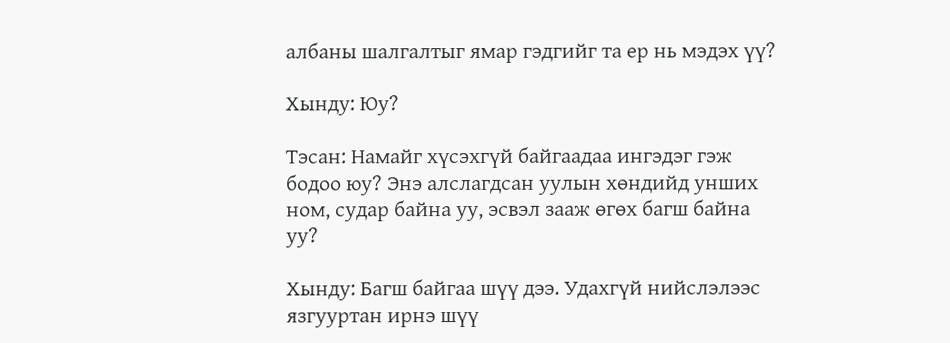албаны шалгалтыг ямар гэдгийг та ер нь мэдэх үү?

Хынду: Юу?

Тэсан: Намайг хүсэхгүй байгаадаа ингэдэг гэж бодоо юу? Энэ алслагдсан уулын хөндийд унших ном, судар байна уу, эсвэл зааж өгөх багш байна уу?

Хынду: Багш байгаа шүү дээ. Удахгүй нийслэлээс язгууртан ирнэ шүү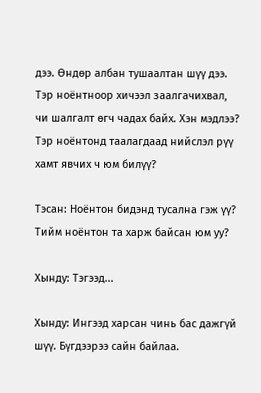дээ. Өндөр албан тушаалтан шүү дээ. Тэр ноёнтноор хичээл заалгачихвал, чи шалгалт өгч чадах байх. Хэн мэдлээ? Тэр ноёнтонд таалагдаад нийслэл рүү хамт явчих ч юм билүү?

Тэсан: Ноёнтон бидэнд тусална гэж үү? Тийм ноёнтон та харж байсан юм уу?

Хынду: Тэгээд...

Хынду: Ингээд харсан чинь бас дажгүй шүү. Бүгдээрээ сайн байлаа.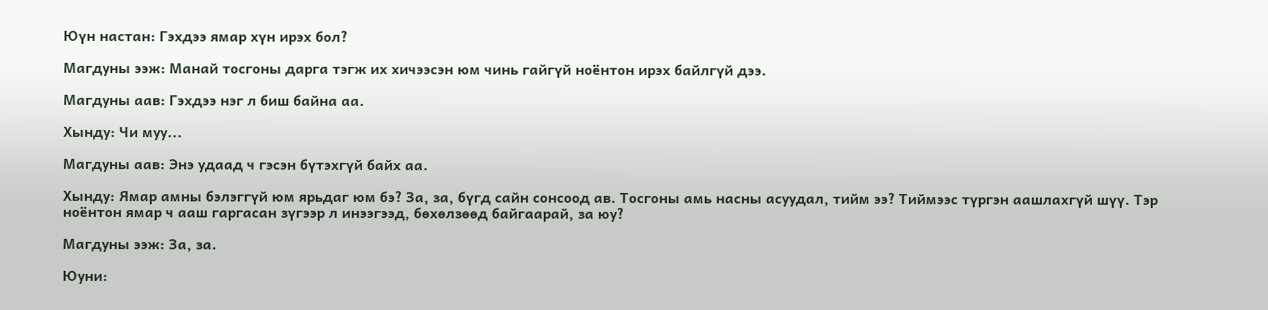Юүн настан: Гэхдээ ямар хүн ирэх бол?

Магдуны ээж: Манай тосгоны дарга тэгж их хичээсэн юм чинь гайгүй ноёнтон ирэх байлгүй дээ.

Магдуны аав: Гэхдээ нэг л биш байна аа.

Хынду: Чи муу...

Магдуны аав: Энэ удаад ч гэсэн бүтэхгүй байх аа.

Хынду: Ямар амны бэлэггүй юм ярьдаг юм бэ? За, за, бүгд сайн сонсоод ав. Тосгоны амь насны асуудал, тийм ээ? Тиймээс түргэн аашлахгүй шүү. Тэр ноёнтон ямар ч ааш гаргасан зүгээр л инээгээд, бөхөлзөөд байгаарай, за юу?

Магдуны ээж: За, за.

Юуни: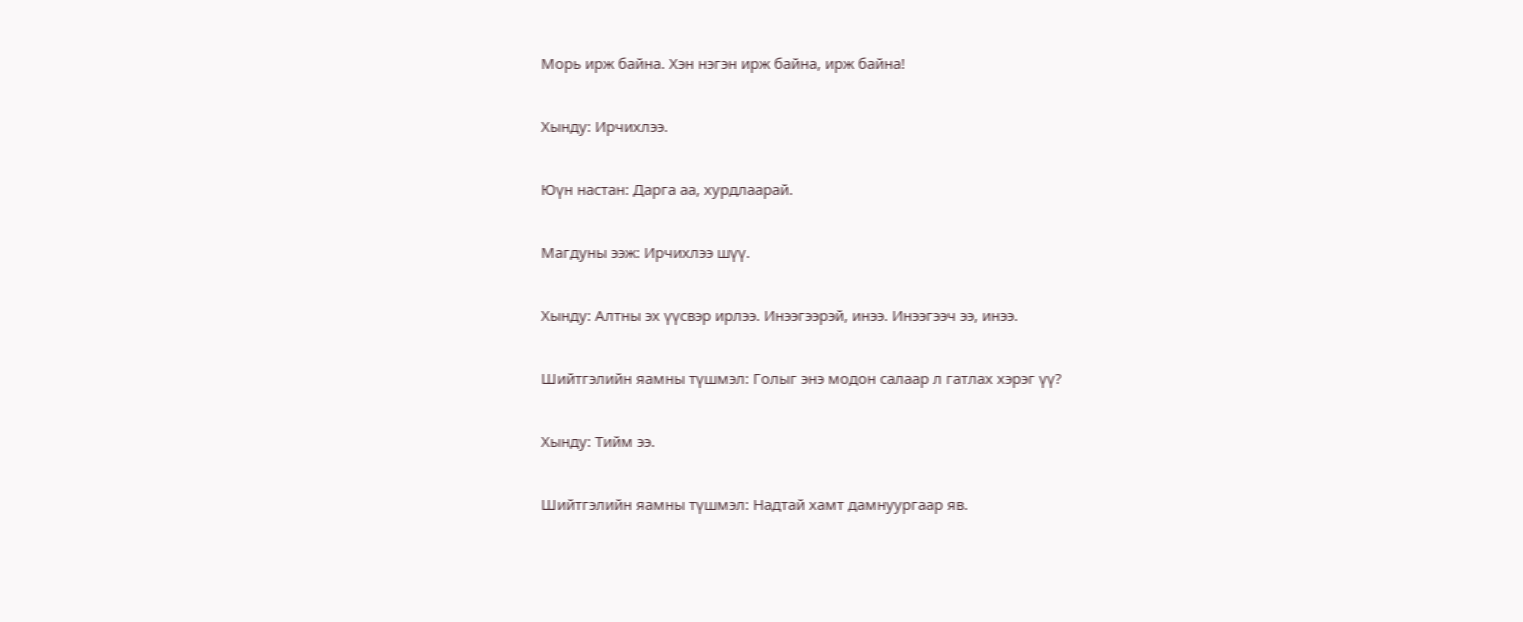Морь ирж байна. Хэн нэгэн ирж байна, ирж байна!

Хынду: Ирчихлээ.

Юүн настан: Дарга аа, хурдлаарай.

Магдуны ээж: Ирчихлээ шүү.

Хынду: Алтны эх үүсвэр ирлээ. Инээгээрэй, инээ. Инээгээч ээ, инээ.

Шийтгэлийн яамны түшмэл: Голыг энэ модон салаар л гатлах хэрэг үү?

Хынду: Тийм ээ.

Шийтгэлийн яамны түшмэл: Надтай хамт дамнуургаар яв.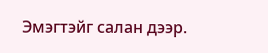Эмэгтэйг салан дээр.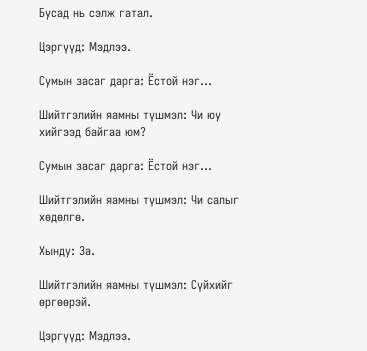Бусад нь сэлж гатал.

Цэргүүд: Мэдлээ.

Сумын засаг дарга: Ёстой нэг...

Шийтгэлийн яамны түшмэл: Чи юу хийгээд байгаа юм?

Сумын засаг дарга: Ёстой нэг...

Шийтгэлийн яамны түшмэл: Чи салыг хөдөлгө.

Хынду: За.

Шийтгэлийн яамны түшмэл: Сүйхийг өргөөрэй.

Цэргүүд: Мэдлээ.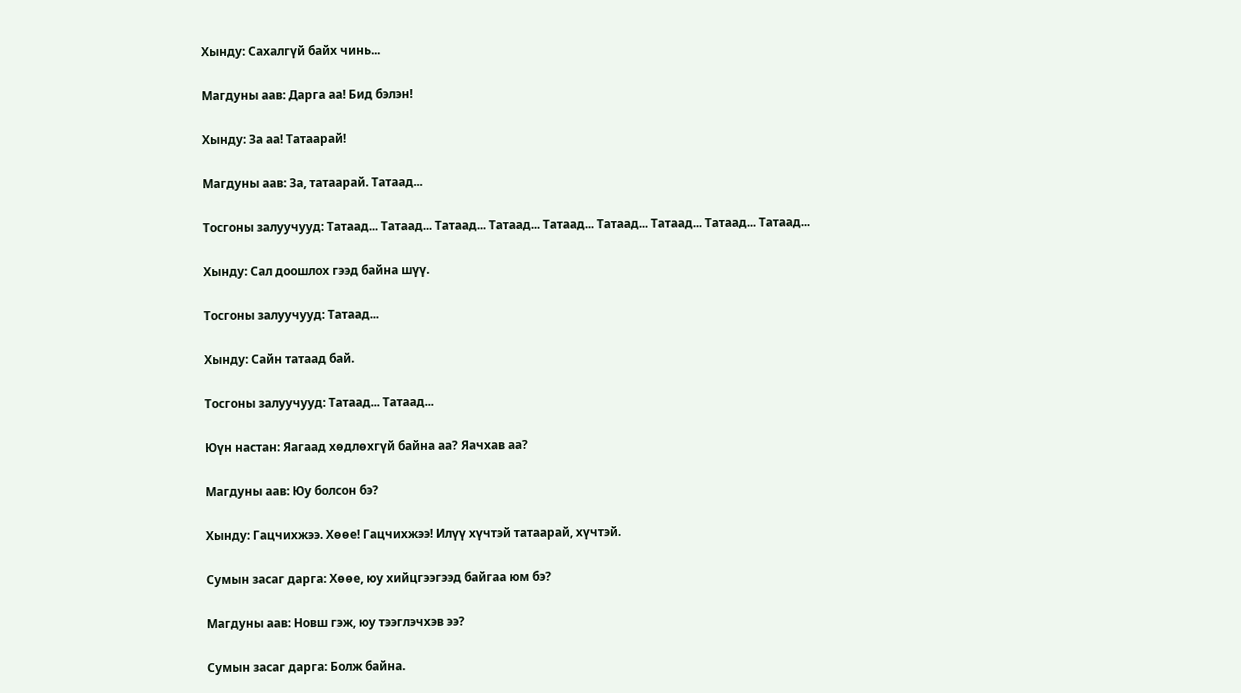Хынду: Сахалгүй байх чинь...

Магдуны аав: Дарга аа! Бид бэлэн!

Хынду: За аа! Татаарай!

Магдуны аав: За, татаарай. Татаад...

Тосгоны залуучууд: Татаад... Татаад... Татаад... Татаад... Татаад... Татаад... Татаад... Татаад... Татаад...

Хынду: Сал доошлох гээд байна шүү.

Тосгоны залуучууд: Татаад...

Хынду: Сайн татаад бай.

Тосгоны залуучууд: Татаад... Татаад...

Юүн настан: Яагаад хөдлөхгүй байна аа? Яачхав аа?

Магдуны аав: Юу болсон бэ?

Хынду: Гацчихжээ. Хөөе! Гацчихжээ! Илүү хүчтэй татаарай, хүчтэй.

Сумын засаг дарга: Хөөе, юу хийцгээгээд байгаа юм бэ?

Магдуны аав: Новш гэж, юу тээглэчхэв ээ?

Сумын засаг дарга: Болж байна.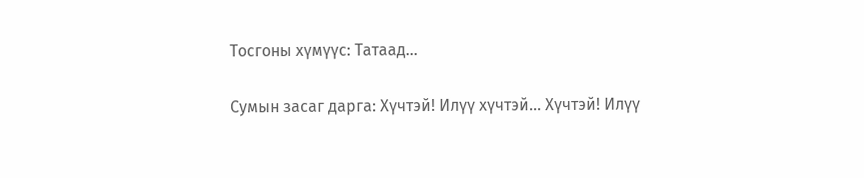Тосгоны хүмүүс: Татаад...

Сумын засаг дарга: Хүчтэй! Илүү хүчтэй... Хүчтэй! Илүү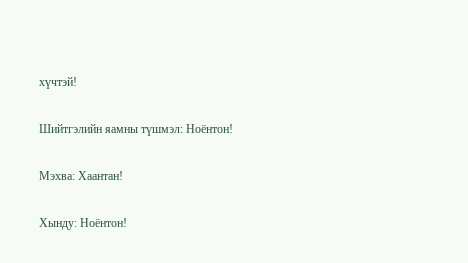хүчтэй!

Шийтгэлийн яамны түшмэл: Ноёнтон!

Мэхва: Хаантан!

Хынду: Ноёнтон!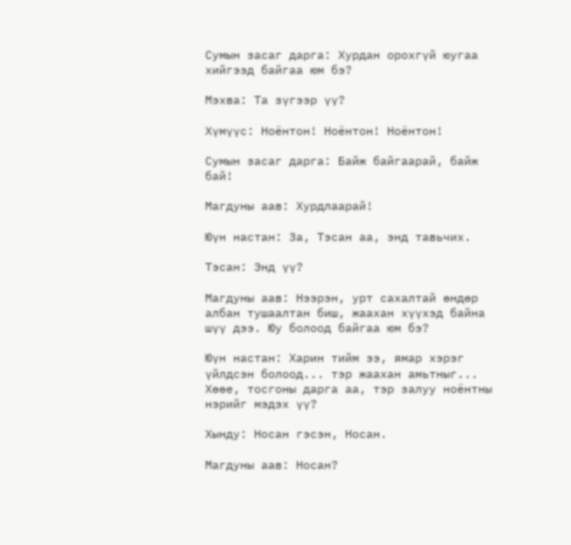Сумын засаг дарга: Хурдан орохгүй юугаа хийгээд байгаа юм бэ?

Мэхва: Та зүгээр үү?

Хүмүүс: Ноёнтон! Ноёнтон! Ноёнтон!

Сумын засаг дарга: Байж байгаарай, байж бай!

Магдуны аав: Хурдлаарай!

Юүн настан: За, Тэсан аа, энд тавьчих.

Тэсан: Энд үү?

Магдуны аав: Нээрэн, урт сахалтай өндөр албан тушаалтан биш, жаахан хүүхэд байна шүү дээ. Юу болоод байгаа юм бэ?

Юүн настан: Харин тийм ээ, ямар хэрэг үйлдсэн болоод... тэр жаахан амьтныг... Хөөе, тосгоны дарга аа, тэр залуу ноёнтны нэрийг мэдэх үү?

Хынду: Носан гэсэн, Носан.

Магдуны аав: Носан?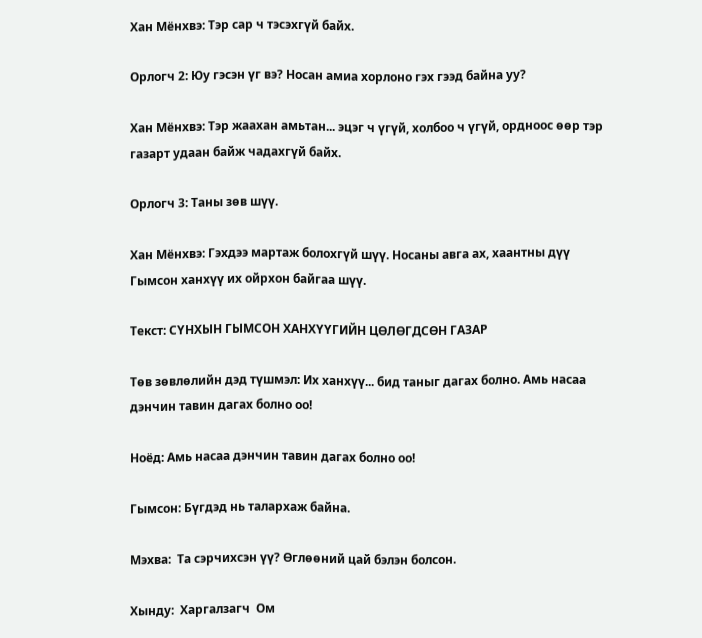Хан Мёнхвэ: Тэр сар ч тэсэхгүй байх.

Орлогч 2: Юу гэсэн үг вэ? Носан амиа хорлоно гэх гээд байна уу?

Хан Мёнхвэ: Тэр жаахан амьтан... эцэг ч үгүй, холбоо ч үгүй, ордноос өөр тэр газарт удаан байж чадахгүй байх.

Орлогч 3: Таны зөв шүү.

Хан Мёнхвэ: Гэхдээ мартаж болохгүй шүү. Носаны авга ах, хаантны дүү Гымсон ханхүү их ойрхон байгаа шүү.

Текст: СҮНХЫН ГЫМСОН ХАНХҮҮГИЙН ЦӨЛӨГДСӨН ГАЗАР

Төв зөвлөлийн дэд түшмэл: Их ханхүү... бид таныг дагах болно. Амь насаа дэнчин тавин дагах болно оо!

Ноёд: Амь насаа дэнчин тавин дагах болно оо!

Гымсон: Бүгдэд нь талархаж байна.

Мэхва:  Та сэрчихсэн үү? Өглөөний цай бэлэн болсон.

Хынду:  Харгалзагч  Ом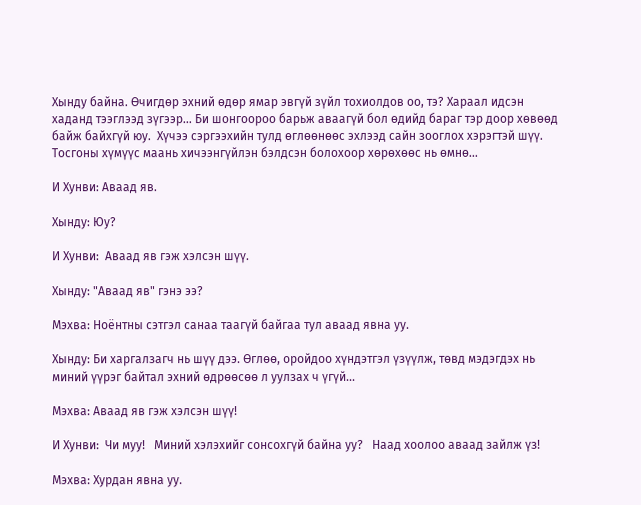Хынду байна. Өчигдөр эхний өдөр ямар эвгүй зүйл тохиолдов оо, тэ? Хараал идсэн хаданд тээглээд зүгээр... Би шонгоороо барьж аваагүй бол өдийд бараг тэр доор хөвөөд байж байхгүй юу.  Хүчээ сэргээхийн тулд өглөөнөөс эхлээд сайн зооглох хэрэгтэй шүү.  Тосгоны хүмүүс маань хичээнгүйлэн бэлдсэн болохоор хөрөхөөс нь өмнө...

И Хунви: Аваад яв.

Хынду: Юу?

И Хунви:  Аваад яв гэж хэлсэн шүү.

Хынду: "Аваад яв" гэнэ ээ?

Мэхва: Ноёнтны сэтгэл санаа таагүй байгаа тул аваад явна уу.

Хынду: Би харгалзагч нь шүү дээ. Өглөө, оройдоо хүндэтгэл үзүүлж, төвд мэдэгдэх нь миний үүрэг байтал эхний өдрөөсөө л уулзах ч үгүй...

Мэхва: Аваад яв гэж хэлсэн шүү!

И Хунви:  Чи муу!   Миний хэлэхийг сонсохгүй байна уу?   Наад хоолоо аваад зайлж үз!

Мэхва: Хурдан явна уу.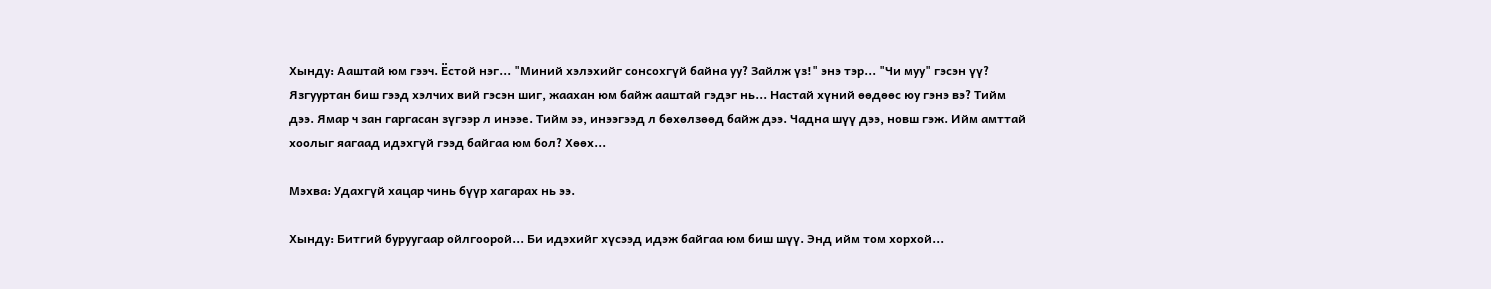Хынду: Ааштай юм гээч. Ёстой нэг... "Миний хэлэхийг сонсохгүй байна уу? Зайлж үз!" энэ тэр... "Чи муу" гэсэн үү? Язгууртан биш гээд хэлчих вий гэсэн шиг, жаахан юм байж ааштай гэдэг нь... Настай хүний өөдөөс юу гэнэ вэ? Тийм дээ. Ямар ч зан гаргасан зүгээр л инээе. Тийм ээ, инээгээд л бөхөлзөөд байж дээ. Чадна шүү дээ, новш гэж. Ийм амттай хоолыг яагаад идэхгүй гээд байгаа юм бол? Хөөх...

Мэхва: Удахгүй хацар чинь бүүр хагарах нь ээ.

Хынду: Битгий буруугаар ойлгоорой... Би идэхийг хүсээд идэж байгаа юм биш шүү. Энд ийм том хорхой...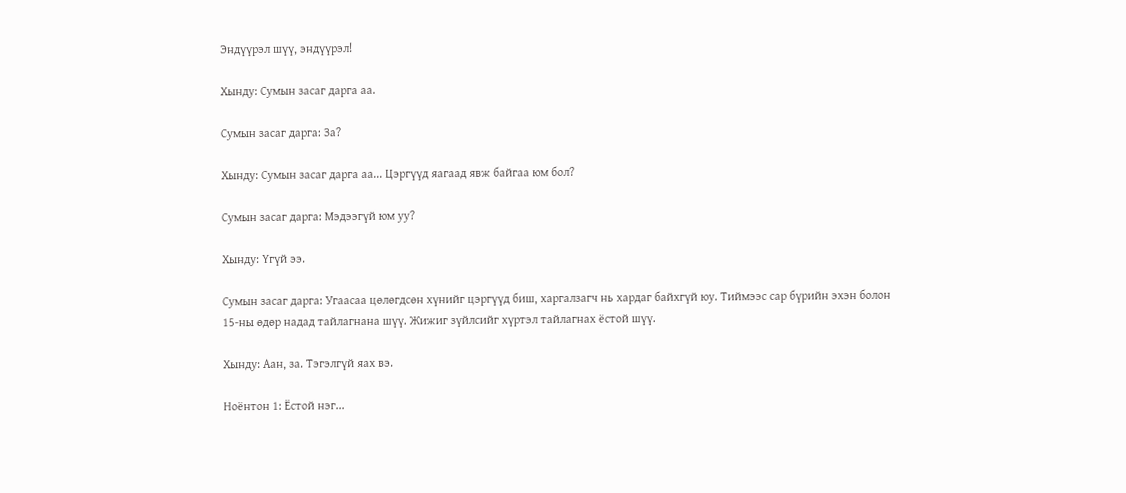Эндүүрэл шүү, эндүүрэл!

Хынду: Сумын засаг дарга аа.

Сумын засаг дарга: За?

Хынду: Сумын засаг дарга аа... Цэргүүд яагаад явж байгаа юм бол?

Сумын засаг дарга: Мэдээгүй юм уу?

Хынду: Үгүй ээ.

Сумын засаг дарга: Угаасаа цөлөгдсөн хүнийг цэргүүд биш, харгалзагч нь хардаг байхгүй юу. Тиймээс сар бүрийн эхэн болон 15-ны өдөр надад тайлагнана шүү. Жижиг зүйлсийг хүртэл тайлагнах ёстой шүү.

Хынду: Аан, за. Тэгэлгүй яах вэ.

Ноёнтон 1: Ёстой нэг...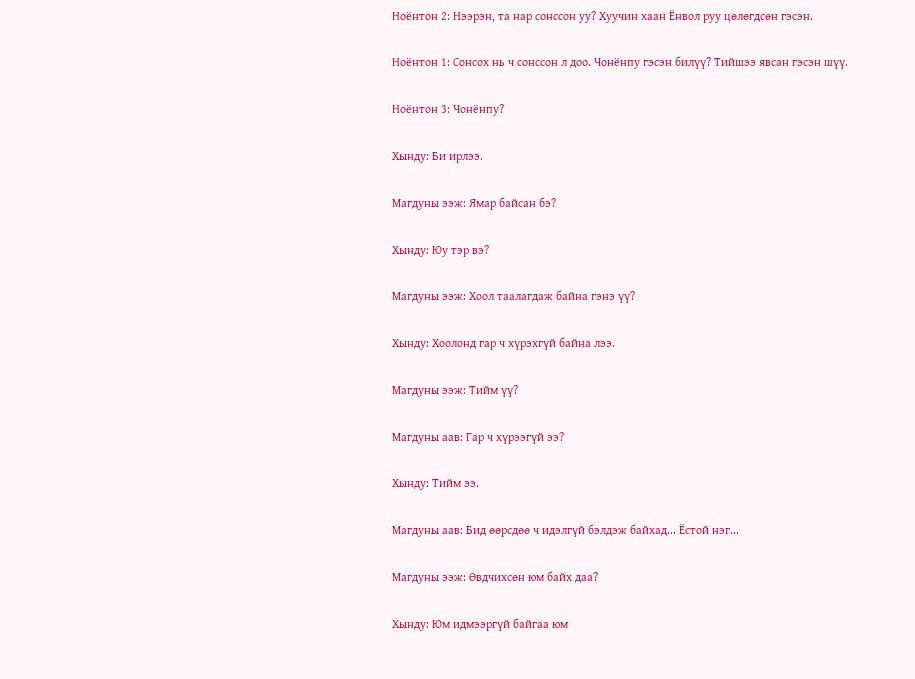Ноёнтон 2: Нээрэн, та нар сонссон уу? Хуучин хаан Ёнвол руу цөлөгдсөн гэсэн.

Ноёнтон 1: Сонсох нь ч сонссон л доо. Чонёнпу гэсэн билүү? Тийшээ явсан гэсэн шүү.

Ноёнтон 3: Чонёнпу?

Хынду: Би ирлээ.

Магдуны ээж: Ямар байсан бэ?

Хынду: Юу тэр вэ?

Магдуны ээж: Хоол таалагдаж байна гэнэ үү?

Хынду: Хоолонд гар ч хүрэхгүй байна лээ.

Магдуны ээж: Тийм үү?

Магдуны аав: Гар ч хүрээгүй ээ?

Хынду: Тийм ээ.

Магдуны аав: Бид өөрсдөө ч идэлгүй бэлдэж байхад... Ёстой нэг...

Магдуны ээж: Өвдчихсөн юм байх даа?

Хынду: Юм идмээргүй байгаа юм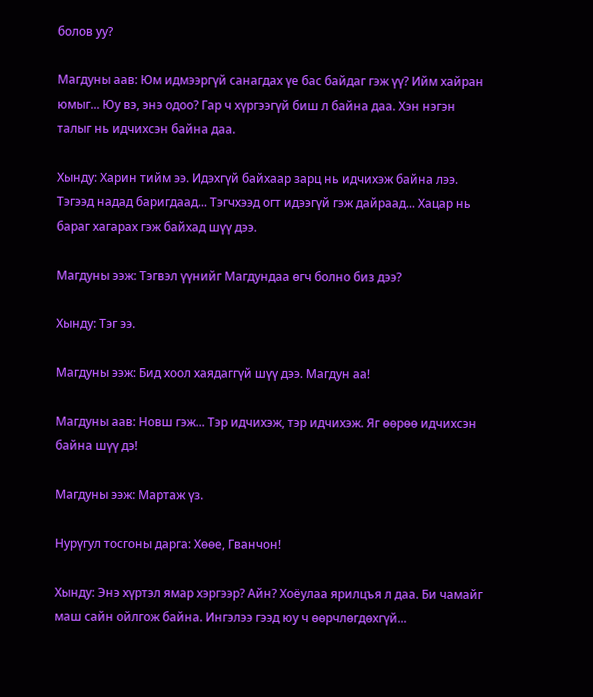болов уу?

Магдуны аав: Юм идмээргүй санагдах үе бас байдаг гэж үү? Ийм хайран юмыг... Юу вэ, энэ одоо? Гар ч хүргээгүй биш л байна даа. Хэн нэгэн талыг нь идчихсэн байна даа.

Хынду: Харин тийм ээ. Идэхгүй байхаар зарц нь идчихэж байна лээ. Тэгээд надад баригдаад... Тэгчхээд огт идээгүй гэж дайраад... Хацар нь бараг хагарах гэж байхад шүү дээ.

Магдуны ээж: Тэгвэл үүнийг Магдундаа өгч болно биз дээ?

Хынду: Тэг ээ.

Магдуны ээж: Бид хоол хаядаггүй шүү дээ. Магдун аа!

Магдуны аав: Новш гэж... Тэр идчихэж, тэр идчихэж. Яг өөрөө идчихсэн байна шүү дэ!

Магдуны ээж: Мартаж үз.

Нурүгул тосгоны дарга: Хөөе, Гванчон!

Хынду: Энэ хүртэл ямар хэргээр? Айн? Хоёулаа ярилцъя л даа. Би чамайг маш сайн ойлгож байна. Ингэлээ гээд юу ч өөрчлөгдөхгүй...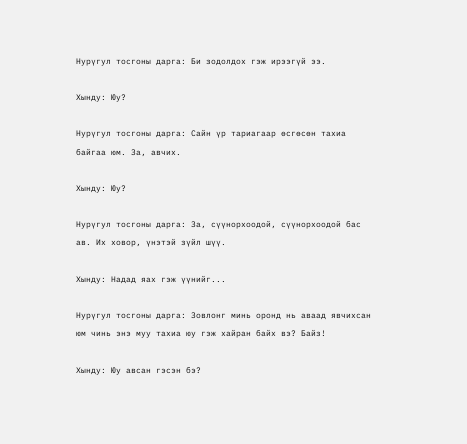Нурүгул тосгоны дарга: Би зодолдох гэж ирээгүй ээ.

Хынду: Юу?

Нурүгул тосгоны дарга: Сайн үр тариагаар өсгөсөн тахиа байгаа юм. За, авчих.

Хынду: Юу?

Нурүгул тосгоны дарга: За, сүүнорхоодой, сүүнорхоодой бас ав. Их ховор, үнэтэй зүйл шүү.

Хынду: Надад яах гэж үүнийг...

Нурүгул тосгоны дарга: Зовлонг минь оронд нь аваад явчихсан юм чинь энэ муу тахиа юу гэж хайран байх вэ? Байз!

Хынду: Юу авсан гэсэн бэ?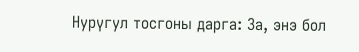Нурүгул тосгоны дарга: За, энэ бол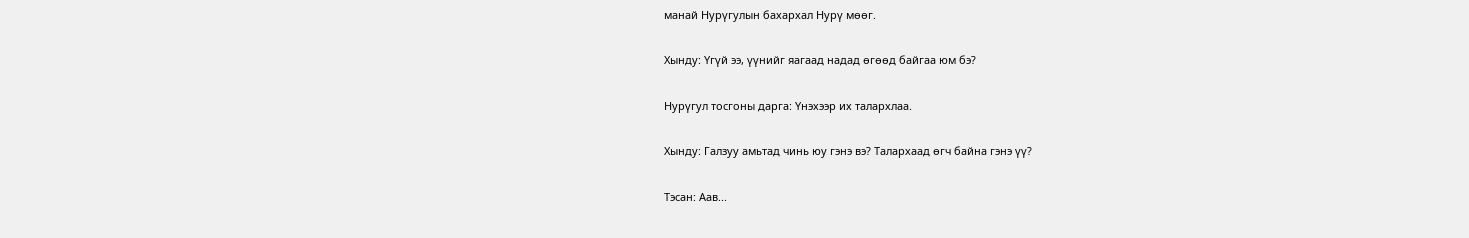манай Нурүгулын бахархал Нурү мөөг.

Хынду: Үгүй ээ, үүнийг яагаад надад өгөөд байгаа юм бэ?

Нурүгул тосгоны дарга: Үнэхээр их талархлаа.

Хынду: Галзуу амьтад чинь юу гэнэ вэ? Талархаад өгч байна гэнэ үү?

Тэсан: Аав...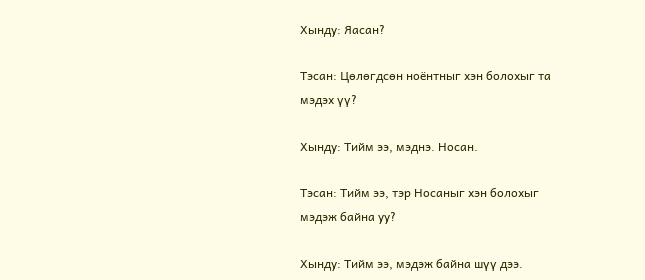Хынду: Яасан?

Тэсан: Цөлөгдсөн ноёнтныг хэн болохыг та мэдэх үү?

Хынду: Тийм ээ, мэднэ. Носан.

Тэсан: Тийм ээ, тэр Носаныг хэн болохыг мэдэж байна уу?

Хынду: Тийм ээ, мэдэж байна шүү дээ.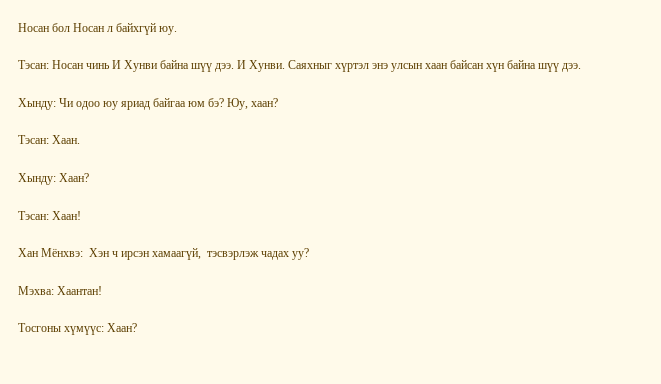Носан бол Носан л байхгүй юу.

Тэсан: Носан чинь И Хунви байна шүү дээ. И Хунви. Саяхныг хүртэл энэ улсын хаан байсан хүн байна шүү дээ.

Хынду: Чи одоо юу яриад байгаа юм бэ? Юу, хаан?

Тэсан: Хаан.

Хынду: Хаан?

Тэсан: Хаан!

Хан Мёнхвэ:  Хэн ч ирсэн хамаагүй,  тэсвэрлэж чадах уу?

Мэхва: Хаантан!

Тосгоны хүмүүс: Хаан?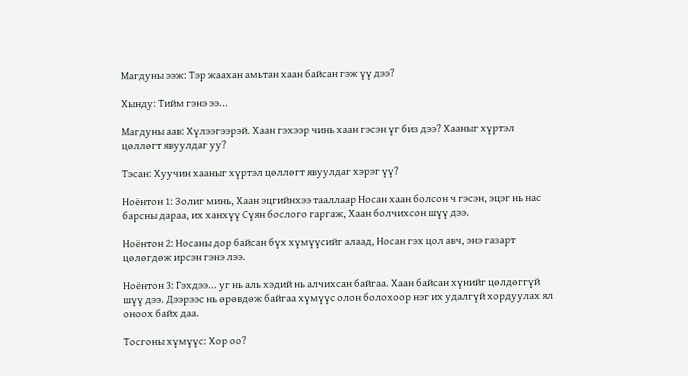Магдуны ээж: Тэр жаахан амьтан хаан байсан гэж үү дээ?

Хынду: Тийм гэнэ ээ...

Магдуны аав: Хүлээгээрэй. Хаан гэхээр чинь хаан гэсэн үг биз дээ? Хааныг хүртэл цөллөгт явуулдаг уу?

Тэсан: Хуучин хааныг хүртэл цөллөгт явуулдаг хэрэг үү?

Ноёнтон 1: Золиг минь, Хаан эцгийнхээ тааллаар Носан хаан болсон ч гэсэн, эцэг нь нас барсны дараа, их ханхүү Сүян бослого гаргаж, Хаан болчихсон шүү дээ.

Ноёнтон 2: Носаны дор байсан бүх хүмүүсийг алаад, Носан гэх цол авч, энэ газарт цөлөгдөж ирсэн гэнэ лээ.

Ноёнтон 3: Гэхдээ... уг нь аль хэдий нь алчихсан байгаа. Хаан байсан хүнийг цөлдөггүй шүү дээ. Дээрээс нь өрөвдөж байгаа хүмүүс олон болохоор нэг их удалгүй хордуулах ял оноох байх даа.

Тосгоны хүмүүс: Хор оо?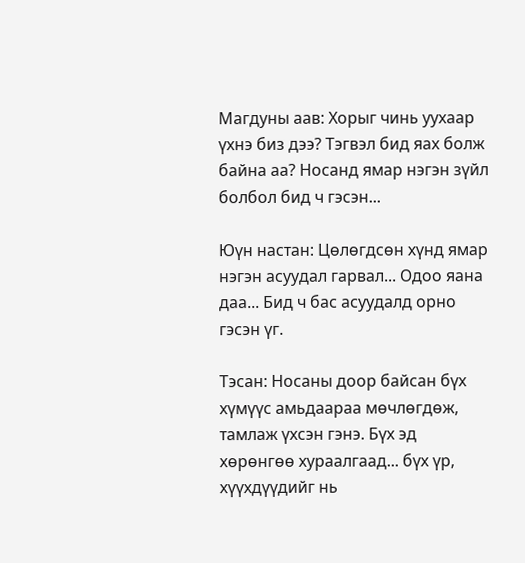Магдуны аав: Хорыг чинь уухаар үхнэ биз дээ? Тэгвэл бид яах болж байна аа? Носанд ямар нэгэн зүйл болбол бид ч гэсэн...

Юүн настан: Цөлөгдсөн хүнд ямар нэгэн асуудал гарвал... Одоо яана даа... Бид ч бас асуудалд орно гэсэн үг.

Тэсан: Носаны доор байсан бүх хүмүүс амьдаараа мөчлөгдөж, тамлаж үхсэн гэнэ. Бүх эд хөрөнгөө хураалгаад... бүх үр, хүүхдүүдийг нь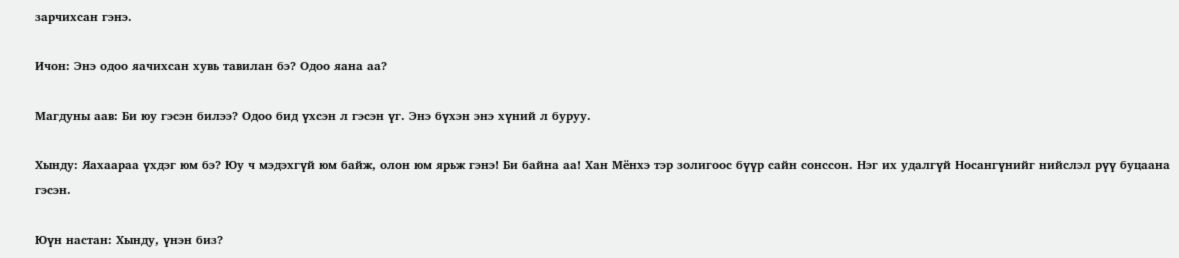зарчихсан гэнэ.

Ичон: Энэ одоо яачихсан хувь тавилан бэ? Одоо яана аа?

Магдуны аав: Би юу гэсэн билээ? Одоо бид үхсэн л гэсэн үг. Энэ бүхэн энэ хүний л буруу.

Хынду: Яахаараа үхдэг юм бэ? Юу ч мэдэхгүй юм байж, олон юм ярьж гэнэ! Би байна аа! Хан Мёнхэ тэр золигоос бүүр сайн сонссон. Нэг их удалгүй Носангүнийг нийслэл рүү буцаана гэсэн.

Юүн настан: Хынду, үнэн биз?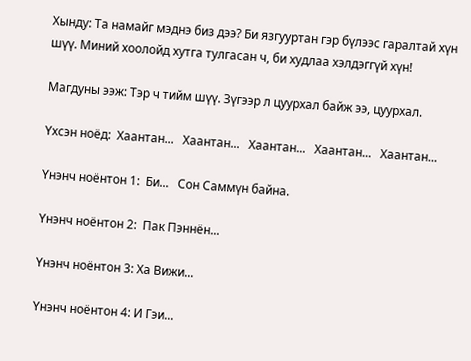Хынду: Та намайг мэднэ биз дээ? Би язгууртан гэр бүлээс гаралтай хүн шүү. Миний хоолойд хутга тулгасан ч, би худлаа хэлдэггүй хүн!

Магдуны ээж: Тэр ч тийм шүү. Зүгээр л цуурхал байж ээ, цуурхал.

Үхсэн ноёд:  Хаантан...   Хаантан...   Хаантан...   Хаантан...   Хаантан...

Үнэнч ноёнтон 1:  Би...   Сон Саммүн байна.

Үнэнч ноёнтон 2:  Пак Пэннён...

Үнэнч ноёнтон 3: Ха Вижи...

Үнэнч ноёнтон 4: И Гэи...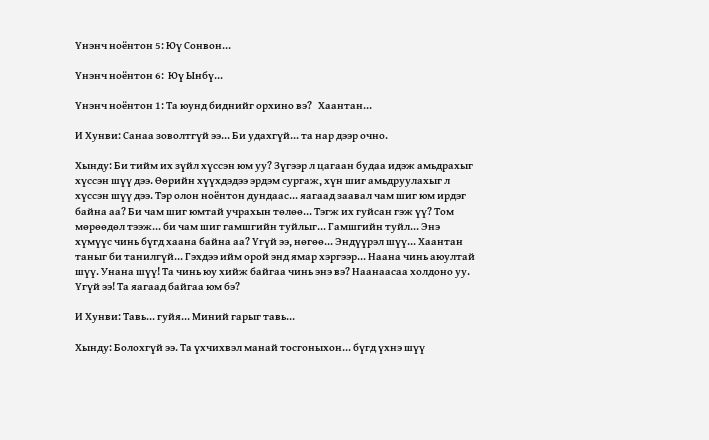Үнэнч ноёнтон 5: Юү Сонвон...

Үнэнч ноёнтон 6:  Юү Ынбү...

Үнэнч ноёнтон 1: Та юунд биднийг орхино вэ?   Хаантан...

И Хунви: Санаа зоволтгүй ээ... Би удахгүй... та нар дээр очно.

Хынду: Би тийм их зүйл хүссэн юм уу? Зүгээр л цагаан будаа идэж амьдрахыг хүссэн шүү дээ. Өөрийн хүүхдэдээ эрдэм сургаж, хүн шиг амьдруулахыг л хүссэн шүү дээ. Тэр олон ноёнтон дундаас... яагаад заавал чам шиг юм ирдэг байна аа? Би чам шиг юмтай учрахын төлөө... Тэгж их гуйсан гэж үү? Том мөрөөдөл тээж... би чам шиг гамшгийн туйлыг... Гамшгийн туйл... Энэ хүмүүс чинь бүгд хаана байна аа? Үгүй ээ, нөгөө... Эндүүрэл шүү... Хаантан таныг би танилгүй... Гэхдээ ийм орой энд ямар хэргээр... Наана чинь аюултай шүү. Унана шүү! Та чинь юу хийж байгаа чинь энэ вэ? Наанаасаа холдоно уу. Үгүй ээ! Та яагаад байгаа юм бэ?

И Хунви: Тавь... гуйя... Миний гарыг тавь...

Хынду: Болохгүй ээ. Та үхчихвэл манай тосгоныхон... бүгд үхнэ шүү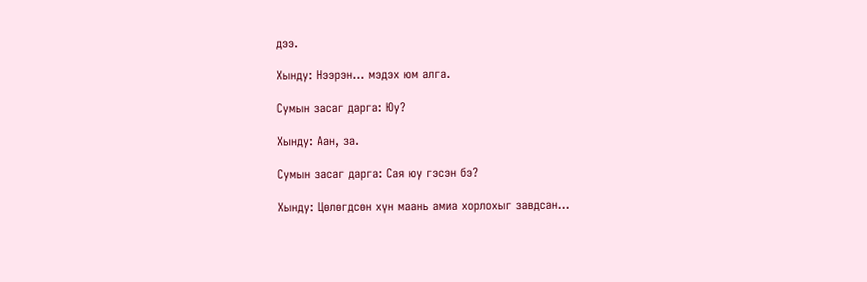дээ.

Хынду: Нээрэн... мэдэх юм алга.

Сумын засаг дарга: Юу?

Хынду: Аан, за.

Сумын засаг дарга: Сая юу гэсэн бэ?

Хынду: Цөлөгдсөн хүн маань амиа хорлохыг завдсан...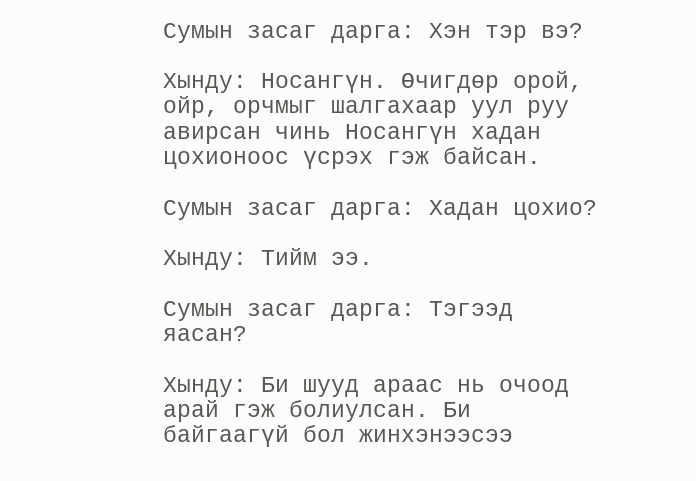Сумын засаг дарга: Хэн тэр вэ?

Хынду: Носангүн. Өчигдөр орой, ойр, орчмыг шалгахаар уул руу авирсан чинь Носангүн хадан цохионоос үсрэх гэж байсан.

Сумын засаг дарга: Хадан цохио?

Хынду: Тийм ээ.

Сумын засаг дарга: Тэгээд яасан?

Хынду: Би шууд араас нь очоод арай гэж болиулсан. Би байгаагүй бол жинхэнээсээ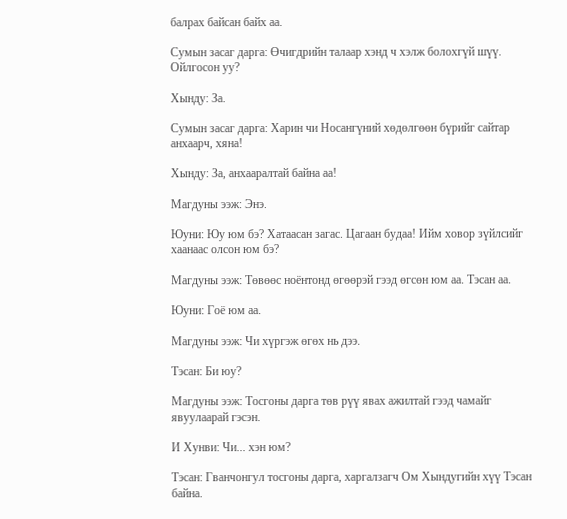балрах байсан байх аа.

Сумын засаг дарга: Өчигдрийн талаар хэнд ч хэлж болохгүй шүү. Ойлгосон уу?

Хынду: За.

Сумын засаг дарга: Харин чи Носангүний хөдөлгөөн бүрийг сайтар анхаарч, хяна!

Хынду: За, анхааралтай байна аа!

Магдуны ээж: Энэ.

Юуни: Юу юм бэ? Хатаасан загас. Цагаан будаа! Ийм ховор зүйлсийг хаанаас олсон юм бэ?

Магдуны ээж: Төвөөс ноёнтонд өгөөрэй гээд өгсөн юм аа. Тэсан аа.

Юуни: Гоё юм аа.

Магдуны ээж: Чи хүргэж өгөх нь дээ.

Тэсан: Би юу?

Магдуны ээж: Тосгоны дарга төв рүү явах ажилтай гээд чамайг явуулаарай гэсэн.

И Хунви: Чи... хэн юм?

Тэсан: Гванчонгул тосгоны дарга, харгалзагч Ом Хындугийн хүү Тэсан байна.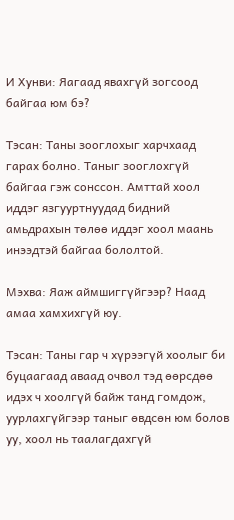И Хунви: Яагаад явахгүй зогсоод байгаа юм бэ?

Тэсан: Таны зооглохыг харчхаад гарах болно. Таныг зооглохгүй байгаа гэж сонссон. Амттай хоол иддэг язгууртнуудад бидний амьдрахын төлөө иддэг хоол маань инээдтэй байгаа бололтой.

Мэхва: Яаж аймшиггүйгээр? Наад амаа хамхихгүй юу.

Тэсан: Таны гар ч хүрээгүй хоолыг би буцаагаад аваад очвол тэд өөрсдөө идэх ч хоолгүй байж танд гомдож, уурлахгүйгээр таныг өвдсөн юм болов уу, хоол нь таалагдахгүй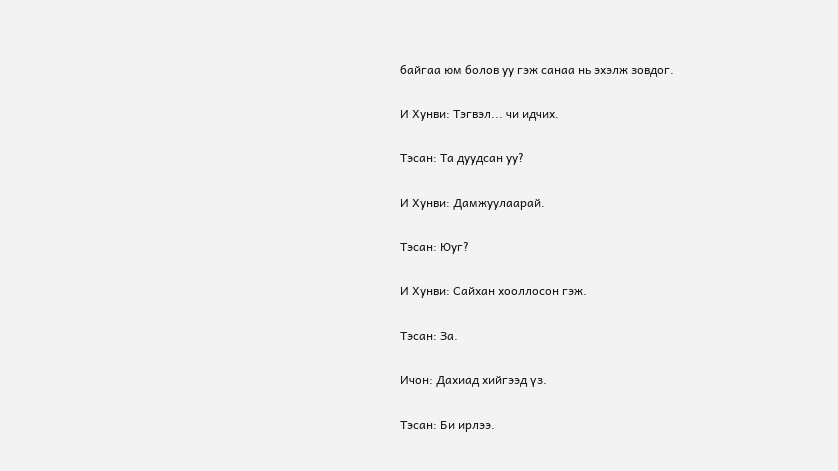байгаа юм болов уу гэж санаа нь эхэлж зовдог.

И Хунви: Тэгвэл... чи идчих.

Тэсан: Та дуудсан уу?

И Хунви: Дамжуулаарай.

Тэсан: Юуг?

И Хунви: Сайхан хооллосон гэж.

Тэсан: За.

Ичон: Дахиад хийгээд үз.

Тэсан: Би ирлээ.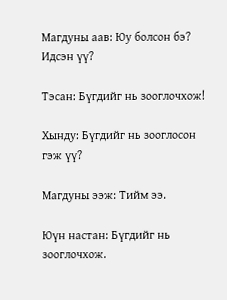Магдуны аав: Юу болсон бэ? Идсэн үү?

Тэсан: Бүгдийг нь зооглочхож!

Хынду: Бүгдийг нь зооглосон гэж үү?

Магдуны ээж: Тийм ээ.

Юүн настан: Бүгдийг нь зооглочхож.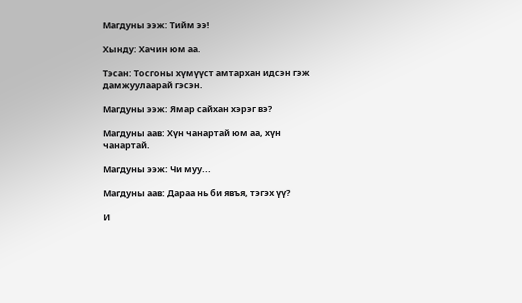Магдуны ээж: Тийм ээ!

Хынду: Хачин юм аа.

Тэсан: Тосгоны хүмүүст амтархан идсэн гэж дамжуулаарай гэсэн.

Магдуны ээж: Ямар сайхан хэрэг вэ?

Магдуны аав: Хүн чанартай юм аа, хүн чанартай.

Магдуны ээж: Чи муу...

Магдуны аав: Дараа нь би явъя, тэгэх үү?

И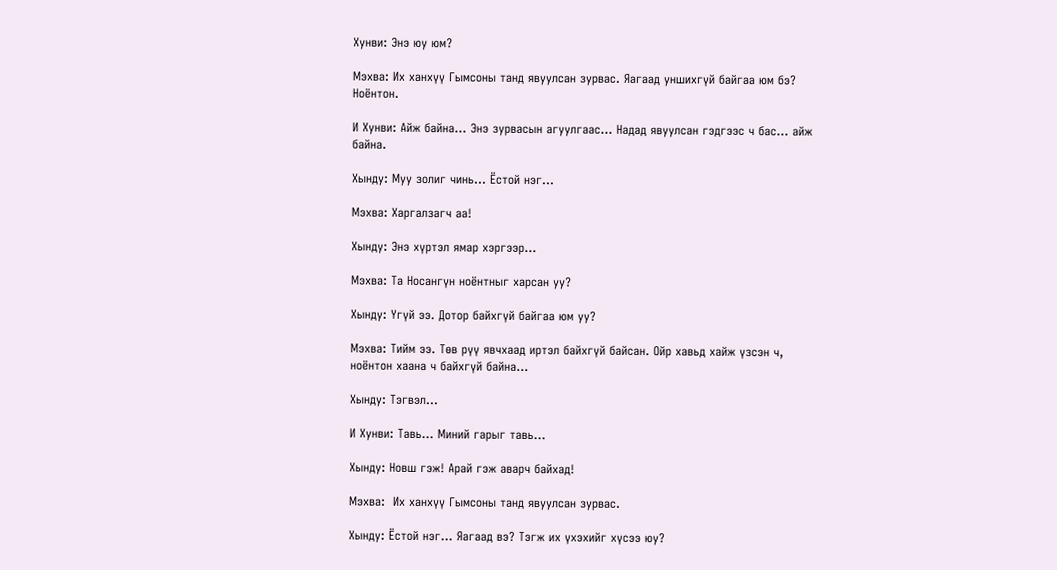Хунви: Энэ юу юм?

Мэхва: Их ханхүү Гымсоны танд явуулсан зурвас. Яагаад уншихгүй байгаа юм бэ? Ноёнтон.

И Хунви: Айж байна... Энэ зурвасын агуулгаас... Надад явуулсан гэдгээс ч бас... айж байна.

Хынду: Муу золиг чинь... Ёстой нэг...

Мэхва: Харгалзагч аа!

Хынду: Энэ хүртэл ямар хэргээр...

Мэхва: Та Носангүн ноёнтныг харсан уу?

Хынду: Үгүй ээ. Дотор байхгүй байгаа юм уу?

Мэхва: Тийм ээ. Төв рүү явчхаад иртэл байхгүй байсан. Ойр хавьд хайж үзсэн ч, ноёнтон хаана ч байхгүй байна...

Хынду: Тэгвэл...

И Хунви: Тавь... Миний гарыг тавь...

Хынду: Новш гэж! Арай гэж аварч байхад!

Мэхва:  Их ханхүү Гымсоны танд явуулсан зурвас.

Хынду: Ёстой нэг... Яагаад вэ? Тэгж их үхэхийг хүсээ юу?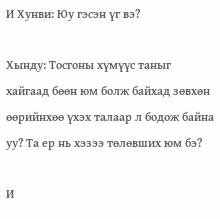И Хунви: Юу гэсэн үг вэ?

Хынду: Тосгоны хүмүүс таныг хайгаад бөөн юм болж байхад зөвхөн өөрийнхөө үхэх талаар л бодож байна уу? Та ер нь хэзээ төлөвших юм бэ?

И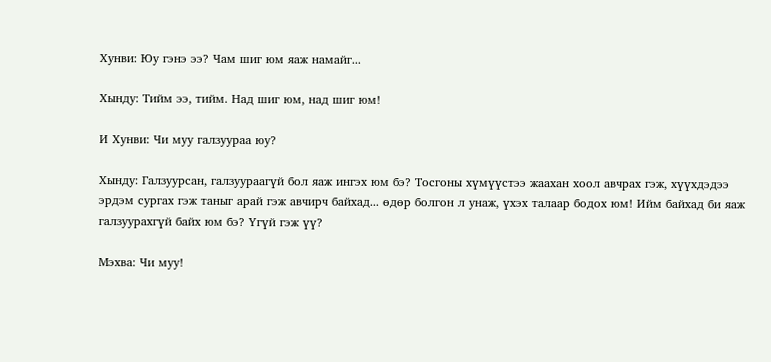Хунви: Юу гэнэ ээ? Чам шиг юм яаж намайг...

Хынду: Тийм ээ, тийм. Над шиг юм, над шиг юм!

И Хунви: Чи муу галзуураа юу?

Хынду: Галзуурсан, галзуураагүй бол яаж ингэх юм бэ? Тосгоны хүмүүстээ жаахан хоол авчрах гэж, хүүхдэдээ эрдэм сургах гэж таныг арай гэж авчирч байхад... өдөр болгон л унаж, үхэх талаар бодох юм! Ийм байхад би яаж галзуурахгүй байх юм бэ? Үгүй гэж үү?

Мэхва: Чи муу!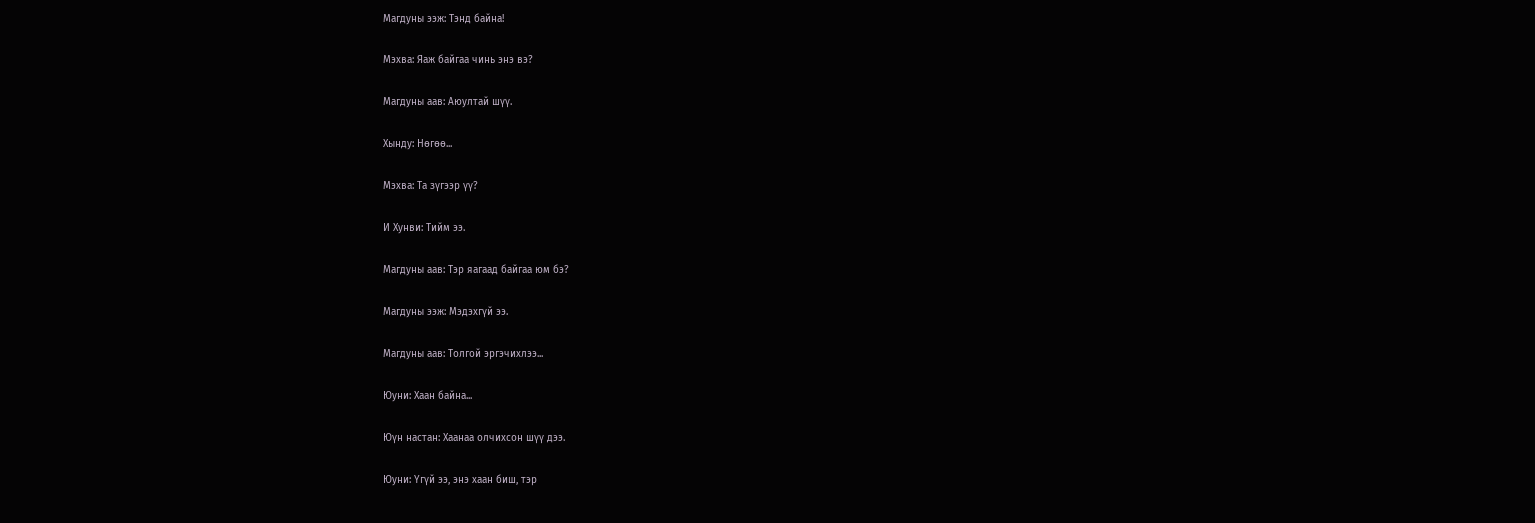Магдуны ээж: Тэнд байна!

Мэхва: Яаж байгаа чинь энэ вэ?

Магдуны аав: Аюултай шүү.

Хынду: Нөгөө...

Мэхва: Та зүгээр үү?

И Хунви: Тийм ээ.

Магдуны аав: Тэр яагаад байгаа юм бэ?

Магдуны ээж: Мэдэхгүй ээ.

Магдуны аав: Толгой эргэчихлээ...

Юуни: Хаан байна...

Юүн настан: Хаанаа олчихсон шүү дээ.

Юуни: Үгүй ээ, энэ хаан биш, тэр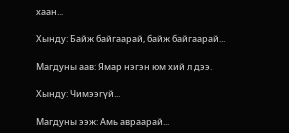хаан...

Хынду: Байж байгаарай, байж байгаарай...

Магдуны аав: Ямар нэгэн юм хий л дээ.

Хынду: Чимээгүй...

Магдуны ээж: Амь авраарай...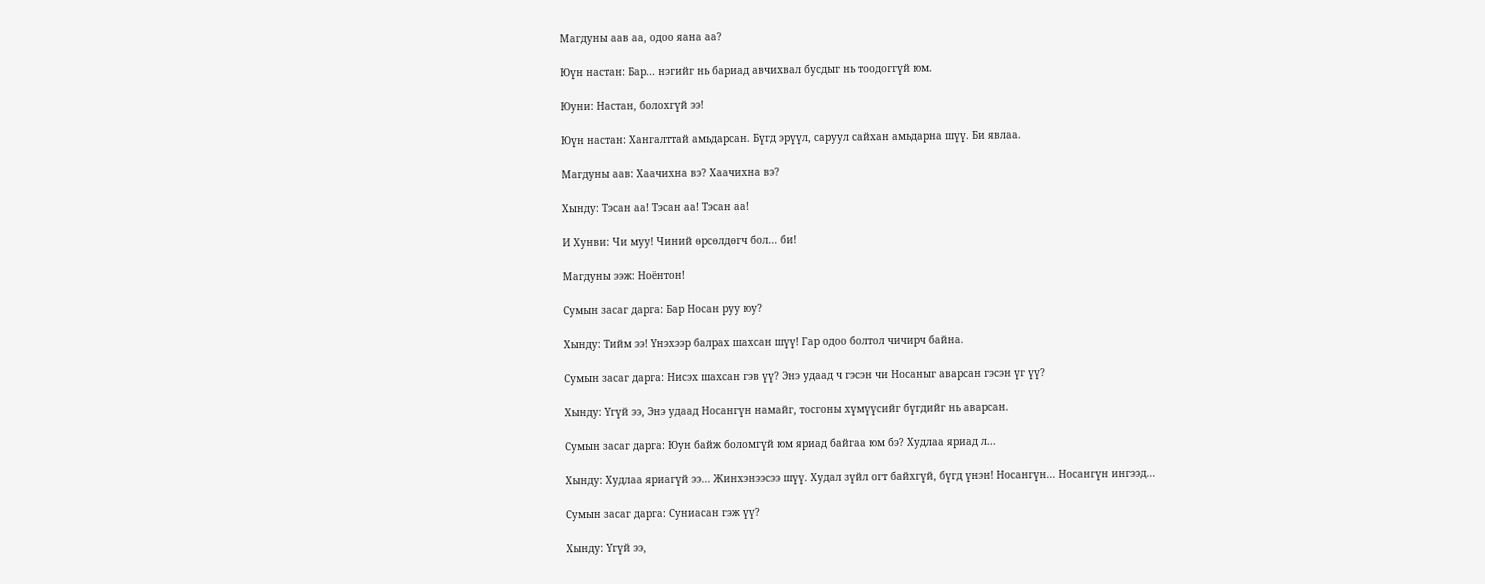Магдуны аав аа, одоо яана аа?

Юүн настан: Бар... нэгийг нь бариад авчихвал бусдыг нь тоодоггүй юм.

Юуни: Настан, болохгүй ээ!

Юүн настан: Хангалттай амьдарсан. Бүгд эрүүл, саруул сайхан амьдарна шүү. Би явлаа.

Магдуны аав: Хаачихна вэ? Хаачихна вэ?

Хынду: Тэсан аа! Тэсан аа! Тэсан аа!

И Хунви: Чи муу! Чиний өрсөлдөгч бол... би!

Магдуны ээж: Ноёнтон!

Сумын засаг дарга: Бар Носан руу юу?

Хынду: Тийм ээ! Үнэхээр балрах шахсан шүү! Гар одоо болтол чичирч байна.

Сумын засаг дарга: Нисэх шахсан гэв үү? Энэ удаад ч гэсэн чи Носаныг аварсан гэсэн үг үү?

Хынду: Үгүй ээ, Энэ удаад Носангүн намайг, тосгоны хүмүүсийг бүгдийг нь аварсан.

Сумын засаг дарга: Юун байж боломгүй юм яриад байгаа юм бэ? Худлаа яриад л...

Хынду: Худлаа яриагүй ээ... Жинхэнээсээ шүү. Худал зүйл огт байхгүй, бүгд үнэн! Носангүн... Носангүн ингээд...

Сумын засаг дарга: Суниасан гэж үү?

Хынду: Үгүй ээ,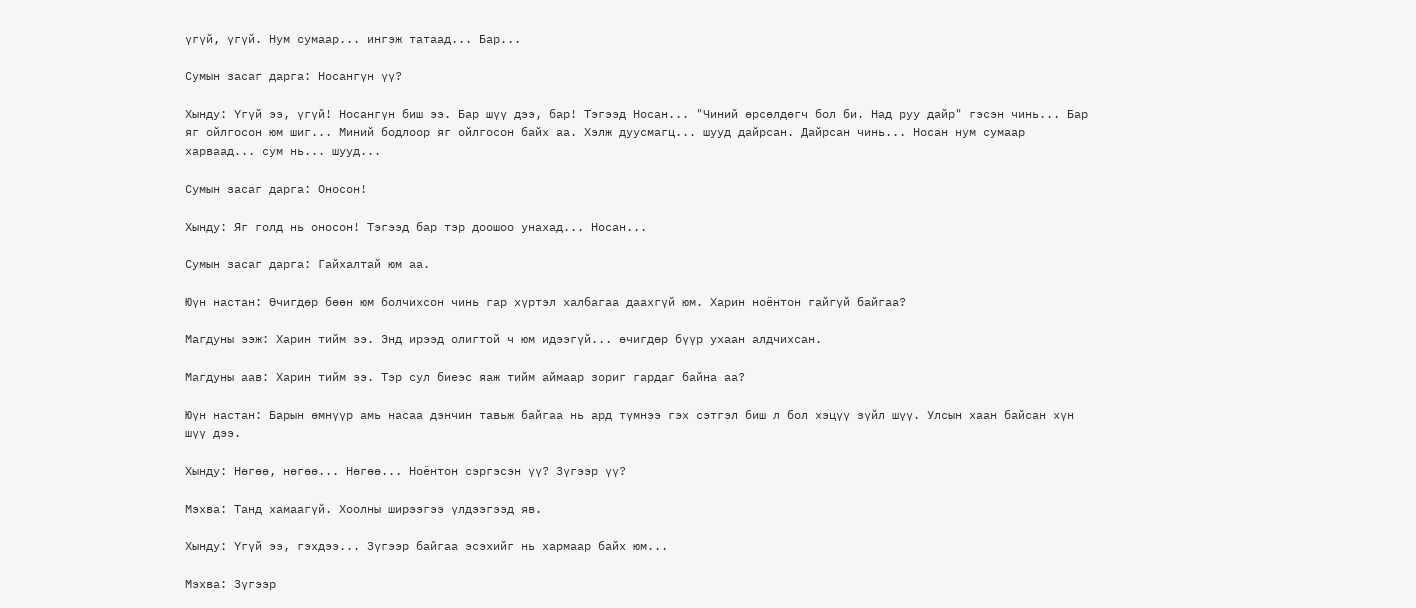үгүй, үгүй. Нум сумаар... ингэж татаад... Бар...

Сумын засаг дарга: Носангүн үү?

Хынду: Үгүй ээ, үгүй! Носангүн биш ээ. Бар шүү дээ, бар! Тэгээд Носан... "Чиний өрсөлдөгч бол би. Над руу дайр" гэсэн чинь... Бар яг ойлгосон юм шиг... Миний бодлоор яг ойлгосон байх аа. Хэлж дуусмагц... шууд дайрсан. Дайрсан чинь... Носан нум сумаар харваад... сум нь... шууд...

Сумын засаг дарга: Оносон!

Хынду: Яг голд нь оносон! Тэгээд бар тэр доошоо унахад... Носан...

Сумын засаг дарга: Гайхалтай юм аа.

Юүн настан: Өчигдөр бөөн юм болчихсон чинь гар хүртэл халбагаа даахгүй юм. Харин ноёнтон гайгүй байгаа?

Магдуны ээж: Харин тийм ээ. Энд ирээд олигтой ч юм идээгүй... өчигдөр бүүр ухаан алдчихсан.

Магдуны аав: Харин тийм ээ. Тэр сул биеэс яаж тийм аймаар зориг гардаг байна аа?

Юүн настан: Барын өмнүүр амь насаа дэнчин тавьж байгаа нь ард түмнээ гэх сэтгэл биш л бол хэцүү зүйл шүү. Улсын хаан байсан хүн шүү дээ.

Хынду: Нөгөө, нөгөө... Нөгөө... Ноёнтон сэргэсэн үү? Зүгээр үү?

Мэхва: Танд хамаагүй. Хоолны ширээгээ үлдээгээд яв.

Хынду: Үгүй ээ, гэхдээ... Зүгээр байгаа эсэхийг нь хармаар байх юм...

Мэхва: Зүгээр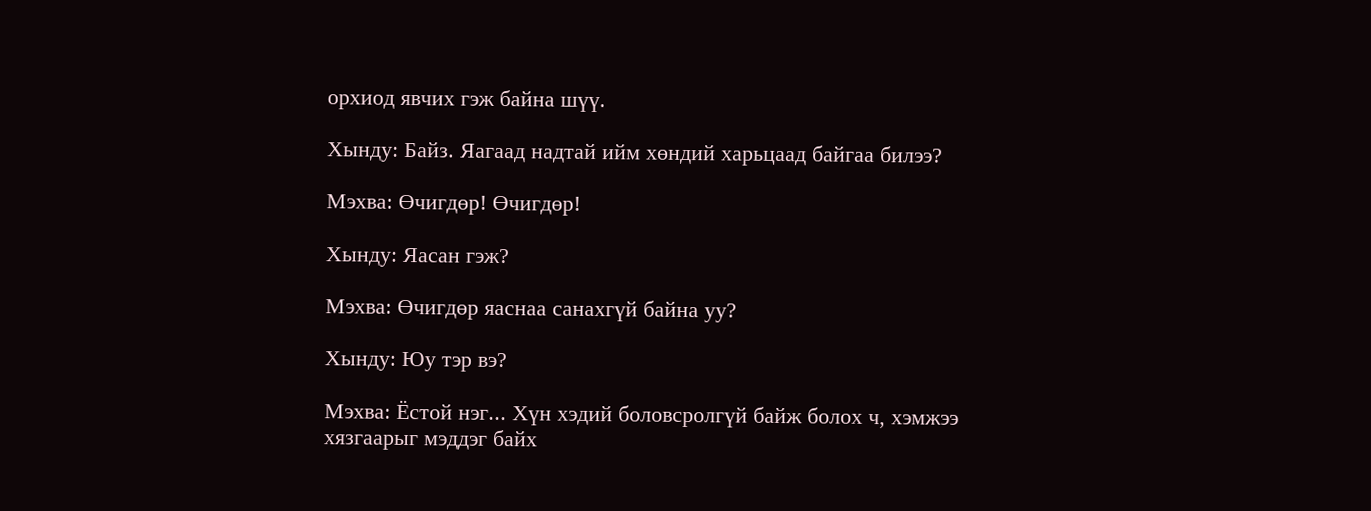орхиод явчих гэж байна шүү.

Хынду: Байз. Яагаад надтай ийм хөндий харьцаад байгаа билээ?

Мэхва: Өчигдөр! Өчигдөр!

Хынду: Яасан гэж?

Мэхва: Өчигдөр яаснаа санахгүй байна уу?

Хынду: Юу тэр вэ?

Мэхва: Ёстой нэг... Хүн хэдий боловсролгүй байж болох ч, хэмжээ хязгаарыг мэддэг байх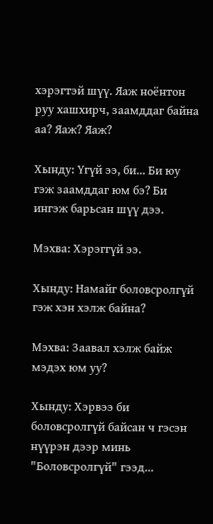хэрэгтэй шүү. Яаж ноёнтон руу хашхирч, заамддаг байна аа? Яаж? Яаж?

Хынду: Үгүй ээ, би... Би юу гэж заамддаг юм бэ? Би ингэж барьсан шүү дээ.

Мэхва: Хэрэггүй ээ.

Хынду: Намайг боловсролгүй гэж хэн хэлж байна?

Мэхва: Заавал хэлж байж мэдэх юм уу?

Хынду: Хэрвээ би боловсролгүй байсан ч гэсэн нүүрэн дээр минь "Боловсролгүй" гээд...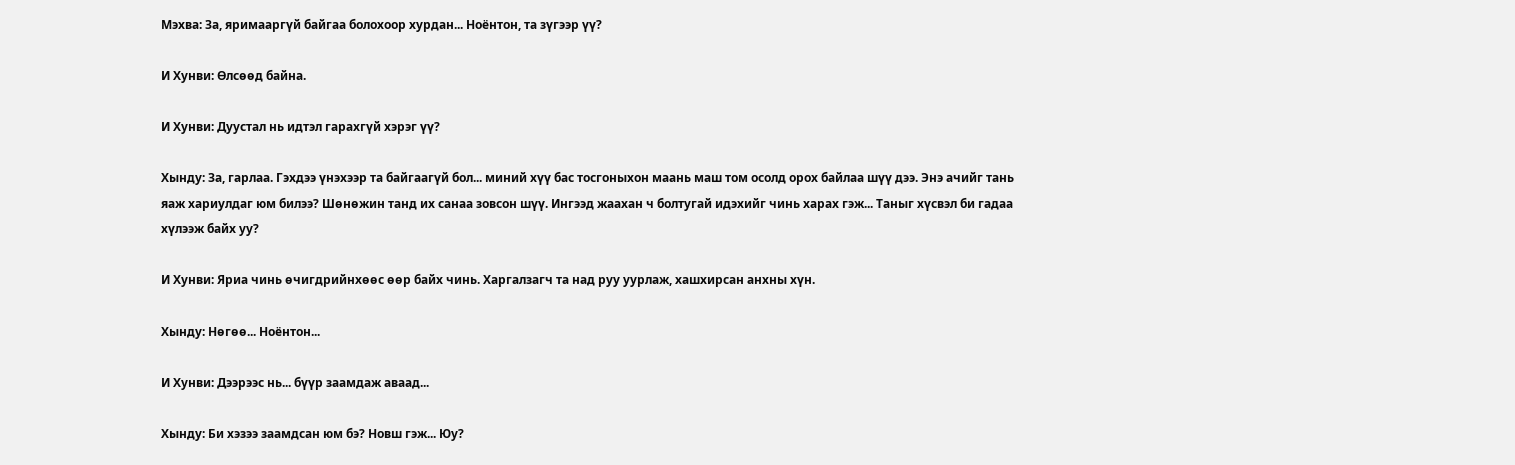Мэхва: За, яримааргүй байгаа болохоор хурдан... Ноёнтон, та зүгээр үү?

И Хунви: Өлсөөд байна.

И Хунви: Дуустал нь идтэл гарахгүй хэрэг үү?

Хынду: За, гарлаа. Гэхдээ үнэхээр та байгаагүй бол... миний хүү бас тосгоныхон маань маш том осолд орох байлаа шүү дээ. Энэ ачийг тань яаж хариулдаг юм билээ? Шөнөжин танд их санаа зовсон шүү. Ингээд жаахан ч болтугай идэхийг чинь харах гэж... Таныг хүсвэл би гадаа хүлээж байх уу?

И Хунви: Яриа чинь өчигдрийнхөөс өөр байх чинь. Харгалзагч та над руу уурлаж, хашхирсан анхны хүн.

Хынду: Нөгөө... Ноёнтон...

И Хунви: Дээрээс нь... бүүр заамдаж аваад...

Хынду: Би хэзээ заамдсан юм бэ? Новш гэж... Юу?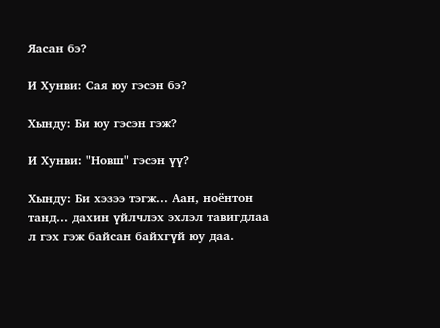Яасан бэ?

И Хунви: Сая юу гэсэн бэ?

Хынду: Би юу гэсэн гэж?

И Хунви: "Новш" гэсэн үү?

Хынду: Би хэзээ тэгж... Аан, ноёнтон танд... дахин үйлчлэх эхлэл тавигдлаа л гэх гэж байсан байхгүй юу даа.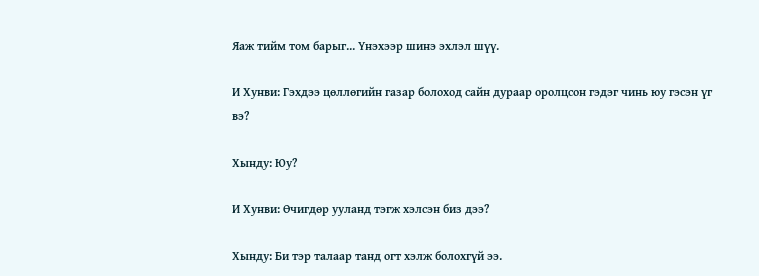Яаж тийм том барыг... Үнэхээр шинэ эхлэл шүү.

И Хунви: Гэхдээ цөллөгийн газар болоход сайн дураар оролцсон гэдэг чинь юу гэсэн үг вэ?

Хынду: Юу?

И Хунви: Өчигдөр ууланд тэгж хэлсэн биз дээ?

Хынду: Би тэр талаар танд огт хэлж болохгүй ээ.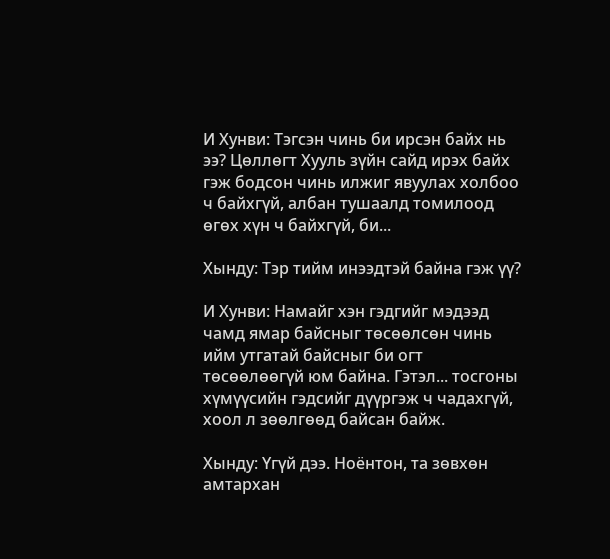И Хунви: Тэгсэн чинь би ирсэн байх нь ээ? Цөллөгт Хууль зүйн сайд ирэх байх гэж бодсон чинь илжиг явуулах холбоо ч байхгүй, албан тушаалд томилоод өгөх хүн ч байхгүй, би...

Хынду: Тэр тийм инээдтэй байна гэж үү?

И Хунви: Намайг хэн гэдгийг мэдээд чамд ямар байсныг төсөөлсөн чинь ийм утгатай байсныг би огт төсөөлөөгүй юм байна. Гэтэл... тосгоны хүмүүсийн гэдсийг дүүргэж ч чадахгүй, хоол л зөөлгөөд байсан байж.

Хынду: Үгүй дээ. Ноёнтон, та зөвхөн амтархан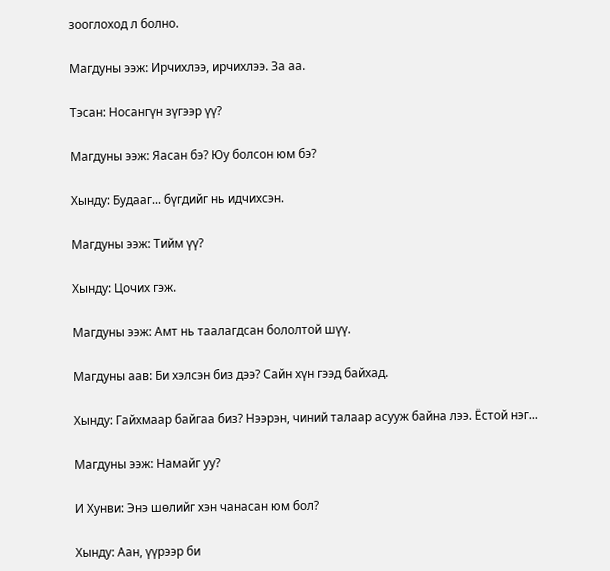зооглоход л болно.

Магдуны ээж: Ирчихлээ, ирчихлээ. За аа.

Тэсан: Носангүн зүгээр үү?

Магдуны ээж: Яасан бэ? Юу болсон юм бэ?

Хынду: Будааг... бүгдийг нь идчихсэн.

Магдуны ээж: Тийм үү?

Хынду: Цочих гэж.

Магдуны ээж: Амт нь таалагдсан бололтой шүү.

Магдуны аав: Би хэлсэн биз дээ? Сайн хүн гээд байхад.

Хынду: Гайхмаар байгаа биз? Нээрэн, чиний талаар асууж байна лээ. Ёстой нэг...

Магдуны ээж: Намайг уу?

И Хунви: Энэ шөлийг хэн чанасан юм бол?

Хынду: Аан, үүрээр би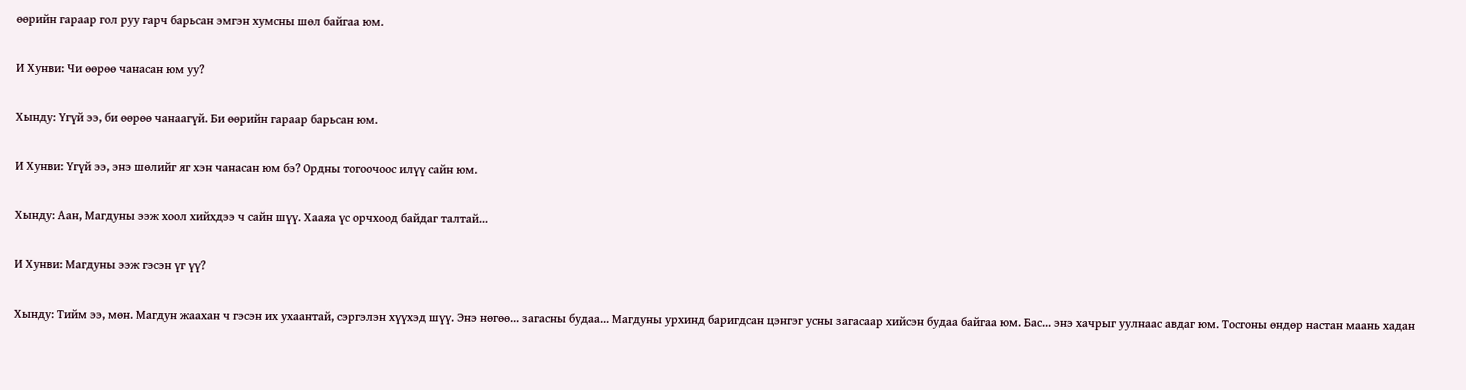өөрийн гараар гол руу гарч барьсан эмгэн хумсны шөл байгаа юм.

И Хунви: Чи өөрөө чанасан юм уу?

Хынду: Үгүй ээ, би өөрөө чанаагүй. Би өөрийн гараар барьсан юм.

И Хунви: Үгүй ээ, энэ шөлийг яг хэн чанасан юм бэ? Ордны тогоочоос илүү сайн юм.

Хынду: Аан, Магдуны ээж хоол хийхдээ ч сайн шүү. Хааяа үс орчхоод байдаг талтай...

И Хунви: Магдуны ээж гэсэн үг үү?

Хынду: Тийм ээ, мөн. Магдун жаахан ч гэсэн их ухаантай, сэргэлэн хүүхэд шүү. Энэ нөгөө... загасны будаа... Магдуны урхинд баригдсан цэнгэг усны загасаар хийсэн будаа байгаа юм. Бас... энэ хачрыг уулнаас авдаг юм. Тосгоны өндөр настан маань хадан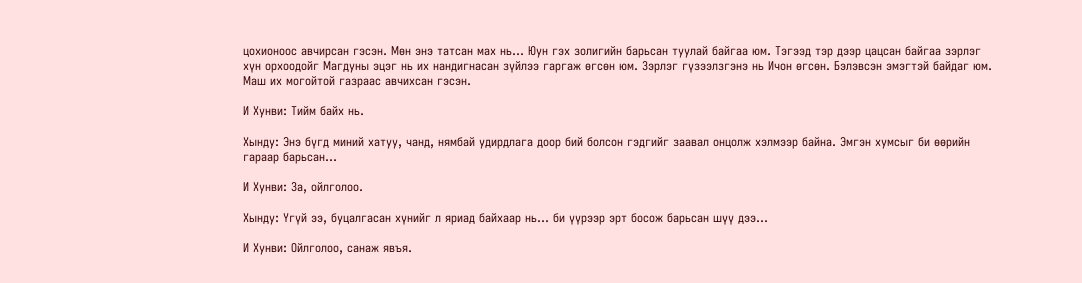цохионоос авчирсан гэсэн. Мөн энэ татсан мах нь... Юун гэх золигийн барьсан туулай байгаа юм. Тэгээд тэр дээр цацсан байгаа зэрлэг хүн орхоодойг Магдуны эцэг нь их нандигнасан зүйлээ гаргаж өгсөн юм. Зэрлэг гүзээлзгэнэ нь Ичон өгсөн. Бэлэвсэн эмэгтэй байдаг юм. Маш их могойтой газраас авчихсан гэсэн.

И Хунви: Тийм байх нь.

Хынду: Энэ бүгд миний хатуу, чанд, нямбай удирдлага доор бий болсон гэдгийг заавал онцолж хэлмээр байна. Эмгэн хумсыг би өөрийн гараар барьсан...

И Хунви: За, ойлголоо.

Хынду: Үгүй ээ, буцалгасан хүнийг л яриад байхаар нь... би үүрээр эрт босож барьсан шүү дээ...

И Хунви: Ойлголоо, санаж явъя.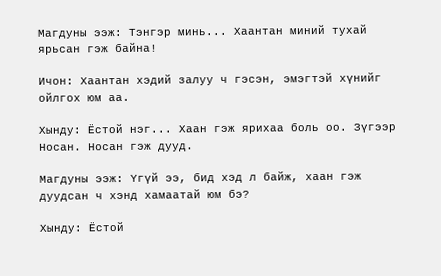Магдуны ээж: Тэнгэр минь... Хаантан миний тухай ярьсан гэж байна!

Ичон: Хаантан хэдий залуу ч гэсэн, эмэгтэй хүнийг ойлгох юм аа.

Хынду: Ёстой нэг... Хаан гэж ярихаа боль оо. Зүгээр Носан. Носан гэж дууд.

Магдуны ээж: Үгүй ээ, бид хэд л байж, хаан гэж дуудсан ч хэнд хамаатай юм бэ?

Хынду: Ёстой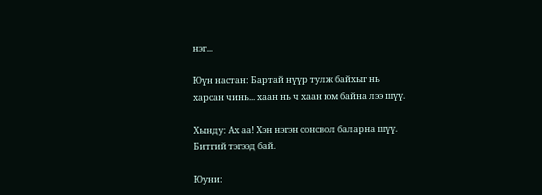нэг...

Юүн настан: Бартай нүүр тулж байхыг нь харсан чинь... хаан нь ч хаан юм байна лээ шүү.

Хынду: Ах аа! Хэн нэгэн сонсвол баларна шүү. Битгий тэгээд бай.

Юуни: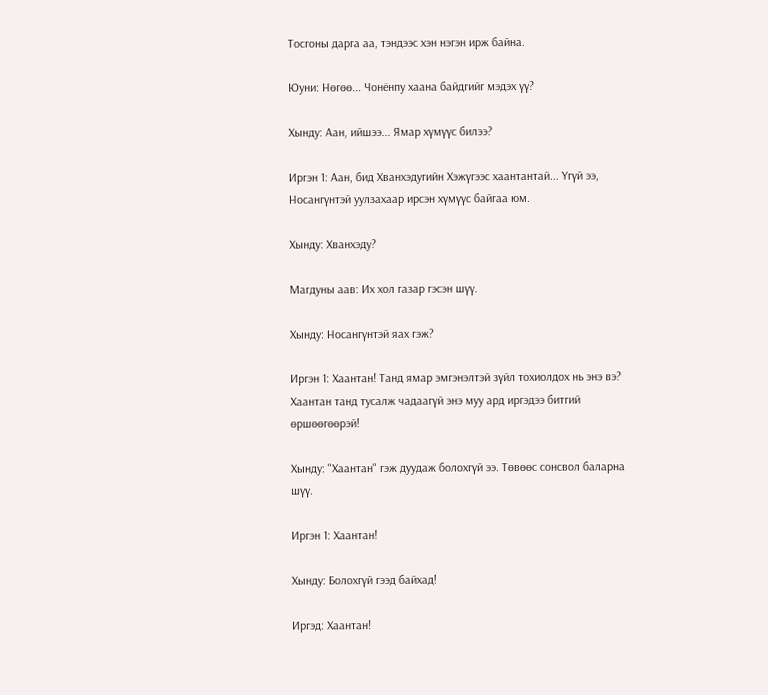Тосгоны дарга аа, тэндээс хэн нэгэн ирж байна.

Юуни: Нөгөө... Чонёнпу хаана байдгийг мэдэх үү?

Хынду: Аан, ийшээ... Ямар хүмүүс билээ?

Иргэн 1: Аан, бид Хванхэдугийн Хэжүгээс хаантантай... Үгүй ээ, Носангүнтэй уулзахаар ирсэн хүмүүс байгаа юм.

Хынду: Хванхэду?

Магдуны аав: Их хол газар гэсэн шүү.

Хынду: Носангүнтэй яах гэж?

Иргэн 1: Хаантан! Танд ямар эмгэнэлтэй зүйл тохиолдох нь энэ вэ? Хаантан танд тусалж чадаагүй энэ муу ард иргэдээ битгий өршөөгөөрэй!

Хынду: "Хаантан" гэж дуудаж болохгүй ээ. Төвөөс сонсвол баларна шүү.

Иргэн 1: Хаантан!

Хынду: Болохгүй гээд байхад!

Иргэд: Хаантан!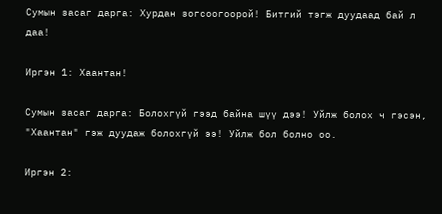Сумын засаг дарга: Хурдан зогсоогоорой! Битгий тэгж дуудаад бай л даа!

Иргэн 1: Хаантан!

Сумын засаг дарга: Болохгүй гээд байна шүү дээ! Уйлж болох ч гэсэн, "Хаантан" гэж дуудаж болохгүй ээ! Уйлж бол болно оо.

Иргэн 2: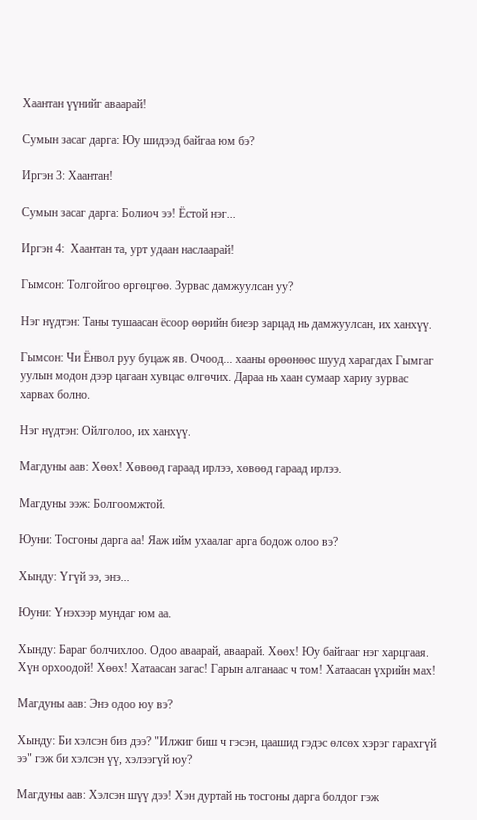Хаантан үүнийг аваарай!

Сумын засаг дарга: Юу шидээд байгаа юм бэ?

Иргэн 3: Хаантан!

Сумын засаг дарга: Болиоч ээ! Ёстой нэг...

Иргэн 4:  Хаантан та, урт удаан наслаарай!

Гымсон: Толгойгоо өргөцгөө. Зурвас дамжуулсан уу?

Нэг нүдтэн: Таны тушаасан ёсоор өөрийн биеэр зарцад нь дамжуулсан, их ханхүү.

Гымсон: Чи Ёнвол руу буцаж яв. Очоод... хааны өрөөнөөс шууд харагдах Гымгаг уулын модон дээр цагаан хувцас өлгөчих. Дараа нь хаан сумаар хариу зурвас харвах болно.

Нэг нүдтэн: Ойлголоо, их ханхүү.

Магдуны аав: Хөөх! Хөвөөд гараад ирлээ, хөвөөд гараад ирлээ.

Магдуны ээж: Болгоомжтой.

Юуни: Тосгоны дарга аа! Яаж ийм ухаалаг арга бодож олоо вэ?

Хынду: Үгүй ээ, энэ...

Юуни: Үнэхээр мундаг юм аа.

Хынду: Бараг болчихлоо. Одоо аваарай, аваарай. Хөөх! Юу байгааг нэг харцгаая. Хүн орхоодой! Хөөх! Хатаасан загас! Гарын алганаас ч том! Хатаасан үхрийн мах!

Магдуны аав: Энэ одоо юу вэ?

Хынду: Би хэлсэн биз дээ? "Илжиг биш ч гэсэн, цаашид гэдэс өлсөх хэрэг гарахгүй ээ" гэж би хэлсэн үү, хэлээгүй юу?

Магдуны аав: Хэлсэн шүү дээ! Хэн дуртай нь тосгоны дарга болдог гэж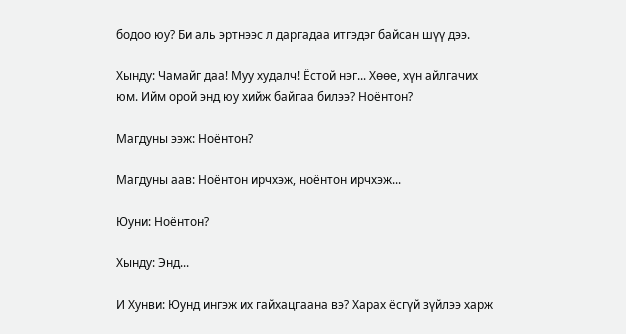бодоо юу? Би аль эртнээс л даргадаа итгэдэг байсан шүү дээ.

Хынду: Чамайг даа! Муу худалч! Ёстой нэг... Хөөе, хүн айлгачих юм. Ийм орой энд юу хийж байгаа билээ? Ноёнтон?

Магдуны ээж: Ноёнтон?

Магдуны аав: Ноёнтон ирчхэж, ноёнтон ирчхэж...

Юуни: Ноёнтон?

Хынду: Энд...

И Хунви: Юунд ингэж их гайхацгаана вэ? Харах ёсгүй зүйлээ харж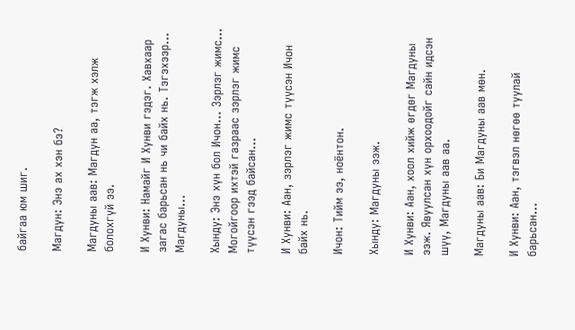байгаа юм шиг.

Магдун: Энэ ах хэн бэ?

Магдуны аав: Магдун аа, тэгж хэлж болохгүй ээ.

И Хунви: Намайг И Хунви гэдэг. Хавхаар загас барьсан нь чи байх нь. Тэгэхээр... Магдуны...

Хынду: Энэ хүн бол Ичон... Зэрлэг жимс... Могойгоор ихтэй газраас зэрлэг жимс түүсэн гээд байсан...

И Хунви: Аан, зэрлэг жимс түүсэн Ичон байх нь.

Ичон: Тийм ээ, ноёнтон.

Хынду: Магдуны ээж.

И Хунви: Аан, хоол хийж өгдөг Магдуны ээж. Явуулсан хүн орхоодойг сайн идсэн шүү, Магдуны аав аа.

Магдуны аав: Би Магдуны аав мөн.

И Хунви: Аан, тэгвэл нөгөө туулай барьсан...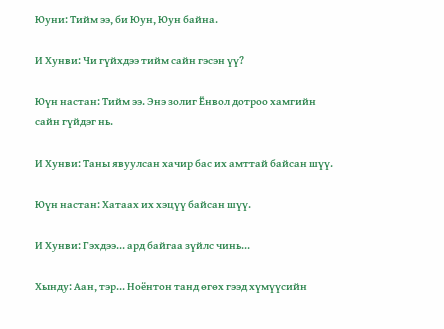Юуни: Тийм ээ, би Юун, Юун байна.

И Хунви: Чи гүйхдээ тийм сайн гэсэн үү?

Юүн настан: Тийм ээ. Энэ золиг Ёнвол дотроо хамгийн сайн гүйдэг нь.

И Хунви: Таны явуулсан хачир бас их амттай байсан шүү.

Юүн настан: Хатаах их хэцүү байсан шүү.

И Хунви: Гэхдээ... ард байгаа зүйлс чинь...

Хынду: Аан, тэр... Ноёнтон танд өгөх гээд хүмүүсийн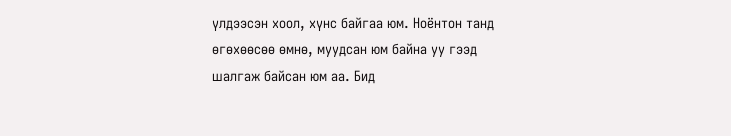үлдээсэн хоол, хүнс байгаа юм. Ноёнтон танд өгөхөөсөө өмнө, муудсан юм байна уу гээд шалгаж байсан юм аа. Бид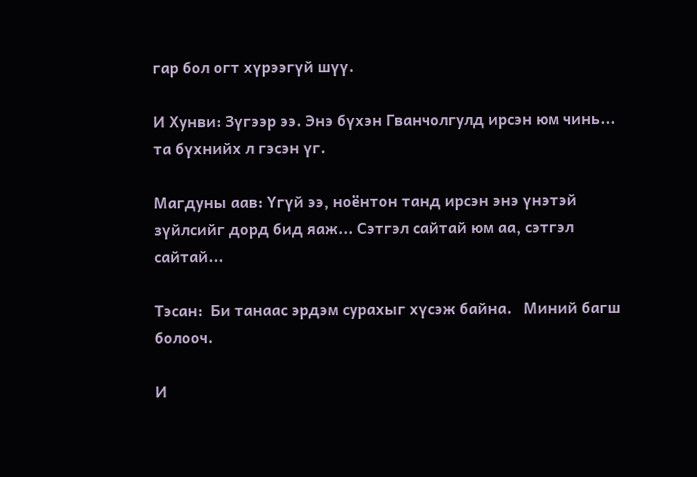гар бол огт хүрээгүй шүү.

И Хунви: Зүгээр ээ. Энэ бүхэн Гванчолгулд ирсэн юм чинь... та бүхнийх л гэсэн үг.

Магдуны аав: Үгүй ээ, ноёнтон танд ирсэн энэ үнэтэй зүйлсийг дорд бид яаж... Сэтгэл сайтай юм аа, сэтгэл сайтай...

Тэсан:  Би танаас эрдэм сурахыг хүсэж байна.   Миний багш болооч.

И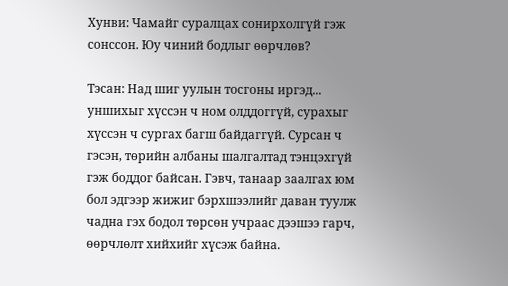Хунви: Чамайг суралцах сонирхолгүй гэж сонссон. Юу чиний бодлыг өөрчлөв?

Тэсан: Над шиг уулын тосгоны иргэд... уншихыг хүссэн ч ном олддоггүй, сурахыг хүссэн ч сургах багш байдаггүй. Сурсан ч гэсэн, төрийн албаны шалгалтад тэнцэхгүй гэж боддог байсан. Гэвч, танаар заалгах юм бол эдгээр жижиг бэрхшээлийг даван туулж чадна гэх бодол төрсөн учраас дээшээ гарч, өөрчлөлт хийхийг хүсэж байна.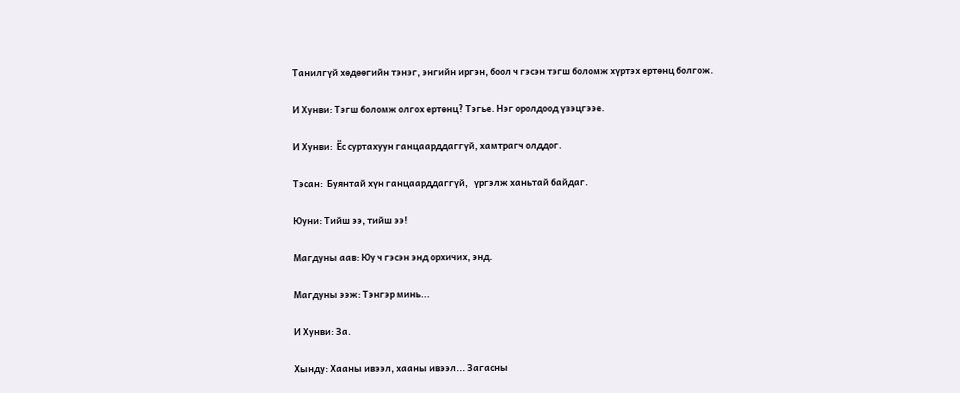Танилгүй хөдөөгийн тэнэг, энгийн иргэн, боол ч гэсэн тэгш боломж хүртэх ертөнц болгож.

И Хунви: Тэгш боломж олгох ертөнц? Тэгье. Нэг оролдоод үзэцгээе.

И Хунви:  Ёс суртахуун ганцаарддаггүй, хамтрагч олддог.

Тэсан:  Буянтай хүн ганцаарддаггүй,   үргэлж ханьтай байдаг.

Юуни: Тийш ээ, тийш ээ!

Магдуны аав: Юу ч гэсэн энд орхичих, энд.

Магдуны ээж: Тэнгэр минь...

И Хунви: За.

Хынду: Хааны ивээл, хааны ивээл... Загасны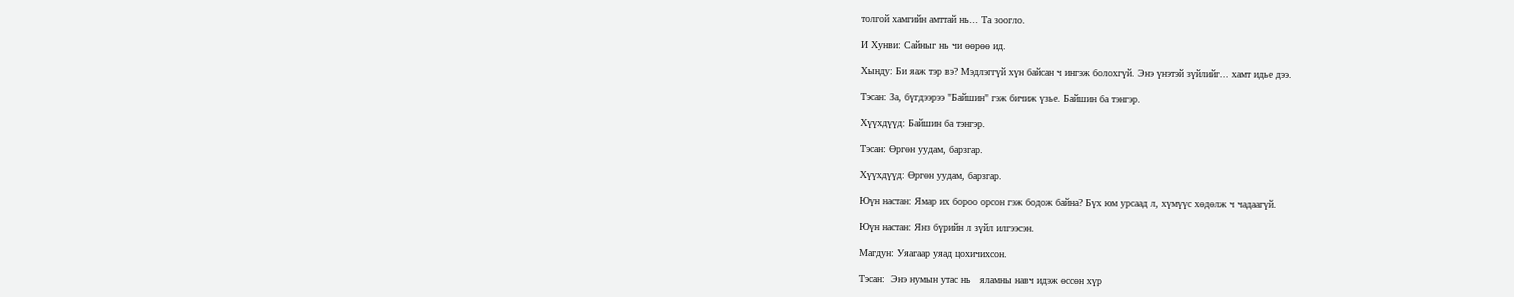толгой хамгийн амттай нь... Та зоогло.

И Хунви: Сайныг нь чи өөрөө ид.

Хынду: Би яаж тэр вэ? Мэдлэггүй хүн байсан ч ингэж болохгүй. Энэ үнэтэй зүйлийг... хамт идье дээ.

Тэсан: За, бүгдээрээ "Байшин" гэж бичиж үзье. Байшин ба тэнгэр.

Хүүхдүүд: Байшин ба тэнгэр.

Тэсан: Өргөн уудам, барзгар.

Хүүхдүүд: Өргөн уудам, барзгар.

Юүн настан: Ямар их бороо орсон гэж бодож байна? Бүх юм урсаад л, хүмүүс хөдөлж ч чадаагүй.

Юүн настан: Янз бүрийн л зүйл илгээсэн.

Магдун: Уяагаар уяад цохичихсон.

Тэсан:  Энэ нумын утас нь   яламны навч идэж өссөн хүр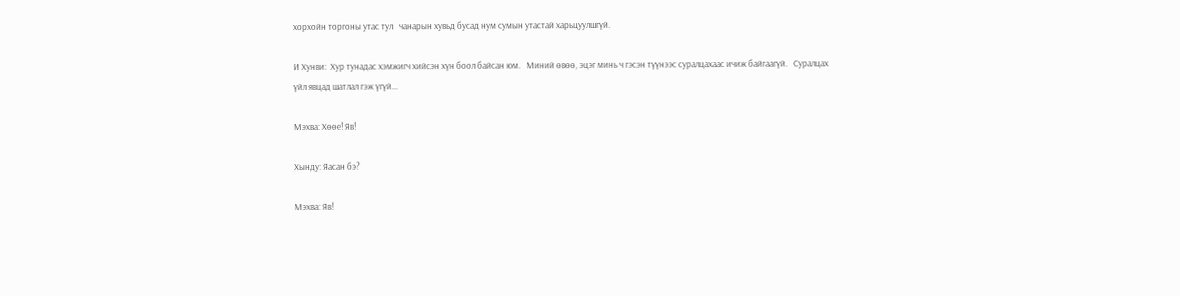хорхойн торгоны утас тул   чанарын хувьд бусад нум сумын утастай харьцуулшгүй.

И Хунви:  Хур тунадас хэмжигч хийсэн хүн боол байсан юм.   Миний өвөө, эцэг минь ч гэсэн түүнээс суралцахаас ичиж байгаагүй.   Суралцах үйл явцад шатлал гэж үгүй...

Мэхва: Хөөе! Яв!

Хынду: Яасан бэ?

Мэхва: Яв!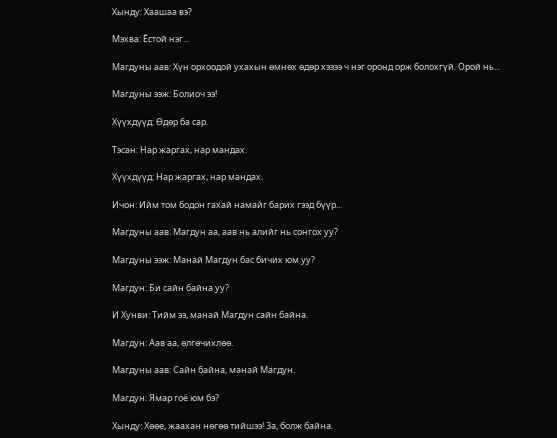Хынду: Хаашаа вэ?

Мэхва: Ёстой нэг...

Магдуны аав: Хүн орхоодой ухахын өмнөх өдөр хэзээ ч нэг оронд орж болохгүй. Орой нь...

Магдуны ээж: Болиоч ээ!

Хүүхдүүд: Өдөр ба сар.

Тэсан: Нар жаргах, нар мандах.

Хүүхдүүд: Нар жаргах, нар мандах.

Ичон: Ийм том бодон гахай намайг барих гээд бүүр...

Магдуны аав: Магдун аа, аав нь алийг нь сонгох уу?

Магдуны ээж: Манай Магдун бас бичих юм уу?

Магдун: Би сайн байна уу?

И Хунви: Тийм ээ, манай Магдун сайн байна.

Магдун: Аав аа, өлгөчихлөө.

Магдуны аав: Сайн байна, манай Магдун.

Магдун: Ямар гоё юм бэ?

Хынду: Хөөе, жаахан нөгөө тийшээ! За, болж байна.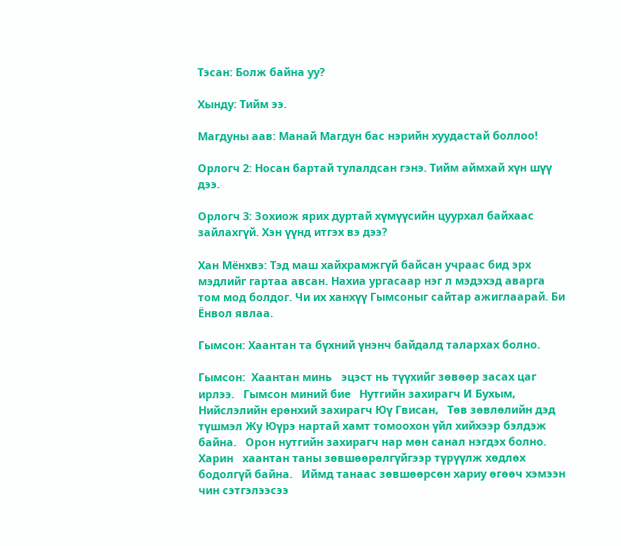Тэсан: Болж байна уу?

Хынду: Тийм ээ.

Магдуны аав: Манай Магдун бас нэрийн хуудастай боллоо!

Орлогч 2: Носан бартай тулалдсан гэнэ. Тийм аймхай хүн шүү дээ.

Орлогч 3: Зохиож ярих дуртай хүмүүсийн цуурхал байхаас зайлахгүй. Хэн үүнд итгэх вэ дээ?

Хан Мёнхвэ: Тэд маш хайхрамжгүй байсан учраас бид эрх мэдлийг гартаа авсан. Нахиа ургасаар нэг л мэдэхэд аварга том мод болдог. Чи их ханхүү Гымсоныг сайтар ажиглаарай. Би Ёнвол явлаа.

Гымсон: Хаантан та бүхний үнэнч байдалд талархах болно.

Гымсон:  Хаантан минь   эцэст нь түүхийг зөвөөр засах цаг ирлээ.   Гымсон миний бие   Нутгийн захирагч И Бухым,   Нийслэлийн ерөнхий захирагч Юү Гвисан,   Төв зөвлөлийн дэд түшмэл Жу Юүрэ нартай хамт томоохон үйл хийхээр бэлдэж байна.   Орон нутгийн захирагч нар мөн санал нэгдэх болно.   Харин   хаантан таны зөвшөөрөлгүйгээр түрүүлж хөдлөх бодолгүй байна.   Иймд танаас зөвшөөрсөн хариу өгөөч хэмээн чин сэтгэлээсээ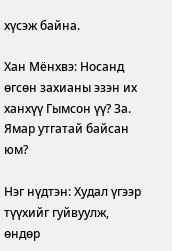хүсэж байна.

Хан Мёнхвэ: Носанд өгсөн захианы эзэн их ханхүү Гымсон үү? За. Ямар утгатай байсан юм?

Нэг нүдтэн: Худал үгээр түүхийг гуйвуулж, өндөр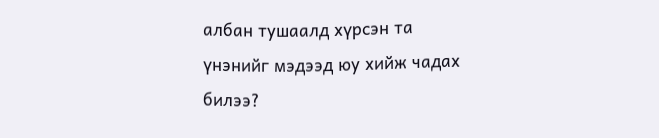албан тушаалд хүрсэн та үнэнийг мэдээд юу хийж чадах билээ?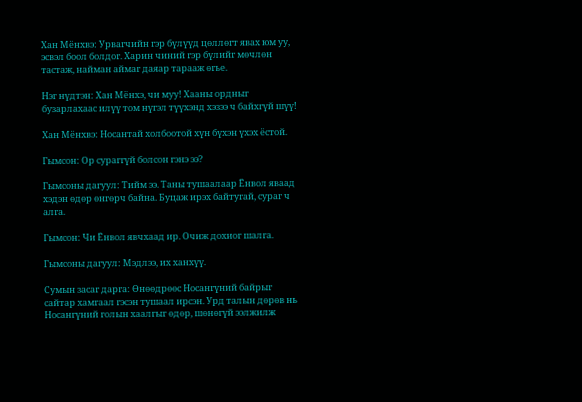Хан Мёнхвэ: Урвагчийн гэр бүлүүд цөллөгт явах юм уу, эсвэл боол болдог. Харин чиний гэр бүлийг мөчлөн тастаж, найман аймаг даяар тарааж өгье.

Нэг нүдтэн: Хан Мёнхэ, чи муу! Хааны ордныг бузарлахаас илүү том нүгэл түүхэнд хэзээ ч байхгүй шүү!

Хан Мёнхвэ: Носантай холбоотой хүн бүхэн үхэх ёстой.

Гымсон: Ор сураггүй болсон гэнэ ээ?

Гымсоны дагуул: Тийм ээ. Таны тушаалаар Ёнвол яваад хэдэн өдөр өнгөрч байна. Буцаж ирэх байтугай, сураг ч алга.

Гымсон: Чи Ёнвол явчхаад ир. Очиж дохиог шалга.

Гымсоны дагуул: Мэдлээ, их ханхүү.

Сумын засаг дарга: Өнөөдрөөс Носангүний байрыг сайтар хамгаал гэсэн тушаал ирсэн. Урд талын дөрөв нь Носангүний голын хаалгыг өдөр, шөнөгүй ээлжилж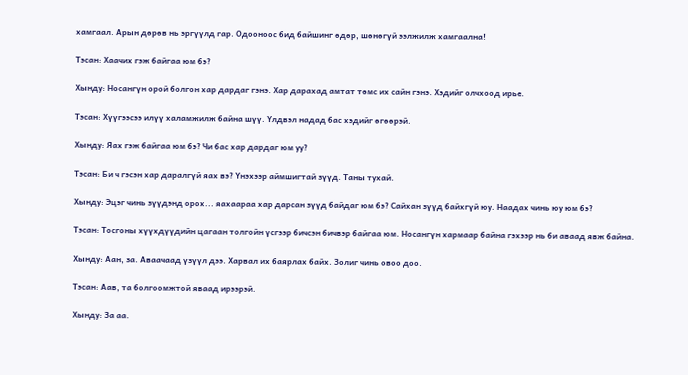хамгаал. Арын дөрөв нь эргүүлд гар. Одооноос бид байшинг өдөр, шөнөгүй ээлжилж хамгаална!

Тэсан: Хаачих гэж байгаа юм бэ?

Хынду: Носангүн орой болгон хар дардаг гэнэ. Хар дарахад амтат төмс их сайн гэнэ. Хэдийг олчхоод ирье.

Тэсан: Хүүгээсээ илүү халамжилж байна шүү. Үлдвэл надад бас хэдийг өгөөрэй.

Хынду: Яах гэж байгаа юм бэ? Чи бас хар дардаг юм уу?

Тэсан: Би ч гэсэн хар даралгүй яах вэ? Үнэхээр аймшигтай зүүд. Таны тухай.

Хынду: Эцэг чинь зүүдэнд орох... яахаараа хар дарсан зүүд байдаг юм бэ? Сайхан зүүд байхгүй юу. Наадах чинь юу юм бэ?

Тэсан: Тосгоны хүүхдүүдийн цагаан толгойн үсгээр бичсэн бичвэр байгаа юм. Носангүн хармаар байна гэхээр нь би аваад явж байна.

Хынду: Аан, за. Аваачаад үзүүл дээ. Харвал их баярлах байх. Золиг чинь овоо доо.

Тэсан: Аав, та болгоомжтой яваад ирээрэй.

Хынду: За аа.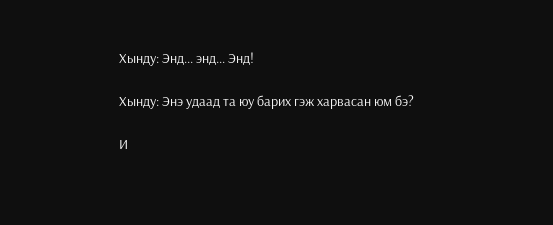Хынду: Энд... энд... Энд!

Хынду: Энэ удаад та юу барих гэж харвасан юм бэ?

И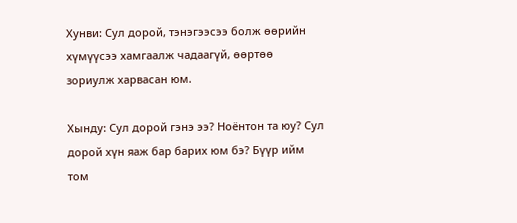Хунви: Сул дорой, тэнэгээсээ болж өөрийн хүмүүсээ хамгаалж чадаагүй, өөртөө зориулж харвасан юм.

Хынду: Сул дорой гэнэ ээ? Ноёнтон та юу? Сул дорой хүн яаж бар барих юм бэ? Бүүр ийм том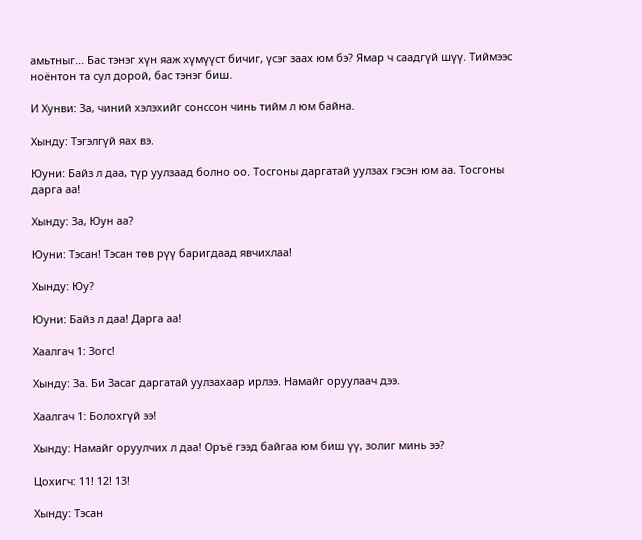амьтныг... Бас тэнэг хүн яаж хүмүүст бичиг, үсэг заах юм бэ? Ямар ч саадгүй шүү. Тиймээс ноёнтон та сул дорой, бас тэнэг биш.

И Хунви: За, чиний хэлэхийг сонссон чинь тийм л юм байна.

Хынду: Тэгэлгүй яах вэ.

Юуни: Байз л даа, түр уулзаад болно оо. Тосгоны даргатай уулзах гэсэн юм аа. Тосгоны дарга аа!

Хынду: За, Юун аа?

Юуни: Тэсан! Тэсан төв рүү баригдаад явчихлаа!

Хынду: Юу?

Юуни: Байз л даа! Дарга аа!

Хаалгач 1: Зогс!

Хынду: За. Би Засаг даргатай уулзахаар ирлээ. Намайг оруулаач дээ.

Хаалгач 1: Болохгүй ээ!

Хынду: Намайг оруулчих л даа! Оръё гээд байгаа юм биш үү, золиг минь ээ?

Цохигч: 11! 12! 13!

Хынду: Тэсан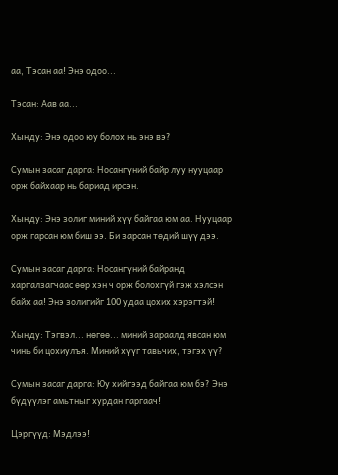аа, Тэсан аа! Энэ одоо...

Тэсан: Аав аа...

Хынду: Энэ одоо юу болох нь энэ вэ?

Сумын засаг дарга: Носангүний байр луу нууцаар орж байхаар нь бариад ирсэн.

Хынду: Энэ золиг миний хүү байгаа юм аа. Нууцаар орж гарсан юм биш ээ. Би зарсан төдий шүү дээ.

Сумын засаг дарга: Носангүний байранд харгалзагчаас өөр хэн ч орж болохгүй гэж хэлсэн байх аа! Энэ золигийг 100 удаа цохих хэрэгтэй!

Хынду: Тэгвэл... нөгөө... миний зараалд явсан юм чинь би цохиулъя. Миний хүүг тавьчих, тэгэх үү?

Сумын засаг дарга: Юу хийгээд байгаа юм бэ? Энэ бүдүүлэг амьтныг хурдан гаргаач!

Цэргүүд: Мэдлээ!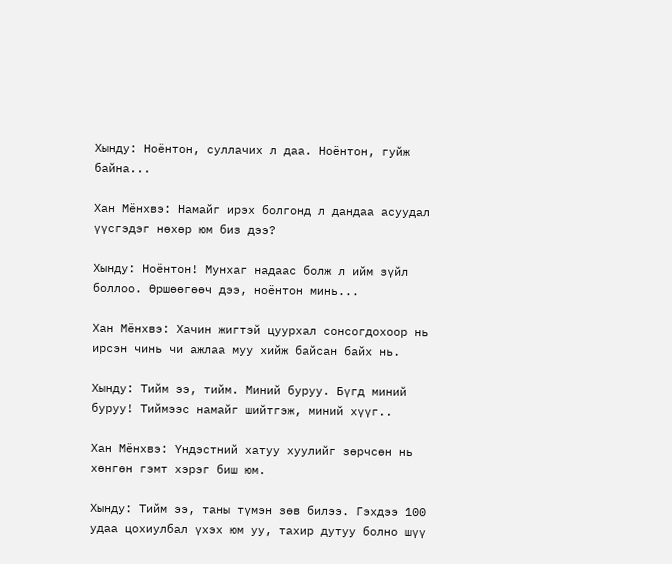Хынду: Ноёнтон, суллачих л даа. Ноёнтон, гуйж байна...

Хан Мёнхвэ: Намайг ирэх болгонд л дандаа асуудал үүсгэдэг нөхөр юм биз дээ?

Хынду: Ноёнтон! Мунхаг надаас болж л ийм зүйл боллоо. Өршөөгөөч дээ, ноёнтон минь...

Хан Мёнхвэ: Хачин жигтэй цуурхал сонсогдохоор нь ирсэн чинь чи ажлаа муу хийж байсан байх нь.

Хынду: Тийм ээ, тийм. Миний буруу. Бүгд миний буруу! Тиймээс намайг шийтгэж, миний хүүг..

Хан Мёнхвэ: Үндэстний хатуу хуулийг зөрчсөн нь хөнгөн гэмт хэрэг биш юм.

Хынду: Тийм ээ, таны түмэн зөв билээ. Гэхдээ 100 удаа цохиулбал үхэх юм уу, тахир дутуу болно шүү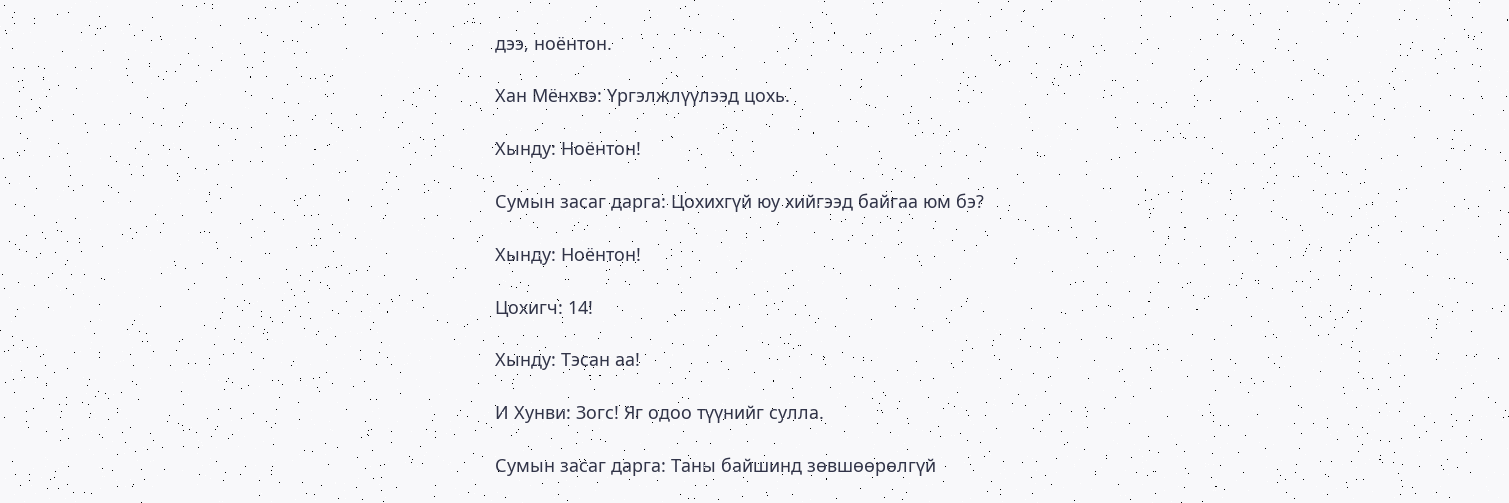дээ, ноёнтон.

Хан Мёнхвэ: Үргэлжлүүлээд цохь.

Хынду: Ноёнтон!

Сумын засаг дарга: Цохихгүй юу хийгээд байгаа юм бэ?

Хынду: Ноёнтон!

Цохигч: 14!

Хынду: Тэсан аа!

И Хунви: Зогс! Яг одоо түүнийг сулла.

Сумын засаг дарга: Таны байшинд зөвшөөрөлгүй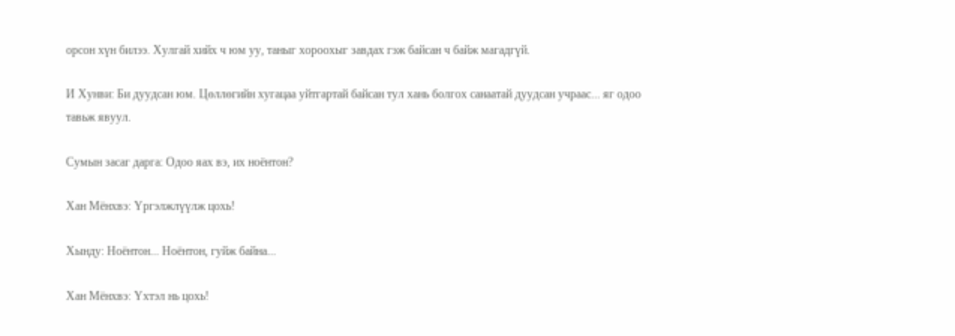орсон хүн билээ. Хулгай хийх ч юм уу, таныг хороохыг завдах гэж байсан ч байж магадгүй.

И Хунви: Би дуудсан юм. Цөллөгийн хугацаа уйтгартай байсан тул хань болгох санаатай дуудсан учраас... яг одоо тавьж явуул.

Сумын засаг дарга: Одоо яах вэ, их ноёнтон?

Хан Мёнхвэ: Үргэлжлүүлж цохь!

Хынду: Ноёнтон... Ноёнтон, гуйж байна...

Хан Мёнхвэ: Үхтэл нь цохь!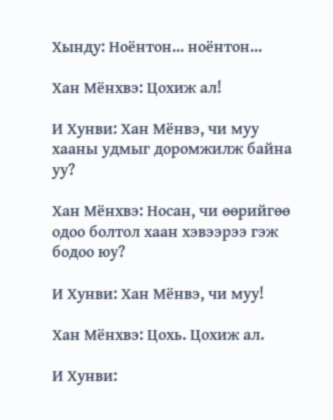Хынду: Ноёнтон... ноёнтон...

Хан Мёнхвэ: Цохиж ал!

И Хунви: Хан Мёнвэ, чи муу хааны удмыг доромжилж байна уу?

Хан Мёнхвэ: Носан, чи өөрийгөө одоо болтол хаан хэвээрээ гэж бодоо юу?

И Хунви: Хан Мёнвэ, чи муу!

Хан Мёнхвэ: Цохь. Цохиж ал.

И Хунви: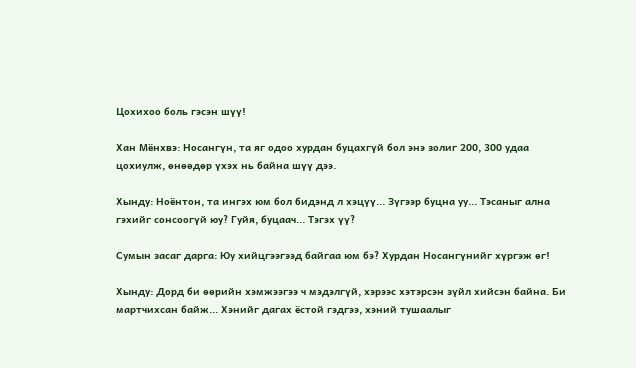Цохихоо боль гэсэн шүү!

Хан Мёнхвэ: Носангүн, та яг одоо хурдан буцахгүй бол энэ золиг 200, 300 удаа цохиулж, өнөөдөр үхэх нь байна шүү дээ.

Хынду: Ноёнтон, та ингэх юм бол бидэнд л хэцүү... Зүгээр буцна уу... Тэсаныг ална гэхийг сонсоогүй юу? Гуйя, буцаач... Тэгэх үү?

Сумын засаг дарга: Юу хийцгээгээд байгаа юм бэ? Хурдан Носангүнийг хүргэж өг!

Хынду: Дорд би өөрийн хэмжээгээ ч мэдэлгүй, хэрээс хэтэрсэн зүйл хийсэн байна. Би мартчихсан байж... Хэнийг дагах ёстой гэдгээ, хэний тушаалыг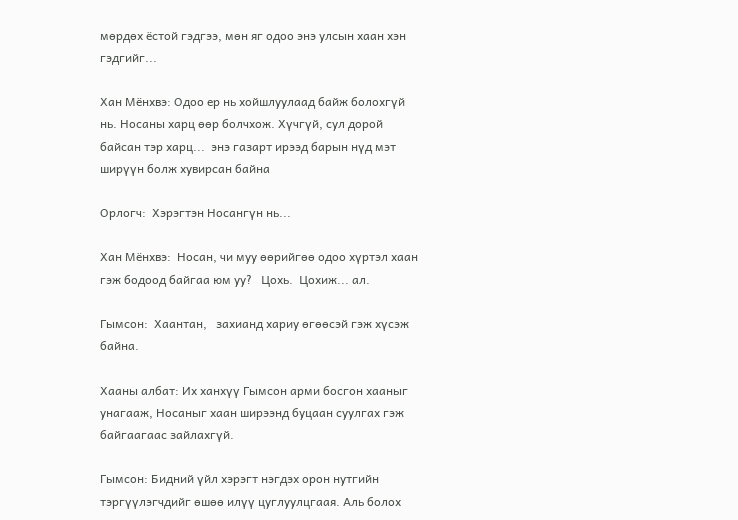мөрдөх ёстой гэдгээ, мөн яг одоо энэ улсын хаан хэн гэдгийг...

Хан Мёнхвэ: Одоо ер нь хойшлуулаад байж болохгүй нь. Носаны харц өөр болчхож. Хүчгүй, сул дорой байсан тэр харц...  энэ газарт ирээд барын нүд мэт ширүүн болж хувирсан байна

Орлогч:  Хэрэгтэн Носангүн нь...

Хан Мёнхвэ:  Носан, чи муу өөрийгөө одоо хүртэл хаан гэж бодоод байгаа юм уу?   Цохь.  Цохиж... ал.

Гымсон:  Хаантан,   захианд хариу өгөөсэй гэж хүсэж байна.

Хааны албат: Их ханхүү Гымсон арми босгон хааныг унагааж, Носаныг хаан ширээнд буцаан суулгах гэж байгаагаас зайлахгүй.

Гымсон: Бидний үйл хэрэгт нэгдэх орон нутгийн тэргүүлэгчдийг өшөө илүү цуглуулцгаая. Аль болох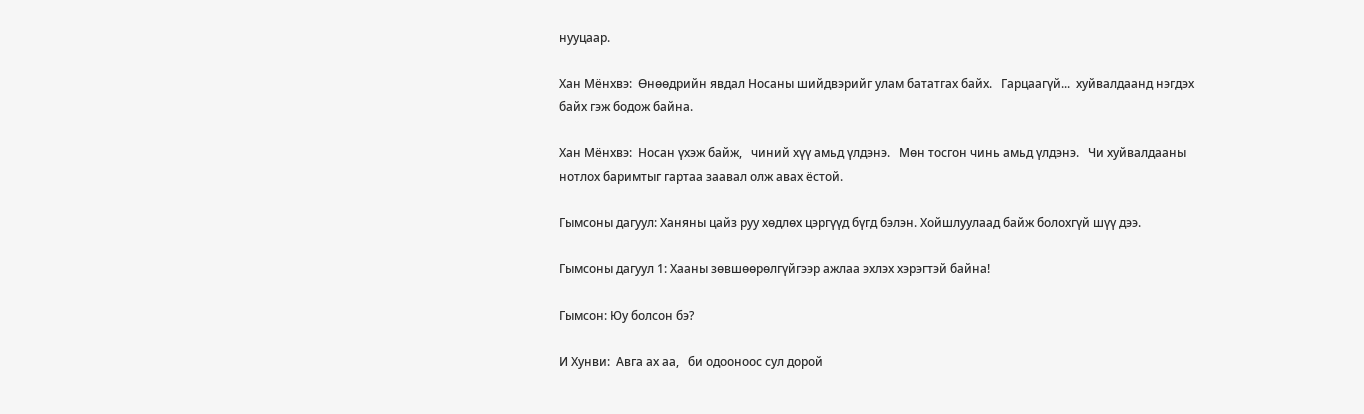нууцаар.

Хан Мёнхвэ:  Өнөөдрийн явдал Носаны шийдвэрийг улам бататгах байх.   Гарцаагүй...  хуйвалдаанд нэгдэх байх гэж бодож байна.

Хан Мёнхвэ:  Носан үхэж байж,   чиний хүү амьд үлдэнэ.   Мөн тосгон чинь амьд үлдэнэ.   Чи хуйвалдааны нотлох баримтыг гартаа заавал олж авах ёстой.

Гымсоны дагуул: Ханяны цайз руу хөдлөх цэргүүд бүгд бэлэн. Хойшлуулаад байж болохгүй шүү дээ.

Гымсоны дагуул 1: Хааны зөвшөөрөлгүйгээр ажлаа эхлэх хэрэгтэй байна!

Гымсон: Юу болсон бэ?

И Хунви:  Авга ах аа,   би одооноос сул дорой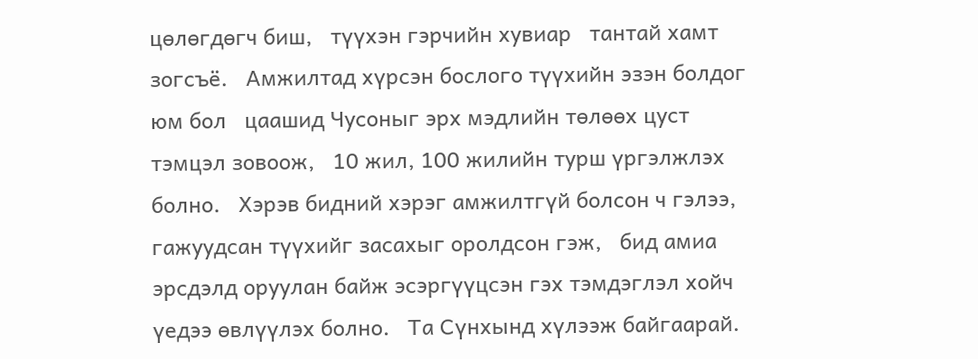цөлөгдөгч биш,   түүхэн гэрчийн хувиар   тантай хамт зогсъё.   Амжилтад хүрсэн бослого түүхийн эзэн болдог юм бол   цаашид Чусоныг эрх мэдлийн төлөөх цуст тэмцэл зовоож,   10 жил, 100 жилийн турш үргэлжлэх болно.   Хэрэв бидний хэрэг амжилтгүй болсон ч гэлээ,   гажуудсан түүхийг засахыг оролдсон гэж,   бид амиа эрсдэлд оруулан байж эсэргүүцсэн гэх тэмдэглэл хойч үедээ өвлүүлэх болно.   Та Сүнхынд хүлээж байгаарай.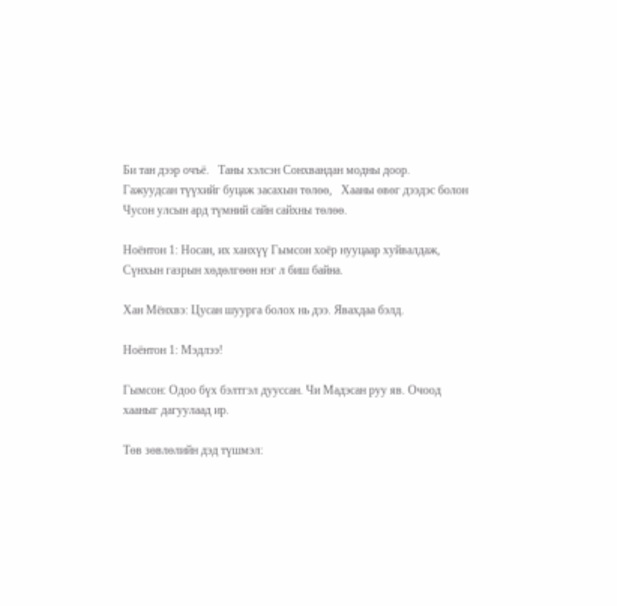Би тан дээр очъё.   Таны хэлсэн Сонхвандан модны доор.   Гажуудсан түүхийг буцаж засахын төлөө,   Хааны өвөг дээдэс болон Чусон улсын ард түмний сайн сайхны төлөө.

Ноёнтон 1: Носан, их ханхүү Гымсон хоёр нууцаар хуйвалдаж, Сүнхын газрын хөдөлгөөн нэг л биш байна.

Хан Мёнхвэ: Цусан шуурга болох нь дээ. Явахдаа бэлд.

Ноёнтон 1: Мэдлээ!

Гымсон: Одоо бүх бэлтгэл дууссан. Чи Мадэсан руу яв. Очоод хааныг дагуулаад ир.

Төв зөвлөлийн дэд түшмэл: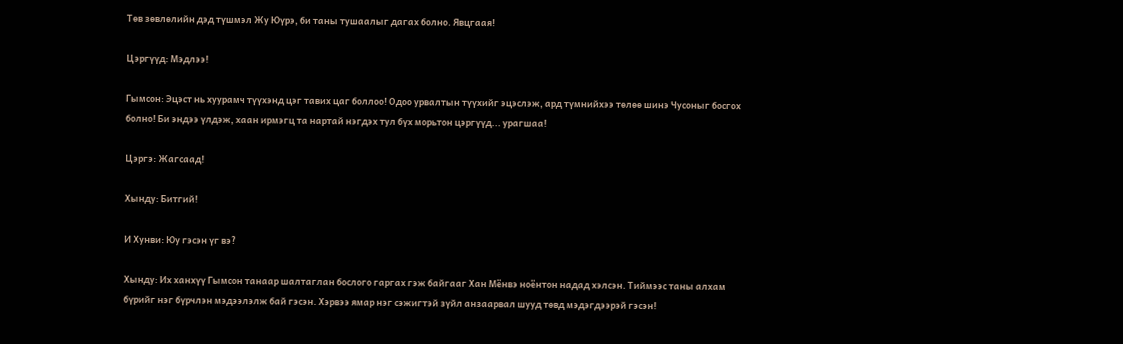Төв зөвлөлийн дэд түшмэл Жу Юүрэ, би таны тушаалыг дагах болно. Явцгаая!

Цэргүүд: Мэдлээ!

Гымсон: Эцэст нь хуурамч түүхэнд цэг тавих цаг боллоо! Одоо урвалтын түүхийг эцэслэж, ард түмнийхээ төлөө шинэ Чусоныг босгох болно! Би эндээ үлдэж, хаан ирмэгц та нартай нэгдэх тул бүх морьтон цэргүүд... урагшаа!

Цэргэ: Жагсаад!

Хынду: Битгий!

И Хунви: Юу гэсэн үг вэ?

Хынду: Их ханхүү Гымсон танаар шалтаглан бослого гаргах гэж байгааг Хан Мёнвэ ноёнтон надад хэлсэн. Тиймээс таны алхам бүрийг нэг бүрчлэн мэдээлэлж бай гэсэн. Хэрвээ ямар нэг сэжигтэй зүйл анзаарвал шууд төвд мэдэгдээрэй гэсэн!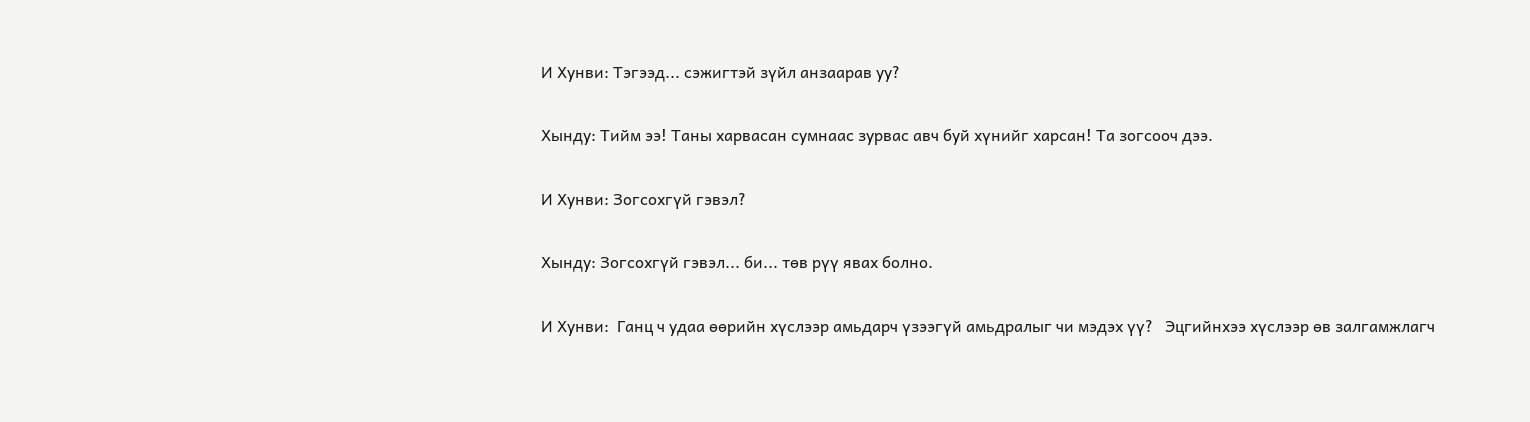И Хунви: Тэгээд... сэжигтэй зүйл анзаарав уу?

Хынду: Тийм ээ! Таны харвасан сумнаас зурвас авч буй хүнийг харсан! Та зогсооч дээ.

И Хунви: Зогсохгүй гэвэл?

Хынду: Зогсохгүй гэвэл... би... төв рүү явах болно.

И Хунви:  Ганц ч удаа өөрийн хүслээр амьдарч үзээгүй амьдралыг чи мэдэх үү?   Эцгийнхээ хүслээр өв залгамжлагч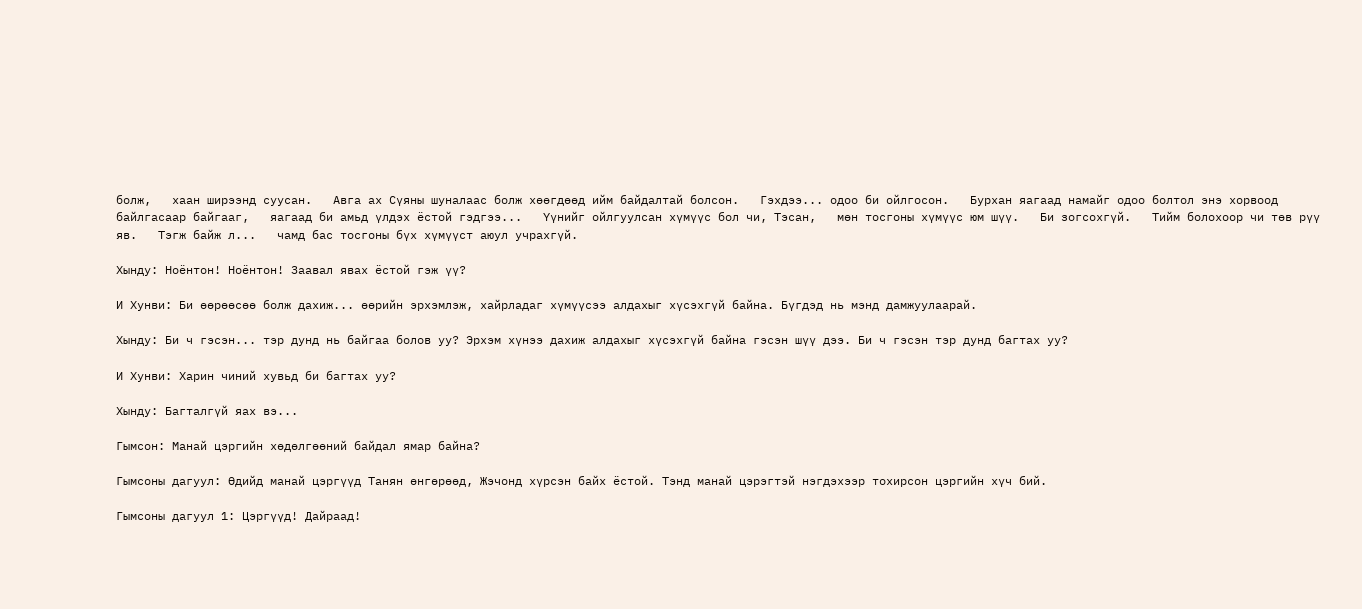болж,   хаан ширээнд суусан.   Авга ах Сүяны шуналаас болж хөөгдөөд ийм байдалтай болсон.   Гэхдээ... одоо би ойлгосон.   Бурхан яагаад намайг одоо болтол энэ хорвоод байлгасаар байгааг,   яагаад би амьд үлдэх ёстой гэдгээ...   Үүнийг ойлгуулсан хүмүүс бол чи, Тэсан,   мөн тосгоны хүмүүс юм шүү.   Би зогсохгүй.   Тийм болохоор чи төв рүү яв.   Тэгж байж л...   чамд бас тосгоны бүх хүмүүст аюул учрахгүй.

Хынду: Ноёнтон! Ноёнтон! Заавал явах ёстой гэж үү?

И Хунви: Би өөрөөсөө болж дахиж... өөрийн эрхэмлэж, хайрладаг хүмүүсээ алдахыг хүсэхгүй байна. Бүгдэд нь мэнд дамжуулаарай.

Хынду: Би ч гэсэн... тэр дунд нь байгаа болов уу? Эрхэм хүнээ дахиж алдахыг хүсэхгүй байна гэсэн шүү дээ. Би ч гэсэн тэр дунд багтах уу?

И Хунви: Харин чиний хувьд би багтах уу?

Хынду: Багталгүй яах вэ...

Гымсон: Манай цэргийн хөдөлгөөний байдал ямар байна?

Гымсоны дагуул: Өдийд манай цэргүүд Танян өнгөрөөд, Жэчонд хүрсэн байх ёстой. Тэнд манай цэрэгтэй нэгдэхээр тохирсон цэргийн хүч бий.

Гымсоны дагуул 1: Цэргүүд! Дайраад!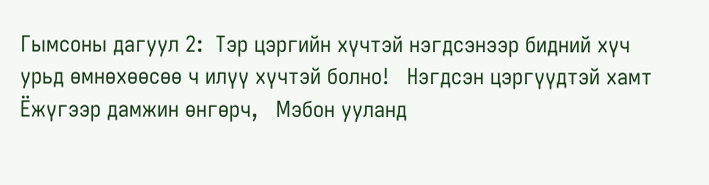Гымсоны дагуул 2:  Тэр цэргийн хүчтэй нэгдсэнээр бидний хүч урьд өмнөхөөсөө ч илүү хүчтэй болно!   Нэгдсэн цэргүүдтэй хамт Ёжүгээр дамжин өнгөрч,   Мэбон ууланд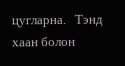цугларна.   Тэнд хаан болон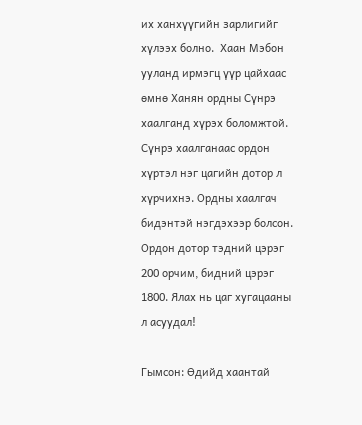их ханхүүгийн зарлигийг хүлээх болно.  Хаан Мэбон ууланд ирмэгц үүр цайхаас өмнө Ханян ордны Сүнрэ хаалганд хүрэх боломжтой. Сүнрэ хаалганаас ордон хүртэл нэг цагийн дотор л хүрчихнэ. Ордны хаалгач бидэнтэй нэгдэхээр болсон. Ордон дотор тэдний цэрэг 200 орчим, бидний цэрэг 1800. Ялах нь цаг хугацааны л асуудал!

Гымсон: Өдийд хаантай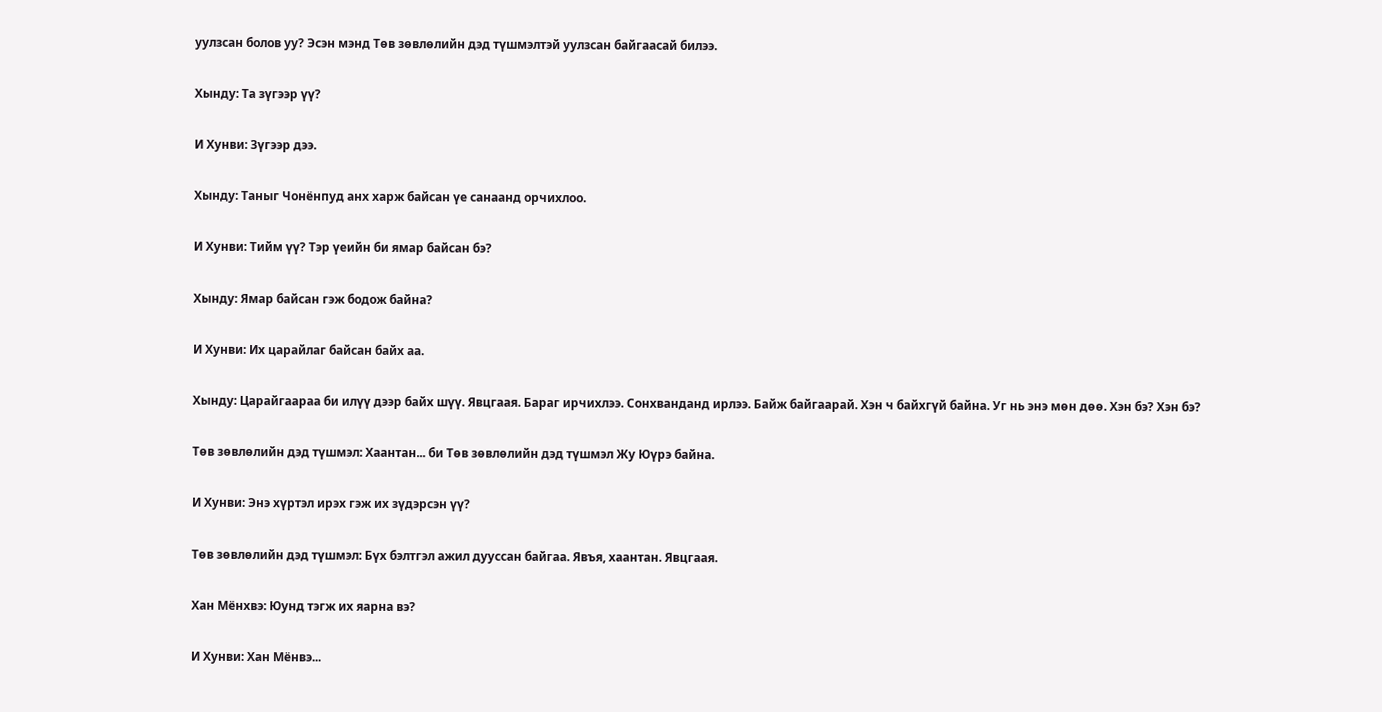уулзсан болов уу? Эсэн мэнд Төв зөвлөлийн дэд түшмэлтэй уулзсан байгаасай билээ.

Хынду: Та зүгээр үү?

И Хунви: Зүгээр дээ.

Хынду: Таныг Чонёнпуд анх харж байсан үе санаанд орчихлоо.

И Хунви: Тийм үү? Тэр үеийн би ямар байсан бэ?

Хынду: Ямар байсан гэж бодож байна?

И Хунви: Их царайлаг байсан байх аа.

Хынду: Царайгаараа би илүү дээр байх шүү. Явцгаая. Бараг ирчихлээ. Сонхванданд ирлээ. Байж байгаарай. Хэн ч байхгүй байна. Уг нь энэ мөн дөө. Хэн бэ? Хэн бэ?

Төв зөвлөлийн дэд түшмэл: Хаантан... би Төв зөвлөлийн дэд түшмэл Жу Юүрэ байна.

И Хунви: Энэ хүртэл ирэх гэж их зүдэрсэн үү?

Төв зөвлөлийн дэд түшмэл: Бүх бэлтгэл ажил дууссан байгаа. Явъя, хаантан. Явцгаая.

Хан Мёнхвэ: Юунд тэгж их яарна вэ?

И Хунви: Хан Мёнвэ...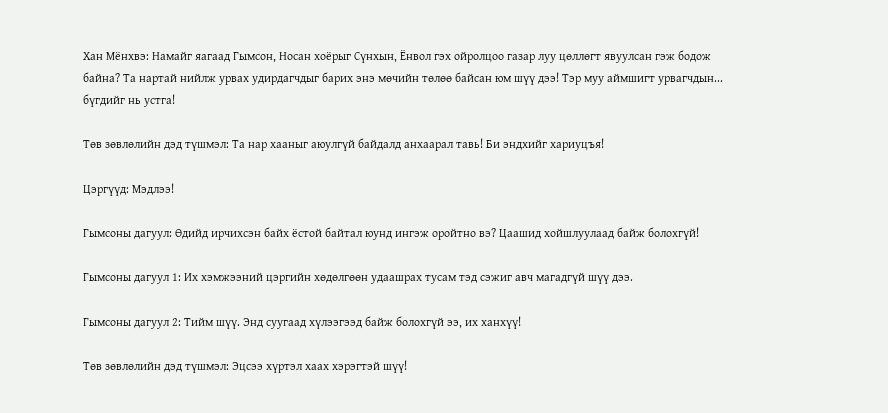Хан Мёнхвэ: Намайг яагаад Гымсон, Носан хоёрыг Сүнхын, Ёнвол гэх ойролцоо газар луу цөллөгт явуулсан гэж бодож байна? Та нартай нийлж урвах удирдагчдыг барих энэ мөчийн төлөө байсан юм шүү дээ! Тэр муу аймшигт урвагчдын... бүгдийг нь устга!

Төв зөвлөлийн дэд түшмэл: Та нар хааныг аюулгүй байдалд анхаарал тавь! Би эндхийг хариуцъя!

Цэргүүд: Мэдлээ!

Гымсоны дагуул: Өдийд ирчихсэн байх ёстой байтал юунд ингэж оройтно вэ? Цаашид хойшлуулаад байж болохгүй!

Гымсоны дагуул 1: Их хэмжээний цэргийн хөдөлгөөн удаашрах тусам тэд сэжиг авч магадгүй шүү дээ.

Гымсоны дагуул 2: Тийм шүү. Энд суугаад хүлээгээд байж болохгүй ээ, их ханхүү!

Төв зөвлөлийн дэд түшмэл: Эцсээ хүртэл хаах хэрэгтэй шүү!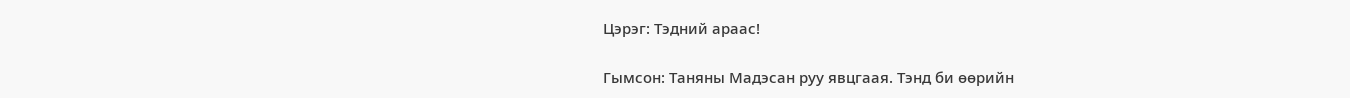Цэрэг: Тэдний араас!

Гымсон: Таняны Мадэсан руу явцгаая. Тэнд би өөрийн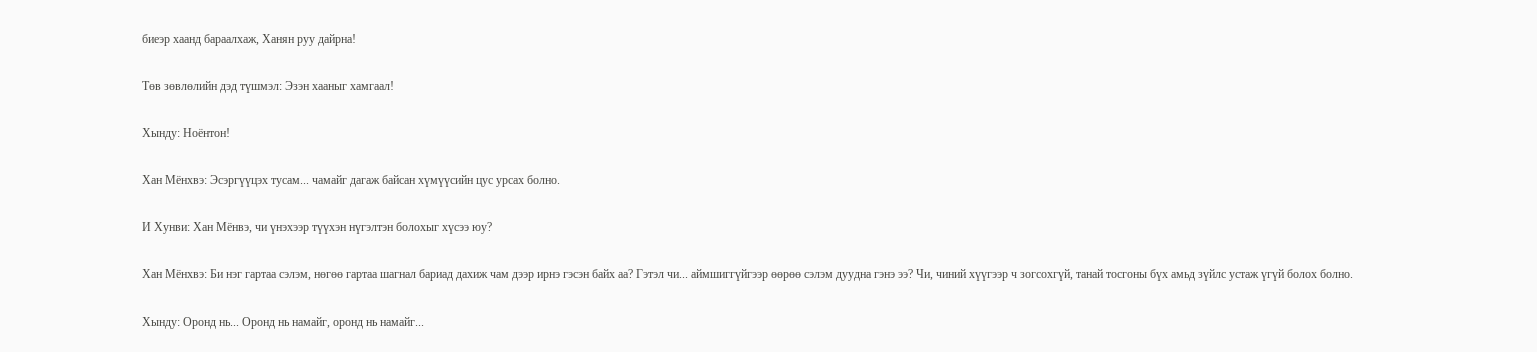биеэр хаанд бараалхаж, Ханян руу дайрна!

Төв зөвлөлийн дэд түшмэл: Эзэн хааныг хамгаал!

Хынду: Ноёнтон!

Хан Мёнхвэ: Эсэргүүцэх тусам... чамайг дагаж байсан хүмүүсийн цус урсах болно.

И Хунви: Хан Мёнвэ, чи үнэхээр түүхэн нүгэлтэн болохыг хүсээ юу?

Хан Мёнхвэ: Би нэг гартаа сэлэм, нөгөө гартаа шагнал бариад дахиж чам дээр ирнэ гэсэн байх аа? Гэтэл чи... аймшиггүйгээр өөрөө сэлэм дуудна гэнэ ээ? Чи, чиний хүүгээр ч зогсохгүй, танай тосгоны бүх амьд зүйлс устаж үгүй болох болно.

Хынду: Оронд нь... Оронд нь намайг, оронд нь намайг...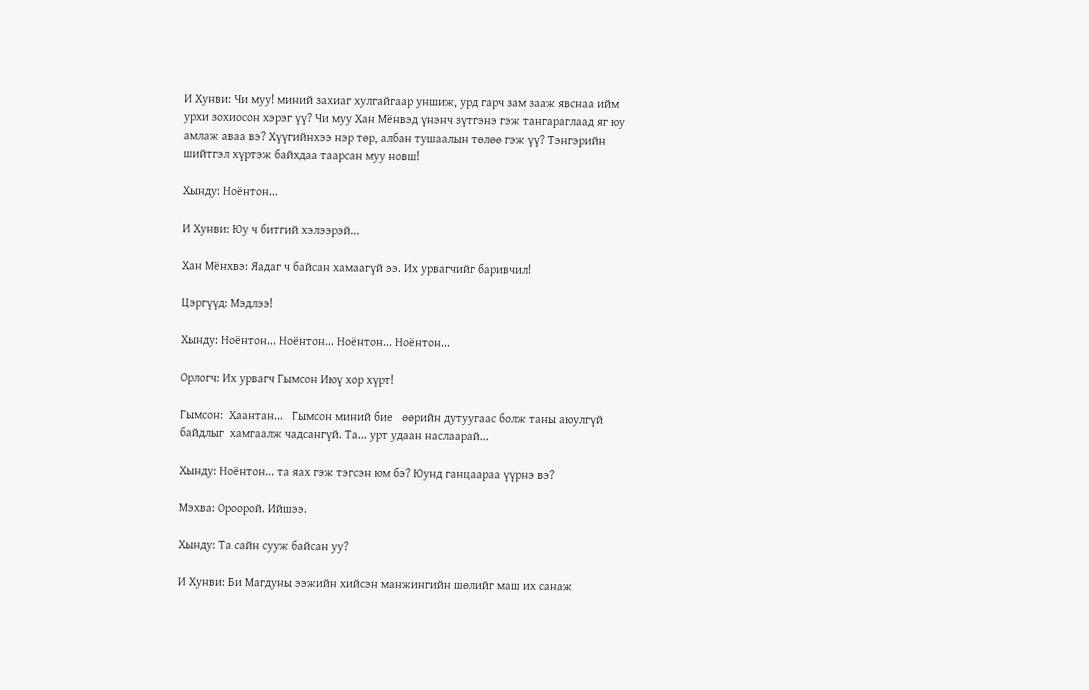И Хунви: Чи муу! миний захиаг хулгайгаар уншиж, урд гарч зам зааж явснаа ийм урхи зохиосон хэрэг үү? Чи муу Хан Мёнвэд үнэнч зүтгэнэ гэж тангараглаад яг юу амлаж аваа вэ? Хүүгийнхээ нэр төр, албан тушаалын төлөө гэж үү? Тэнгэрийн шийтгэл хүртэж байхдаа таарсан муу новш!

Хынду: Ноёнтон...

И Хунви: Юу ч битгий хэлээрэй...

Хан Мёнхвэ: Яадаг ч байсан хамаагүй ээ. Их урвагчийг баривчил!

Цэргүүд: Мэдлээ!

Хынду: Ноёнтон... Ноёнтон... Ноёнтон... Ноёнтон...

Орлогч: Их урвагч Гымсон Июү хор хүрт!

Гымсон:  Хаантан...   Гымсон миний бие   өөрийн дутуугаас болж таны аюулгүй байдлыг  хамгаалж чадсангүй. Та... урт удаан наслаарай...

Хынду: Ноёнтон... та яах гэж тэгсэн юм бэ? Юунд ганцаараа үүрнэ вэ?

Мэхва: Ороорой. Ийшээ.

Хынду: Та сайн сууж байсан уу?

И Хунви: Би Магдуны ээжийн хийсэн манжингийн шөлийг маш их санаж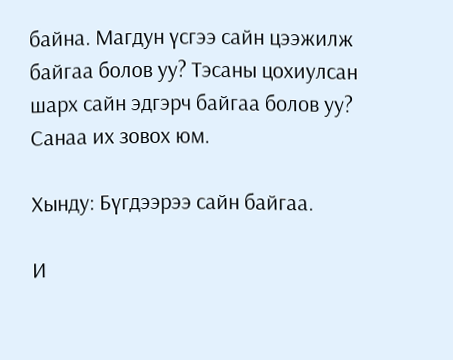байна. Магдун үсгээ сайн цээжилж байгаа болов уу? Тэсаны цохиулсан шарх сайн эдгэрч байгаа болов уу? Санаа их зовох юм.

Хынду: Бүгдээрээ сайн байгаа.

И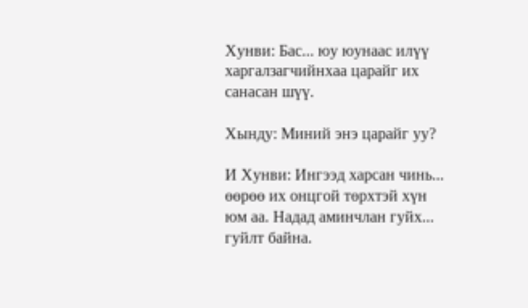Хунви: Бас... юу юунаас илүү харгалзагчийнхаа царайг их санасан шүү.

Хынду: Миний энэ царайг уу?

И Хунви: Ингээд харсан чинь... өөрөө их онцгой төрхтэй хүн юм аа. Надад аминчлан гуйх... гуйлт байна.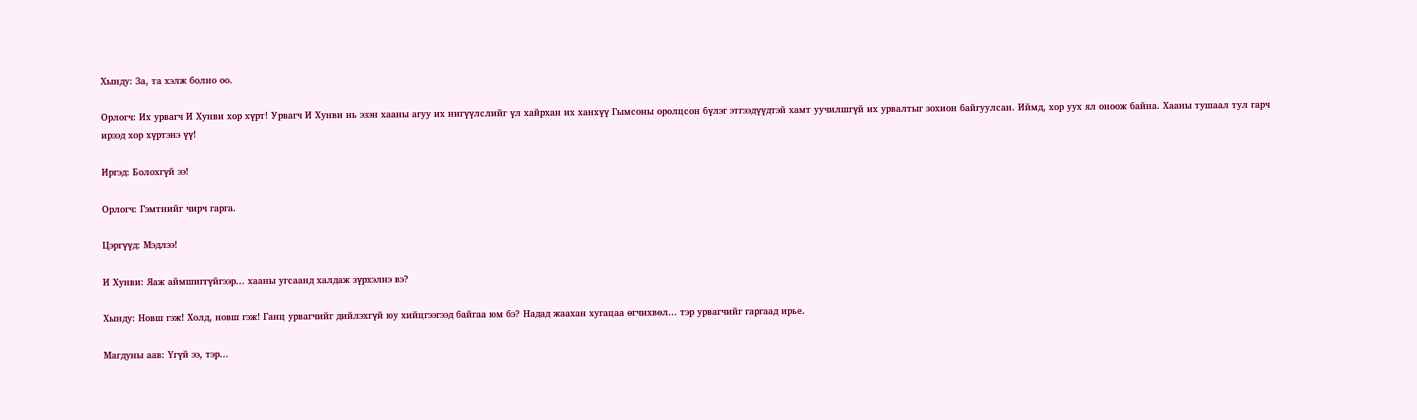Хынду: За, та хэлж болно оо.

Орлогч: Их урвагч И Хунви хор хүрт! Урвагч И Хунви нь эзэн хааны агуу их нигүүлслийг үл хайрхан их ханхүү Гымсоны оролцсон бүлэг этгээдүүдтэй хамт уучилшгүй их урвалтыг зохион байгуулсан. Иймд, хор уух ял оноож байна. Хааны тушаал тул гарч ирээд хор хүртэнэ үү!

Иргэд: Болохгүй ээ!

Орлогч: Гэмтнийг чирч гарга.

Цэргүүд: Мэдлээ!

И Хунви: Яаж аймшиггүйгээр... хааны угсаанд халдаж зүрхэлнэ вэ?

Хынду: Новш гэж! Холд, новш гэж! Ганц урвагчийг дийлэхгүй юу хийцгээгээд байгаа юм бэ? Надад жаахан хугацаа өгчихвөл... тэр урвагчийг гаргаад ирье.

Магдуны аав: Үгүй ээ, тэр...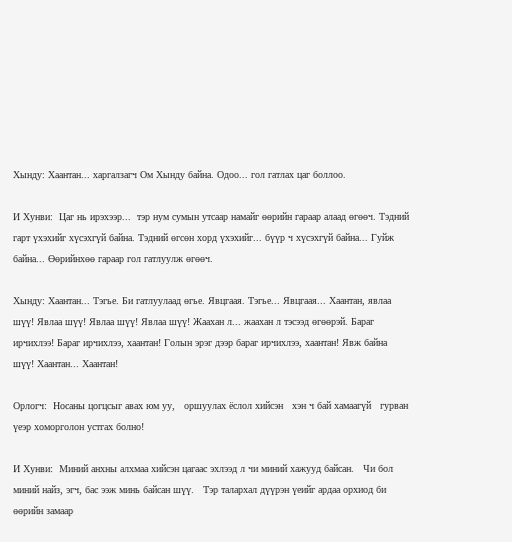Хынду: Хаантан... харгалзагч Ом Хынду байна. Одоо... гол гатлах цаг боллоо.

И Хунви:  Цаг нь ирэхээр...  тэр нум сумын утсаар намайг өөрийн гараар алаад өгөөч. Тэдний гарт үхэхийг хүсэхгүй байна. Тэдний өгсөн хорд үхэхийг... бүүр ч хүсэхгүй байна... Гуйж байна... Өөрийнхөө гараар гол гатлуулж өгөөч.

Хынду: Хаантан... Тэгье. Би гатлуулаад өгье. Явцгаая. Тэгье... Явцгаая... Хаантан, явлаа шүү! Явлаа шүү! Явлаа шүү! Явлаа шүү! Жаахан л... жаахан л тэсээд өгөөрэй. Бараг ирчихлээ! Бараг ирчихлээ, хаантан! Голын эрэг дээр бараг ирчихлээ, хаантан! Явж байна шүү! Хаантан... Хаантан!

Орлогч:  Носаны цогцсыг авах юм уу,   оршуулах ёслол хийсэн   хэн ч бай хамаагүй   гурван үеэр хоморголон устгах болно!

И Хунви:  Миний анхны алхмаа хийсэн цагаас эхлээд л чи миний хажууд байсан.   Чи бол миний найз, эгч, бас ээж минь байсан шүү.   Тэр талархал дүүрэн үеийг ардаа орхиод би өөрийн замаар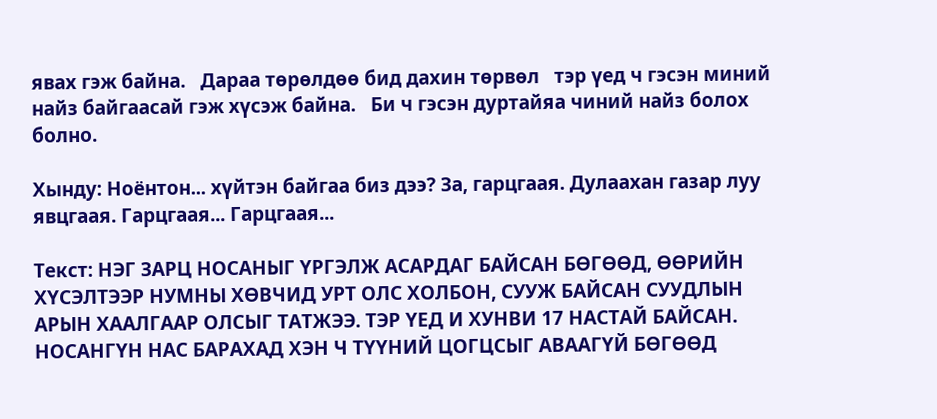явах гэж байна.   Дараа төрөлдөө бид дахин төрвөл   тэр үед ч гэсэн миний найз байгаасай гэж хүсэж байна.   Би ч гэсэн дуртайяа чиний найз болох болно.

Хынду: Ноёнтон... хүйтэн байгаа биз дээ? За, гарцгаая. Дулаахан газар луу явцгаая. Гарцгаая... Гарцгаая...

Текст: НЭГ ЗАРЦ НОСАНЫГ ҮРГЭЛЖ АСАРДАГ БАЙСАН БӨГӨӨД, ӨӨРИЙН ХҮСЭЛТЭЭР НУМНЫ ХӨВЧИД УРТ ОЛС ХОЛБОН, СУУЖ БАЙСАН СУУДЛЫН АРЫН ХААЛГААР ОЛСЫГ ТАТЖЭЭ. ТЭР ҮЕД И ХУНВИ 17 НАСТАЙ БАЙСАН. НОСАНГҮН НАС БАРАХАД ХЭН Ч ТҮҮНИЙ ЦОГЦСЫГ АВААГҮЙ БӨГӨӨД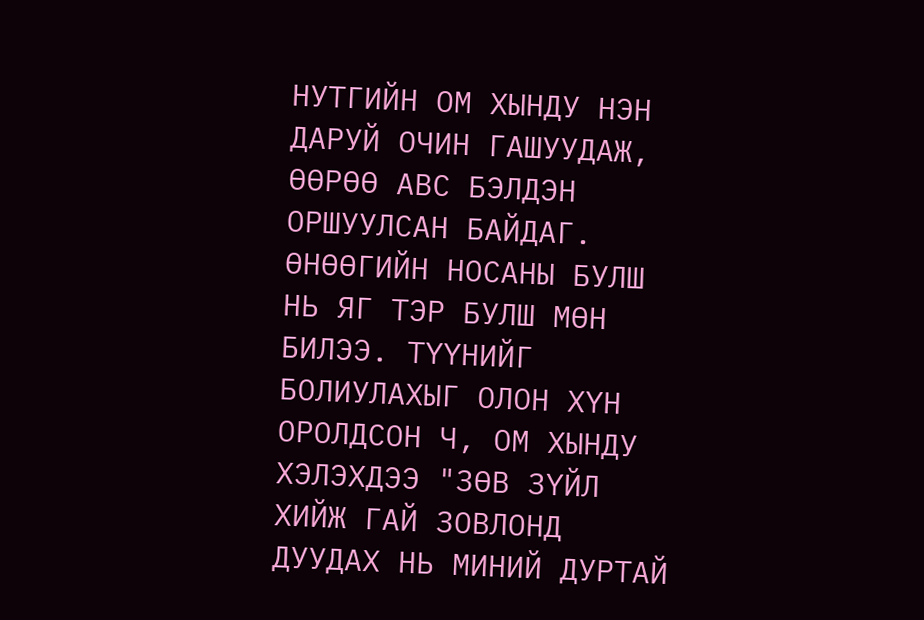НУТГИЙН ОМ ХЫНДУ НЭН ДАРУЙ ОЧИН ГАШУУДАЖ, ӨӨРӨӨ АВС БЭЛДЭН ОРШУУЛСАН БАЙДАГ. ӨНӨӨГИЙН НОСАНЫ БУЛШ НЬ ЯГ ТЭР БУЛШ МӨН БИЛЭЭ. ТҮҮНИЙГ БОЛИУЛАХЫГ ОЛОН ХҮН ОРОЛДСОН Ч, ОМ ХЫНДУ ХЭЛЭХДЭЭ "ЗӨВ ЗҮЙЛ ХИЙЖ ГАЙ ЗОВЛОНД ДУУДАХ НЬ МИНИЙ ДУРТАЙ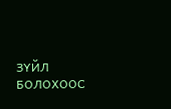ЗҮЙЛ БОЛОХООС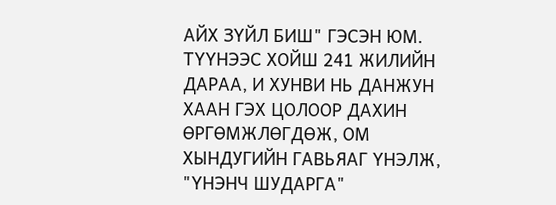АЙХ ЗҮЙЛ БИШ" ГЭСЭН ЮМ. ТҮҮНЭЭС ХОЙШ 241 ЖИЛИЙН ДАРАА, И ХУНВИ НЬ ДАНЖУН ХААН ГЭХ ЦОЛООР ДАХИН ӨРГӨМЖЛӨГДӨЖ, ОМ ХЫНДУГИЙН ГАВЬЯАГ ҮНЭЛЖ, "ҮНЭНЧ ШУДАРГА"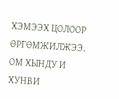ХЭМЭЭХ ЦОЛООР ӨРГӨМЖИЛЖЭЭ. ОМ ХЫНДУ И ХУНВИ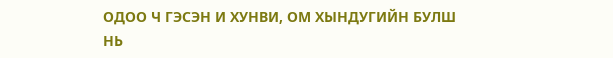ОДОО Ч ГЭСЭН И ХУНВИ, ОМ ХЫНДУГИЙН БУЛШ НЬ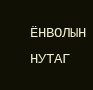ЁНВОЛЫН НУТАГ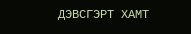ДЭВСГЭРТ ХАМТ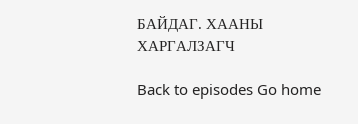БАЙДАГ. ХААНЫ ХАРГАЛЗАГЧ

Back to episodes Go home